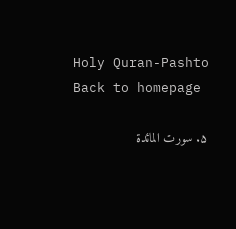Holy Quran-Pashto
Back to homepage

۵. سورت المائدة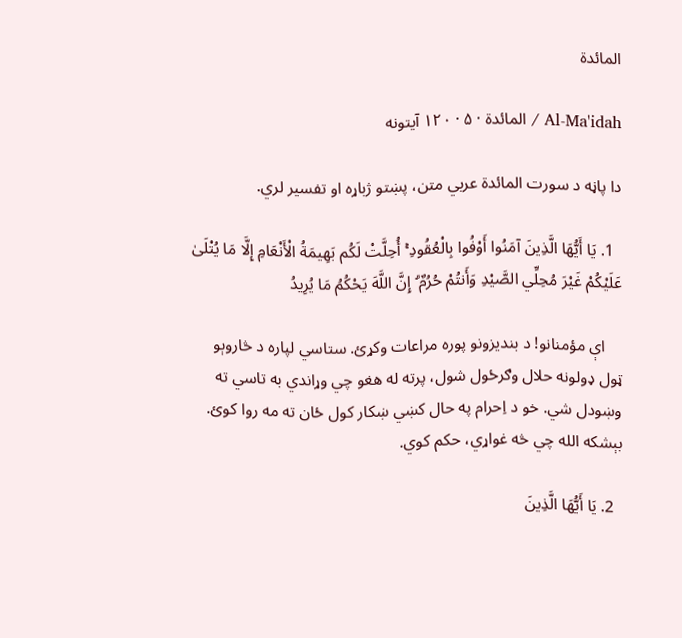المائدة

Al-Ma'idah / المائدة · ۵ · ۱۲۰ آیتونه

دا پاڼه د سورت المائدة عربي متن، پښتو ژباړه او تفسیر لري.

  1. يَا أَيُّهَا الَّذِينَ آمَنُوا أَوْفُوا بِالْعُقُودِ ۚ أُحِلَّتْ لَكُم بَهِيمَةُ الْأَنْعَامِ إِلَّا مَا يُتْلَىٰ عَلَيْكُمْ غَيْرَ مُحِلِّي الصَّيْدِ وَأَنتُمْ حُرُمٌ ۗ إِنَّ اللَّهَ يَحْكُمُ مَا يُرِيدُ

    اې مؤمنانو! د بنديزونو پوره مراعات وکړئ. ستاسي لپاره د څاروېو ټول ډولونه حلال وګرځول شول، پرته له هغو چي وړاندي به تاسي ته وښودل شي. خو د اِحرام په حال کښي ښكار كول ځان ته مه روا كوئ. بېشكه الله چي څه غواړي، حكم كوي.

  2. يَا أَيُّهَا الَّذِينَ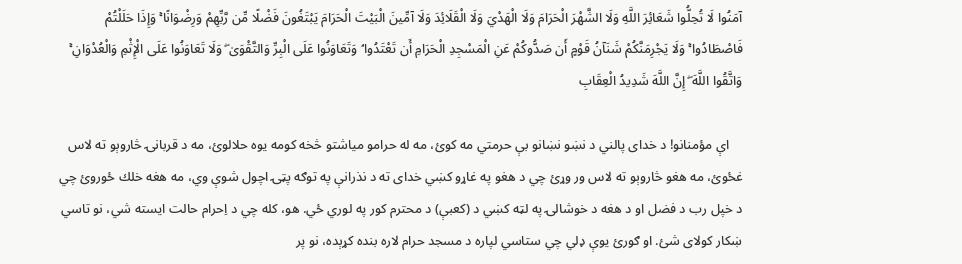آمَنُوا لَا تُحِلُّوا شَعَائِرَ اللَّهِ وَلَا الشَّهْرَ الْحَرَامَ وَلَا الْهَدْيَ وَلَا الْقَلَائِدَ وَلَا آمِّينَ الْبَيْتَ الْحَرَامَ يَبْتَغُونَ فَضْلًا مِّن رَّبِّهِمْ وَرِضْوَانًا ۚ وَإِذَا حَلَلْتُمْ فَاصْطَادُوا ۚ وَلَا يَجْرِمَنَّكُمْ شَنَآنُ قَوْمٍ أَن صَدُّوكُمْ عَنِ الْمَسْجِدِ الْحَرَامِ أَن تَعْتَدُوا ۘ وَتَعَاوَنُوا عَلَى الْبِرِّ وَالتَّقْوَىٰ ۖ وَلَا تَعَاوَنُوا عَلَى الْإِثْمِ وَالْعُدْوَانِ ۚ وَاتَّقُوا اللَّهَ ۖ إِنَّ اللَّهَ شَدِيدُ الْعِقَابِ

    اې مؤمنانو! د خداى پالني د نښو نښانو بې حرمتي مه كوئ، مه له حرامو مياشتو څخه كومه يوه حلالوئ، مه د قربانۍ څاروېو ته لاس غځوئ، مه هغو څاروېو ته لاس ور وړئ چي د هغو په غاړو کښي خداى ته د نذرانې په توګه پټۍ اچول شوې وي، مه هغه خلك ځوروئ چي د خپل رب د فضل او د هغه د خوشالۍ په لټه کښي د (كعبې) د محترم كور په لوري ځي. هو، كله چي د اِحرام حالت ايسته شي، نو تاسي ښكار کولای شئ. او ګورئ يوې ډلي چي ستاسي لپاره د مسجد حرام لاره بنده کړېده، نو پر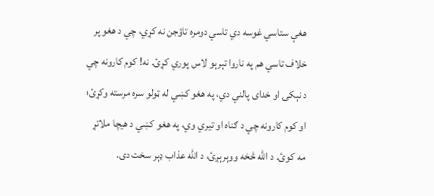هغې ستاسي غوسه دي تاسي دومره تاؤجن نه کړي، چي د هغو پر خلاف تاسي هم په ناروا تېرېو لاس پوري کړئ. نه! كوم كارونه چي د نېکۍ او خداى پالني دي، په هغو کښي له ټولو سره مرسته وکړئ؛ او كوم كارونه چي د ګناه او تيري وي، په هغو کښي د هيچا ملاتړ مه كوئ. د الله څخه ووېرېږئ، د الله عذاب ډېر سخت دى.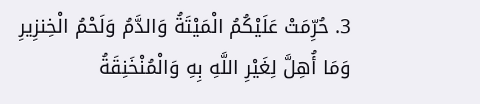3. حُرِّمَتْ عَلَيْكُمُ الْمَيْتَةُ وَالدَّمُ وَلَحْمُ الْخِنزِيرِ وَمَا أُهِلَّ لِغَيْرِ اللَّهِ بِهِ وَالْمُنْخَنِقَةُ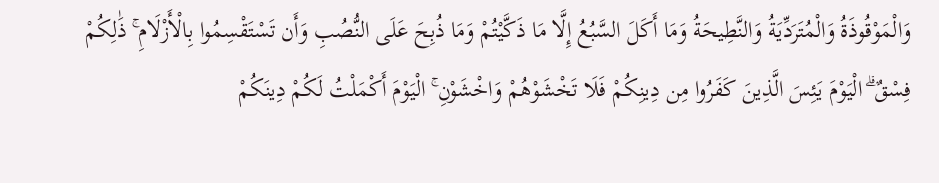وَالْمَوْقُوذَةُ وَالْمُتَرَدِّيَةُ وَالنَّطِيحَةُ وَمَا أَكَلَ السَّبُعُ إِلَّا مَا ذَكَّيْتُمْ وَمَا ذُبِحَ عَلَى النُّصُبِ وَأَن تَسْتَقْسِمُوا بِالْأَزْلَامِ ۚ ذَٰلِكُمْ فِسْقٌ ۗ الْيَوْمَ يَئِسَ الَّذِينَ كَفَرُوا مِن دِينِكُمْ فَلَا تَخْشَوْهُمْ وَاخْشَوْنِ ۚ الْيَوْمَ أَكْمَلْتُ لَكُمْ دِينَكُمْ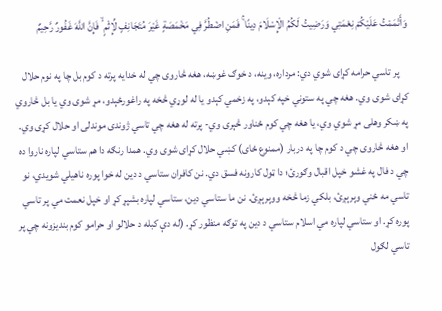وَأَتْمَمْتُ عَلَيْكُمْ نِعْمَتِي وَرَضِيتُ لَكُمُ الْإِسْلَامَ دِينًا ۚ فَمَنِ اضْطُرَّ فِي مَخْمَصَةٍ غَيْرَ مُتَجَانِفٍ لِّإِثْمٍ ۙ فَإِنَّ اللَّهَ غَفُورٌ رَّحِيمٌ

    پر تاسي حرامه کړای شوي دي: مرداره، وينه، د خوګ غوښه، هغه څاروى چي له خدايه پرته د كوم بل چا په نوم حلال کړای شوى وي. هغه چي په ستوني خپه كېدو، په زخمي كېدو يا له لوړي څخه په راغورځېدو، مړ شوى وي يا بل څاروي په ښكر وهلى مړ شوي وي، يا هغه چي كوم ځناور څېری وي- پرته له هغه چي تاسي ژوندى موندلى او حلال کړی وي. او هغه څاروى چي د كوم چا په دربار (ممنوع ځای) کښي حلال کړای شوى وي. همدا رنګه دا هم ستاسي لپاره ناروا ده چي د فال په غشو خپل اقبال وګورئ؛ دا ټول كارونه فسق دي. نن كافران ستاسي د دين له خوا پوره ناهيلي شويدي، نو تاسي مه ځني وېرېږئ، بلکي زما څخه ووېرېږئ. نن ما ستاسي دين، ستاسي لپاره بشپړ کړ او خپل نعمت مي پر تاسي پوره کړ. او ستاسي لپاره مي اسلام ستاسي د دين په توګه منظور کړ. (له دې كبله د حلالو او حرامو كوم بنديزونه چي پر تاسي لګول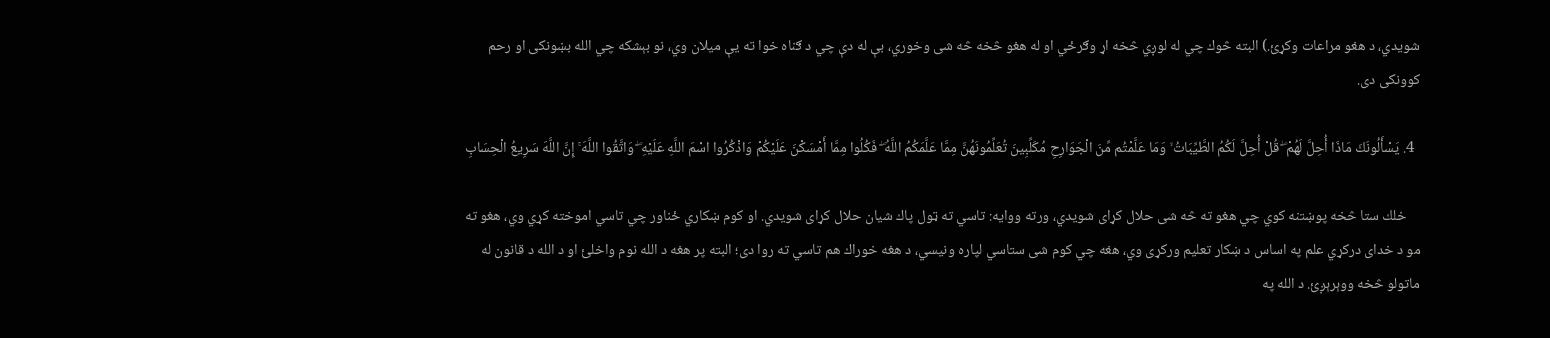شويدي، د هغو مراعات وکړئ.) البته څوك چي له لوږي څخه اړ وګرځي او له هغو څخه څه شى وخوري، بې له دې چي د ګناه خوا ته یې میلان وي، نو بېشكه چي الله بښونكى او رحم كوونكى دى.

  4. يَسْأَلُونَكَ مَاذَا أُحِلَّ لَهُمْ ۖ قُلْ أُحِلَّ لَكُمُ الطَّيِّبَاتُ ۙ وَمَا عَلَّمْتُم مِّنَ الْجَوَارِحِ مُكَلِّبِينَ تُعَلِّمُونَهُنَّ مِمَّا عَلَّمَكُمُ اللَّهُ ۖ فَكُلُوا مِمَّا أَمْسَكْنَ عَلَيْكُمْ وَاذْكُرُوا اسْمَ اللَّهِ عَلَيْهِ ۖ وَاتَّقُوا اللَّهَ ۚ إِنَّ اللَّهَ سَرِيعُ الْحِسَابِ

    خلك ستا څخه پوښتنه كوي چي هغو ته څه شى حلال کړای شويدي، ورته ووايه: تاسي ته ټول پاك شيان حلال کړای شويدي. او كوم ښكاري ځناور چي تاسي اموخته کړي وي، هغو ته مو د خداى درکړي علم په اساس د ښكار تعليم ورکړی وي، هغه چي كوم شى ستاسي لپاره ونيسي، د هغه خوراك هم تاسي ته روا دى؛ البته پر هغه د الله نوم واخلئ او د الله د قانون له ماتولو څخه ووېرېږئ. د الله په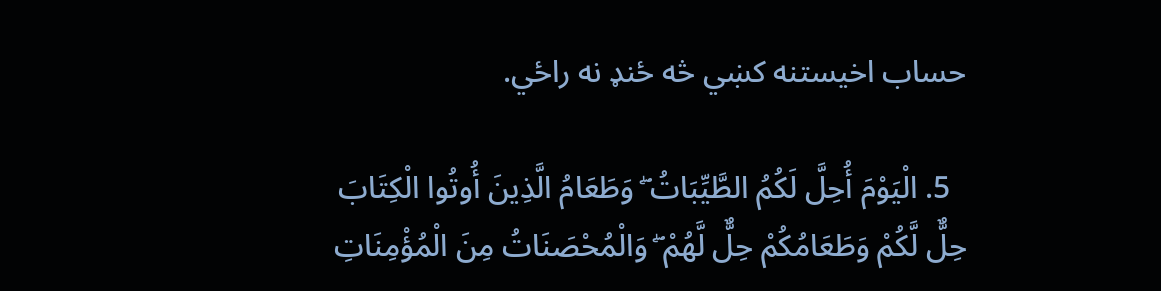حساب اخيستنه کښي څه ځنډ نه راځي.

  5. الْيَوْمَ أُحِلَّ لَكُمُ الطَّيِّبَاتُ ۖ وَطَعَامُ الَّذِينَ أُوتُوا الْكِتَابَ حِلٌّ لَّكُمْ وَطَعَامُكُمْ حِلٌّ لَّهُمْ ۖ وَالْمُحْصَنَاتُ مِنَ الْمُؤْمِنَاتِ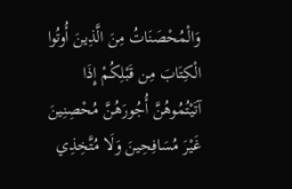وَالْمُحْصَنَاتُ مِنَ الَّذِينَ أُوتُوا الْكِتَابَ مِن قَبْلِكُمْ إِذَا آتَيْتُمُوهُنَّ أُجُورَهُنَّ مُحْصِنِينَ غَيْرَ مُسَافِحِينَ وَلَا مُتَّخِذِي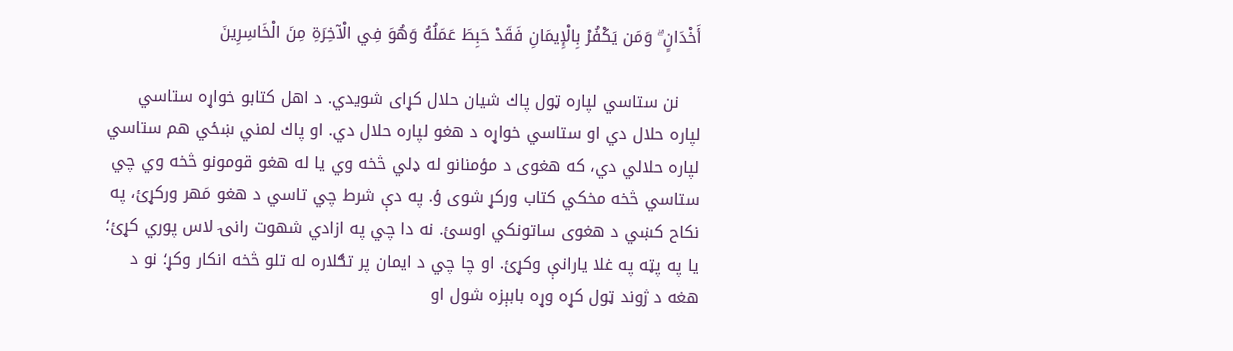أَخْدَانٍ ۗ وَمَن يَكْفُرْ بِالْإِيمَانِ فَقَدْ حَبِطَ عَمَلُهُ وَهُوَ فِي الْآخِرَةِ مِنَ الْخَاسِرِينَ

    نن ستاسي لپاره ټول پاك شيان حلال کړای شويدي. د اهل كتابو خواړه ستاسي لپاره حلال دي او ستاسي خواړه د هغو لپاره حلال دي. او پاك لمني ښځي هم ستاسي لپاره حلالي دي، كه هغوى د مؤمنانو له ډلي څخه وي يا له هغو قومونو څخه وي چي ستاسي څخه مخکي كتاب ورکړ شوى ؤ. په دې شرط چي تاسي د هغو مَهر ورکړئ، په نكاح کښي د هغوى ساتونكي اوسئ. نه دا چي په ازادي شهوت رانۍ لاس پوري کړئ؛ يا په پټه په غلا يارانې وکړئ. او چا چي د ايمان پر تګلاره له تلو څخه انكار وکړ؛ نو د هغه د ژوند ټول کړه وړه بابېزه شول او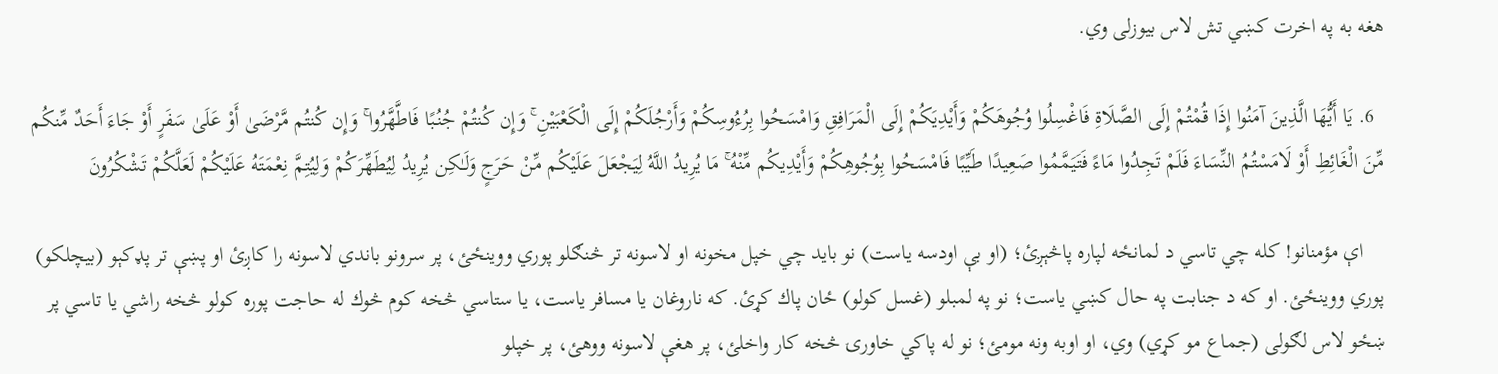هغه به په اخرت کښي تش لاس بيوزلى وي.

  6. يَا أَيُّهَا الَّذِينَ آمَنُوا إِذَا قُمْتُمْ إِلَى الصَّلَاةِ فَاغْسِلُوا وُجُوهَكُمْ وَأَيْدِيَكُمْ إِلَى الْمَرَافِقِ وَامْسَحُوا بِرُءُوسِكُمْ وَأَرْجُلَكُمْ إِلَى الْكَعْبَيْنِ ۚ وَإِن كُنتُمْ جُنُبًا فَاطَّهَّرُوا ۚ وَإِن كُنتُم مَّرْضَىٰ أَوْ عَلَىٰ سَفَرٍ أَوْ جَاءَ أَحَدٌ مِّنكُم مِّنَ الْغَائِطِ أَوْ لَامَسْتُمُ النِّسَاءَ فَلَمْ تَجِدُوا مَاءً فَتَيَمَّمُوا صَعِيدًا طَيِّبًا فَامْسَحُوا بِوُجُوهِكُمْ وَأَيْدِيكُم مِّنْهُ ۚ مَا يُرِيدُ اللَّهُ لِيَجْعَلَ عَلَيْكُم مِّنْ حَرَجٍ وَلَـٰكِن يُرِيدُ لِيُطَهِّرَكُمْ وَلِيُتِمَّ نِعْمَتَهُ عَلَيْكُمْ لَعَلَّكُمْ تَشْكُرُونَ

    اې مؤمنانو! كله چي تاسي د لمانځه لپاره پاڅېږئ؛ (او بې اودسه یاست) نو بايد چي خپل مخونه او لاسونه تر څنګلو پوري ووينځئ، پر سرونو باندي لاسونه را کاږئ او پښې تر پډكېو (بيچلکو) پوري ووينځئ. او كه د جنابت په حال کښي ياست؛ نو په لمبلو (غسل کولو) ځان پاك کړئ. كه ناروغان يا مسافر ياست، يا ستاسي څخه كوم څوك له حاجت پوره كولو څخه راشي يا تاسي پر ښځو لاس لګولى (جماع مو کړي) وي، او اوبه ونه مومئ؛ نو له پاکي خاورۍ څخه كار واخلئ، پر هغې لاسونه ووهئ، پر خپلو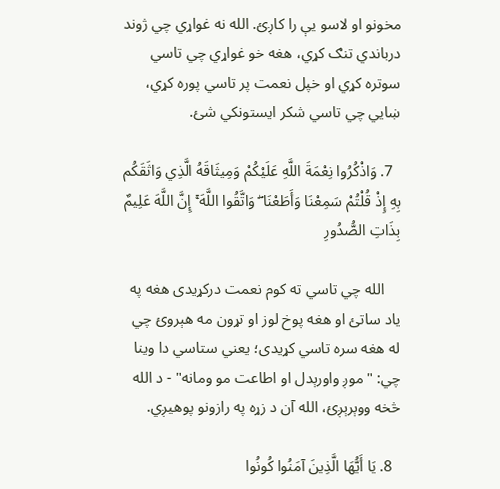مخونو او لاسو یې را کاږئ. الله نه غواړي چي ژوند درباندي تنګ کړي، هغه خو غواړي چي تاسي سوتره کړي او خپل نعمت پر تاسي پوره کړي، ښايي چي تاسي شكر ايستونكي شئ.

  7. وَاذْكُرُوا نِعْمَةَ اللَّهِ عَلَيْكُمْ وَمِيثَاقَهُ الَّذِي وَاثَقَكُم بِهِ إِذْ قُلْتُمْ سَمِعْنَا وَأَطَعْنَا ۖ وَاتَّقُوا اللَّهَ ۚ إِنَّ اللَّهَ عَلِيمٌ بِذَاتِ الصُّدُورِ

    الله چي تاسي ته كوم نعمت درکړيدى هغه په ياد ساتئ او هغه پوخ لوز او تړون مه هېروئ چي له هغه سره تاسي کړيدى؛ يعني ستاسي دا وينا چي: "موږ واورېدل او اطاعت مو ومانه" - د الله څخه ووېرېږئ، الله آن د زړه په رازونو پوهیږي.

  8. يَا أَيُّهَا الَّذِينَ آمَنُوا كُونُوا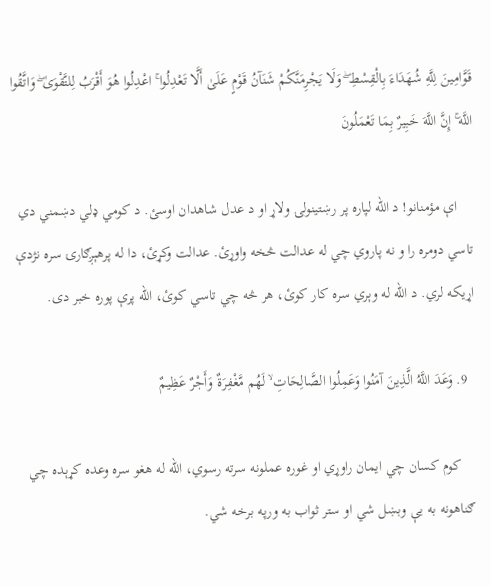قَوَّامِينَ لِلَّهِ شُهَدَاءَ بِالْقِسْطِ ۖ وَلَا يَجْرِمَنَّكُمْ شَنَآنُ قَوْمٍ عَلَىٰ أَلَّا تَعْدِلُوا ۚ اعْدِلُوا هُوَ أَقْرَبُ لِلتَّقْوَىٰ ۖ وَاتَّقُوا اللَّهَ ۚ إِنَّ اللَّهَ خَبِيرٌ بِمَا تَعْمَلُونَ

    اې مؤمنانو! د الله لپاره پر رښتينولۍ ولاړ او د عدل شاهدان اوسئ. د کومي ډلي دښمني دي تاسي دومره را و نه پاروي چي له عدالت څخه واوړئ. عدالت وکړئ، دا له پرهېږګارۍ سره نژدې اړیکه لري. د الله له وېري سره كار كوئ، هر څه چي تاسي كوئ، الله پرې پوره خبر دى.

  9. وَعَدَ اللَّهُ الَّذِينَ آمَنُوا وَعَمِلُوا الصَّالِحَاتِ ۙ لَهُم مَّغْفِرَةٌ وَأَجْرٌ عَظِيمٌ

    كوم كسان چي ايمان راوړي او غوره عملونه سرته رسوي، الله له هغو سره وعده کړېده چي ګناهونه به يې وبښل شي او ستر ثواب به ورپه برخه شي.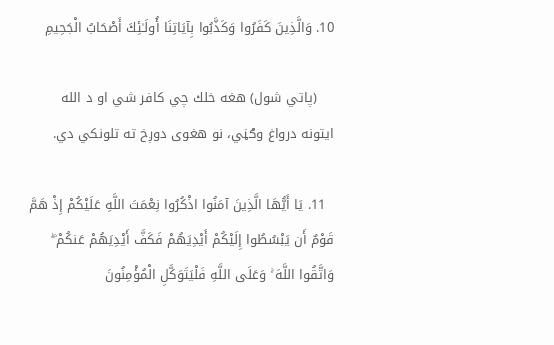10. وَالَّذِينَ كَفَرُوا وَكَذَّبُوا بِآيَاتِنَا أُولَـٰئِكَ أَصْحَابُ الْجَحِيمِ

    (پاتي شول) هغه خلك چي كافر شي او د الله ايتونه درواغ وګڼي، نو هغوى دوږخ ته تلونكي دي.

  11. يَا أَيُّهَا الَّذِينَ آمَنُوا اذْكُرُوا نِعْمَتَ اللَّهِ عَلَيْكُمْ إِذْ هَمَّ قَوْمٌ أَن يَبْسُطُوا إِلَيْكُمْ أَيْدِيَهُمْ فَكَفَّ أَيْدِيَهُمْ عَنكُمْ ۖ وَاتَّقُوا اللَّهَ ۚ وَعَلَى اللَّهِ فَلْيَتَوَكَّلِ الْمُؤْمِنُونَ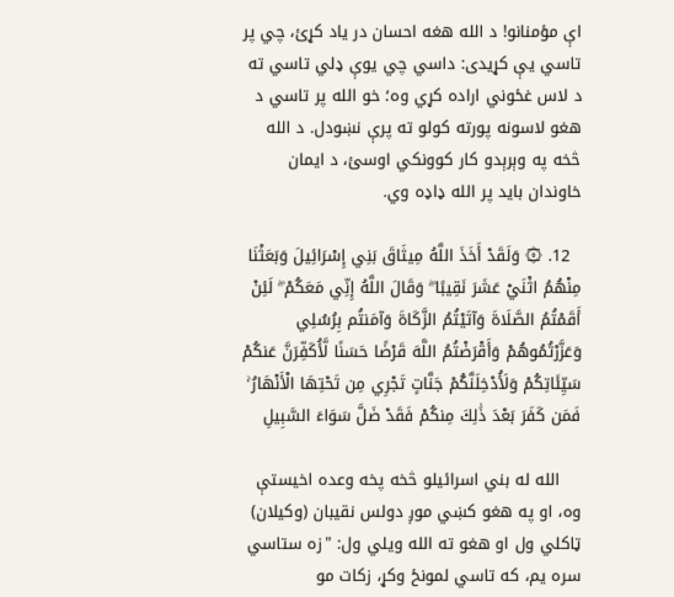اې مؤمنانو! د الله هغه احسان در ياد کړئ، چي پر تاسي يې کړيدى: داسي چي يوې ډلي تاسي ته د لاس غځوني اراده کړي وه؛ خو الله پر تاسي د هغو لاسونه پورته كولو ته پرې نښودل. د الله څخه په وېرېدو كار كوونكي اوسئ، د ايمان خاوندان بايد پر الله ډاډه وي.

  12. ۞ وَلَقَدْ أَخَذَ اللَّهُ مِيثَاقَ بَنِي إِسْرَائِيلَ وَبَعَثْنَا مِنْهُمُ اثْنَيْ عَشَرَ نَقِيبًا ۖ وَقَالَ اللَّهُ إِنِّي مَعَكُمْ ۖ لَئِنْ أَقَمْتُمُ الصَّلَاةَ وَآتَيْتُمُ الزَّكَاةَ وَآمَنتُم بِرُسُلِي وَعَزَّرْتُمُوهُمْ وَأَقْرَضْتُمُ اللَّهَ قَرْضًا حَسَنًا لَّأُكَفِّرَنَّ عَنكُمْ سَيِّئَاتِكُمْ وَلَأُدْخِلَنَّكُمْ جَنَّاتٍ تَجْرِي مِن تَحْتِهَا الْأَنْهَارُ ۚ فَمَن كَفَرَ بَعْدَ ذَٰلِكَ مِنكُمْ فَقَدْ ضَلَّ سَوَاءَ السَّبِيلِ

    الله له بني اسرائيلو څخه پخه وعده اخيستې وه، او په هغو کښي موږ دولس نقيبان (وکیلان) ټاكلي ول او هغو ته الله ويلي ول: "زه ستاسي سره يم، كه تاسي لمونځ وکړ، زكات مو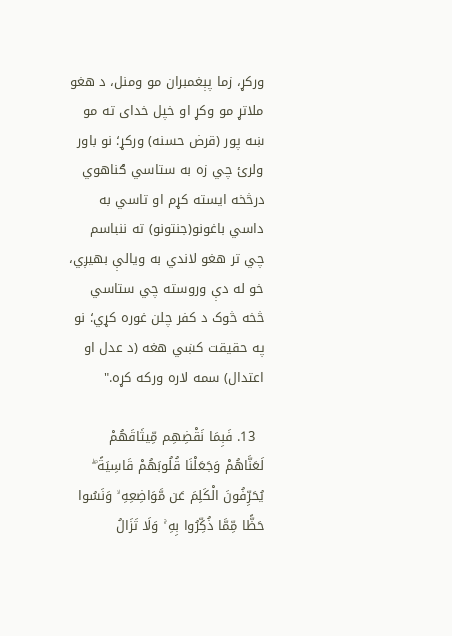ورکړ، زما پېغمبران مو ومنل، د هغو ملاتړ مو وکړ او خپل خداى ته مو ښه پور (قرض حسنه) ورکړ؛ نو باور ولرئ چي زه به ستاسي ګناهوي درڅخه ايسته کړم او تاسي به داسي باغونو(جنتونو) ته ننباسم چي تر هغو لاندي به ویالې بهيږي، خو له دې وروسته چي ستاسي څخه څوک د كفر چلن غوره کړي؛ نو په حقيقت کښي هغه (د عدل او اعتدال) سمه لاره وركه کړه."

  13. فَبِمَا نَقْضِهِم مِّيثَاقَهُمْ لَعَنَّاهُمْ وَجَعَلْنَا قُلُوبَهُمْ قَاسِيَةً ۖ يُحَرِّفُونَ الْكَلِمَ عَن مَّوَاضِعِهِ ۙ وَنَسُوا حَظًّا مِّمَّا ذُكِّرُوا بِهِ ۚ وَلَا تَزَالُ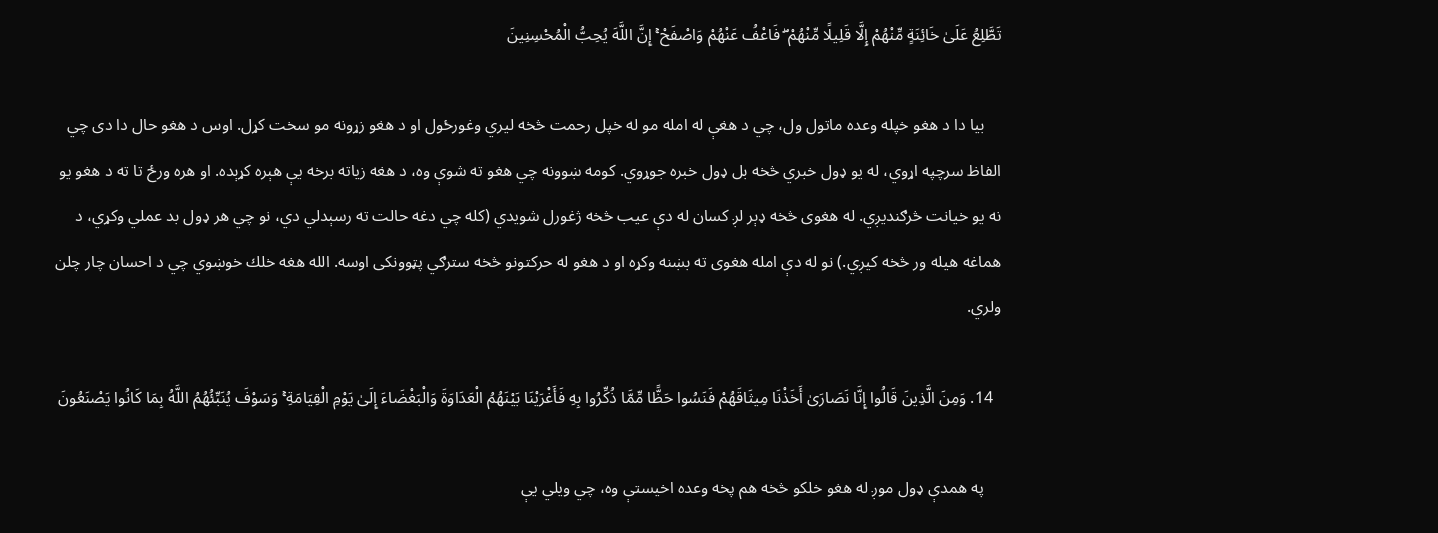تَطَّلِعُ عَلَىٰ خَائِنَةٍ مِّنْهُمْ إِلَّا قَلِيلًا مِّنْهُمْ ۖ فَاعْفُ عَنْهُمْ وَاصْفَحْ ۚ إِنَّ اللَّهَ يُحِبُّ الْمُحْسِنِينَ

    بيا دا د هغو خپله وعده ماتول ول، چي د هغې له امله مو له خپل رحمت څخه لیري وغورځول او د هغو زړونه مو سخت کړل. اوس د هغو حال دا دى چي الفاظ سرچپه اړوي، له يو ډول خبري څخه بل ډول خبره جوړوي. كومه ښوونه چي هغو ته شوې وه، د هغه زياته برخه یې هېره کړېده. او هره ورځ تا ته د هغو يو نه يو خيانت څرګندیږي. له هغوى څخه ډېر لږ كسان له دې عيب څخه ژغورل شويدي (كله چي دغه حالت ته رسېدلي دي، نو چي هر ډول بد عملي وکړي، د هماغه هيله ور څخه کیږي.) نو له دې امله هغوى ته بښنه وکړه او د هغو له حركتونو څخه سترګي پټوونكى اوسه. الله هغه خلك خوښوي چي د احسان چار چلن ولري.

  14. وَمِنَ الَّذِينَ قَالُوا إِنَّا نَصَارَىٰ أَخَذْنَا مِيثَاقَهُمْ فَنَسُوا حَظًّا مِّمَّا ذُكِّرُوا بِهِ فَأَغْرَيْنَا بَيْنَهُمُ الْعَدَاوَةَ وَالْبَغْضَاءَ إِلَىٰ يَوْمِ الْقِيَامَةِ ۚ وَسَوْفَ يُنَبِّئُهُمُ اللَّهُ بِمَا كَانُوا يَصْنَعُونَ

    په همدې ډول موږ له هغو خلكو څخه هم پخه وعده اخيستې وه، چي ويلي يې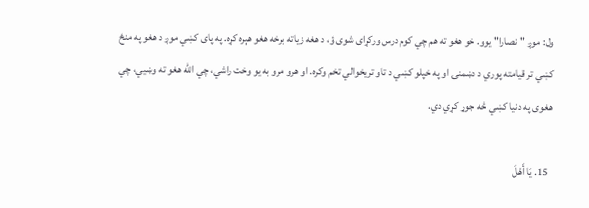ول: موږ "نصارا" يوو. خو هغو ته هم چي كوم درس ورکړای شوى ؤ، د هغه زياته برخه هغو هېره کړه. په پاى کښي موږ د هغو په منځ کښي تر قيامته پوري د دښمنۍ او په خپلو کښي د تاو تريخوالي تخم وكره. او هرو مرو به يو وخت راشي، چي الله هغو ته وښيي، چي هغوى په دنيا کښي څه جوړ کړي دي.

  15. يَا أَهْلَ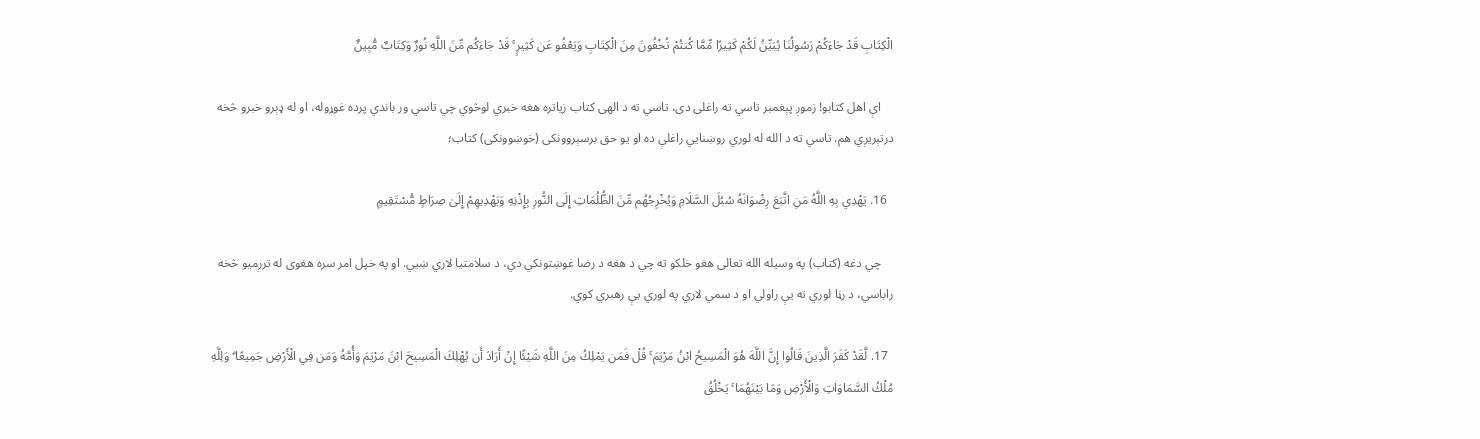الْكِتَابِ قَدْ جَاءَكُمْ رَسُولُنَا يُبَيِّنُ لَكُمْ كَثِيرًا مِّمَّا كُنتُمْ تُخْفُونَ مِنَ الْكِتَابِ وَيَعْفُو عَن كَثِيرٍ ۚ قَدْ جَاءَكُم مِّنَ اللَّهِ نُورٌ وَكِتَابٌ مُّبِينٌ

    اې اهل كتابو! زموږ پېغمبر تاسي ته راغلى دى، تاسي ته د الهى كتاب زياتره هغه خبري لوڅوي چي تاسي ور باندي پرده غوړوله، او له ډېرو خبرو څخه درتېریږي هم. تاسي ته د الله له لوري روښنايي راغلې ده او يو حق برسېروونكى (خوښوونکی) كتاب؛

  16. يَهْدِي بِهِ اللَّهُ مَنِ اتَّبَعَ رِضْوَانَهُ سُبُلَ السَّلَامِ وَيُخْرِجُهُم مِّنَ الظُّلُمَاتِ إِلَى النُّورِ بِإِذْنِهِ وَيَهْدِيهِمْ إِلَىٰ صِرَاطٍ مُّسْتَقِيمٍ

    چي دغه (کتاب) په وسيله الله تعالى هغو خلكو ته چي د هغه د رضا غوښتونكي دي، د سلامتيا لاري ښيي. او په خپل امر سره هغوى له ترږمیو څخه راباسي، د رڼا لوري ته یې راولي او د سمي لاري په لوري يې رهبري كوي.

  17. لَّقَدْ كَفَرَ الَّذِينَ قَالُوا إِنَّ اللَّهَ هُوَ الْمَسِيحُ ابْنُ مَرْيَمَ ۚ قُلْ فَمَن يَمْلِكُ مِنَ اللَّهِ شَيْئًا إِنْ أَرَادَ أَن يُهْلِكَ الْمَسِيحَ ابْنَ مَرْيَمَ وَأُمَّهُ وَمَن فِي الْأَرْضِ جَمِيعًا ۗ وَلِلَّهِ مُلْكُ السَّمَاوَاتِ وَالْأَرْضِ وَمَا بَيْنَهُمَا ۚ يَخْلُقُ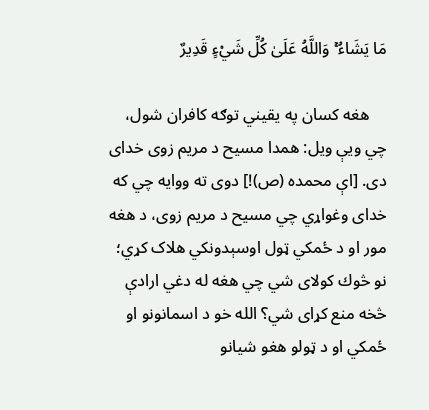مَا يَشَاءُ ۚ وَاللَّهُ عَلَىٰ كُلِّ شَيْءٍ قَدِيرٌ

    هغه كسان په يقيني توګه كافران شول، چي ویې ويل: همدا مسيح د مریم زوی خداى دى. [اې محمده (ص)!] دوى ته ووايه چي كه خداى وغواړي چي مسيح د مریم زوی، د هغه مور او د ځمکي ټول اوسېدونكي هلاک کړي؛ نو څوك کولای شي چي هغه له دغي ارادې څخه منع کړای شي؟ الله خو د اسمانونو او ځمکي او د ټولو هغو شيانو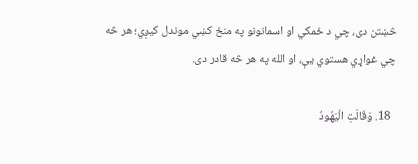څښتن دى، چي د ځمکي او اسمانونو په منځ کښي موندل کیږي؛ هر څه چي غواړي هستوي یې، او الله په هر څه قادر دى.

  18. وَقَالَتِ الْيَهُودُ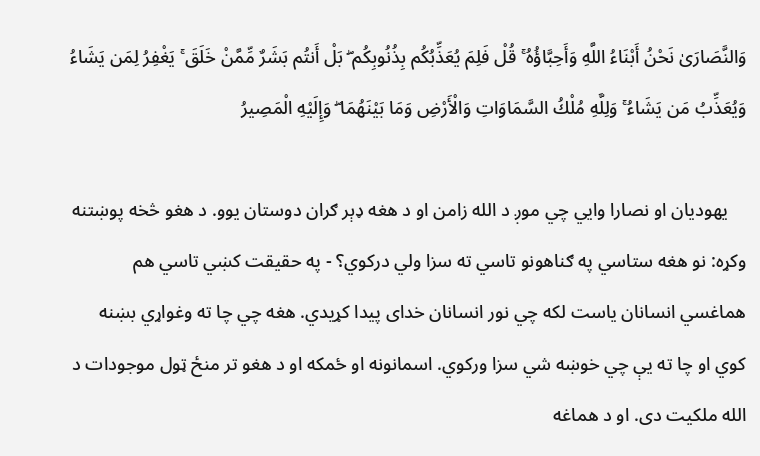وَالنَّصَارَىٰ نَحْنُ أَبْنَاءُ اللَّهِ وَأَحِبَّاؤُهُ ۚ قُلْ فَلِمَ يُعَذِّبُكُم بِذُنُوبِكُم ۖ بَلْ أَنتُم بَشَرٌ مِّمَّنْ خَلَقَ ۚ يَغْفِرُ لِمَن يَشَاءُ وَيُعَذِّبُ مَن يَشَاءُ ۚ وَلِلَّهِ مُلْكُ السَّمَاوَاتِ وَالْأَرْضِ وَمَا بَيْنَهُمَا ۖ وَإِلَيْهِ الْمَصِيرُ

    يهوديان او نصارا وايي چي موږ د الله زامن او د هغه ډېر ګران دوستان يوو. د هغو څخه پوښتنه وکړه: نو هغه ستاسي په ګناهونو تاسي ته سزا ولي دركوي؟ - په حقيقت کښي تاسي هم هماغسي انسانان ياست لكه چي نور انسانان خداى پيدا کړيدي. هغه چي چا ته وغواړي بښنه كوي او چا ته یې چي خوښه شي سزا وركوي. اسمانونه او ځمکه او د هغو تر منځ ټول موجودات د الله ملكيت دى. او د هماغه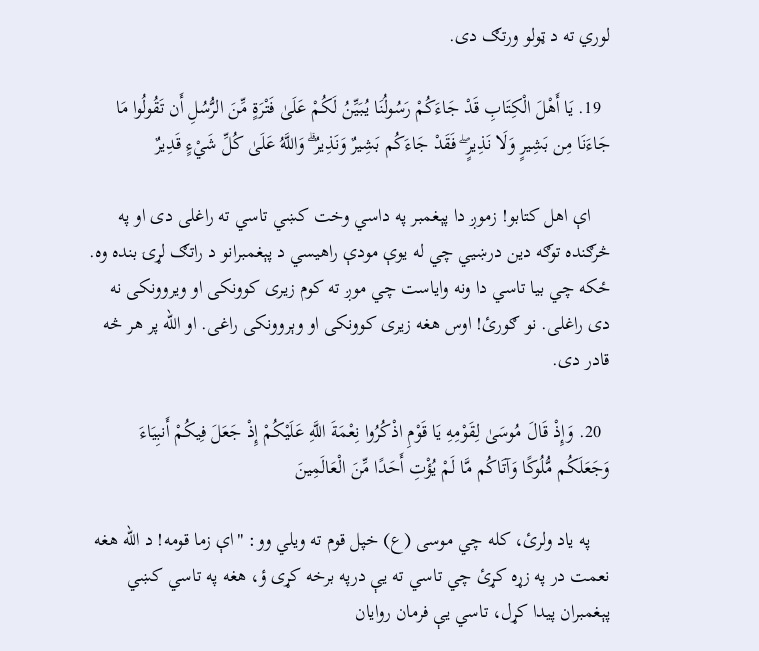لوري ته د ټولو ورتګ دى.

  19. يَا أَهْلَ الْكِتَابِ قَدْ جَاءَكُمْ رَسُولُنَا يُبَيِّنُ لَكُمْ عَلَىٰ فَتْرَةٍ مِّنَ الرُّسُلِ أَن تَقُولُوا مَا جَاءَنَا مِن بَشِيرٍ وَلَا نَذِيرٍ ۖ فَقَدْ جَاءَكُم بَشِيرٌ وَنَذِيرٌ ۗ وَاللَّهُ عَلَىٰ كُلِّ شَيْءٍ قَدِيرٌ

    اې اهل كتابو! زموږ دا پېغمبر په داسي وخت کښي تاسي ته راغلى دى او په څرګنده توګه دين درښيي چي له يوې مودې راهيسي د پېغمبرانو د راتګ لړۍ بنده وه. ځکه چي بيا تاسي دا ونه وایاست چي موږ ته كوم زيرى كوونكى او ويروونكى نه دى راغلى. نو ګورئ! اوس هغه زيرى كوونكى او وېروونكى راغى. او الله پر هر څه قادر دى.

  20. وَإِذْ قَالَ مُوسَىٰ لِقَوْمِهِ يَا قَوْمِ اذْكُرُوا نِعْمَةَ اللَّهِ عَلَيْكُمْ إِذْ جَعَلَ فِيكُمْ أَنبِيَاءَ وَجَعَلَكُم مُّلُوكًا وَآتَاكُم مَّا لَمْ يُؤْتِ أَحَدًا مِّنَ الْعَالَمِينَ

    په ياد ولرئ، كله چي موسى (ع) خپل قوم ته ويلي وو: "اې زما قومه! د الله هغه نعمت در په زړه کړئ چي تاسي ته يې درپه برخه کړی ؤ، هغه په تاسي کښي پېغمبران پيدا کړل، تاسي یې فرمان روايان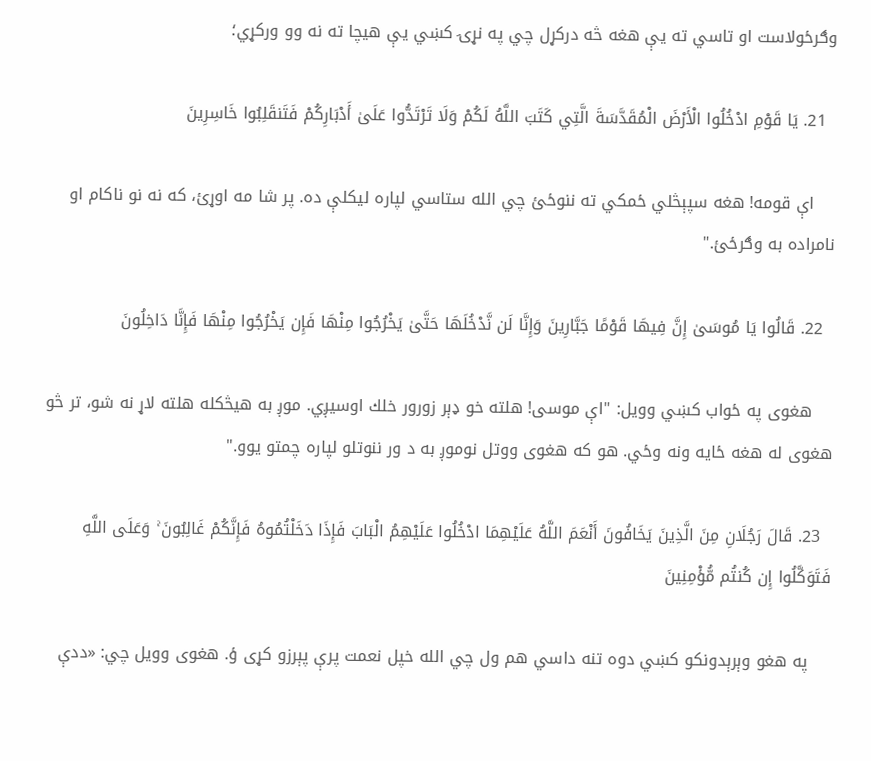وګرځولاست او تاسي ته یې هغه څه درکړل چي په نړۍ کښي یې هيچا ته نه وو ورکړي؛

  21. يَا قَوْمِ ادْخُلُوا الْأَرْضَ الْمُقَدَّسَةَ الَّتِي كَتَبَ اللَّهُ لَكُمْ وَلَا تَرْتَدُّوا عَلَىٰ أَدْبَارِكُمْ فَتَنقَلِبُوا خَاسِرِينَ

    اې قومه! هغه سپېڅلي ځمکي ته ننوځئ چي الله ستاسي لپاره ليكلې ده. پر شا مه اوړئ، كه نه نو ناكام او نامراده به وګرځئ."

  22. قَالُوا يَا مُوسَىٰ إِنَّ فِيهَا قَوْمًا جَبَّارِينَ وَإِنَّا لَن نَّدْخُلَهَا حَتَّىٰ يَخْرُجُوا مِنْهَا فَإِن يَخْرُجُوا مِنْهَا فَإِنَّا دَاخِلُونَ

    هغوى په ځواب کښي وويل: "اې موسى! هلته خو ډېر زورور خلك اوسیږي. موږ به هیڅكله هلته لاړ نه شو، تر څو هغوى له هغه ځايه ونه وځي. هو كه هغوى ووتل نوموږ به د ور ننوتلو لپاره چمتو يوو."

  23. قَالَ رَجُلَانِ مِنَ الَّذِينَ يَخَافُونَ أَنْعَمَ اللَّهُ عَلَيْهِمَا ادْخُلُوا عَلَيْهِمُ الْبَابَ فَإِذَا دَخَلْتُمُوهُ فَإِنَّكُمْ غَالِبُونَ ۚ وَعَلَى اللَّهِ فَتَوَكَّلُوا إِن كُنتُم مُّؤْمِنِينَ

    په هغو وېرېدونكو کښي دوه تنه داسي هم ول چي الله خپل نعمت پرې پېرزو کړی ؤ. هغوى وويل چي: «ددې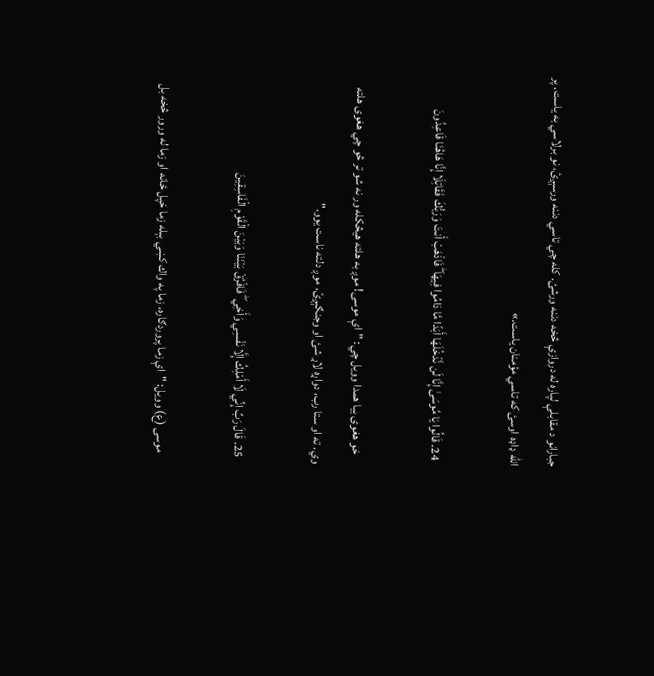جبارانو د مقابلې لپاره له دروازې څخه دننه ورشئ. كله چي تاسي دننه ورسېږئ، نو برلاسي به ياست. پر الله ډاډه اوسئ كه تاسي مؤمنان یاست.»

  24. قَالُوا يَا مُوسَىٰ إِنَّا لَن نَّدْخُلَهَا أَبَدًا مَّا دَامُوا فِيهَا ۖ فَاذْهَبْ أَنتَ وَرَبُّكَ فَقَاتِلَا إِنَّا هَاهُنَا قَاعِدُونَ

    خو هغوى بيا همدا وويل چي: "اې موسى! موږ به هلته هیڅكله ور نه شو تر څو چي هغوى هلته وي. ته او ستا رب، دواړه لاړ شئ او وجنګېږئ، موږ دلته ناست يوو."

  25. قَالَ رَبِّ إِنِّي لَا أَمْلِكُ إِلَّا نَفْسِي وَأَخِي ۖ فَافْرُقْ بَيْنَنَا وَبَيْنَ الْقَوْمِ الْفَاسِقِينَ

    موسى (ع) وويل: "اې زما پروردګاره، زما په واك کښي بېله زما خپل ځانه او زما له ورور څخه بل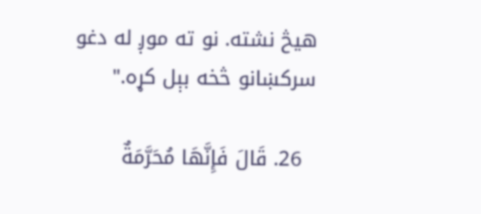هیڅ نشته. نو ته موږ له دغو سرکښانو څخه بېل کړه."

  26. قَالَ فَإِنَّهَا مُحَرَّمَةٌ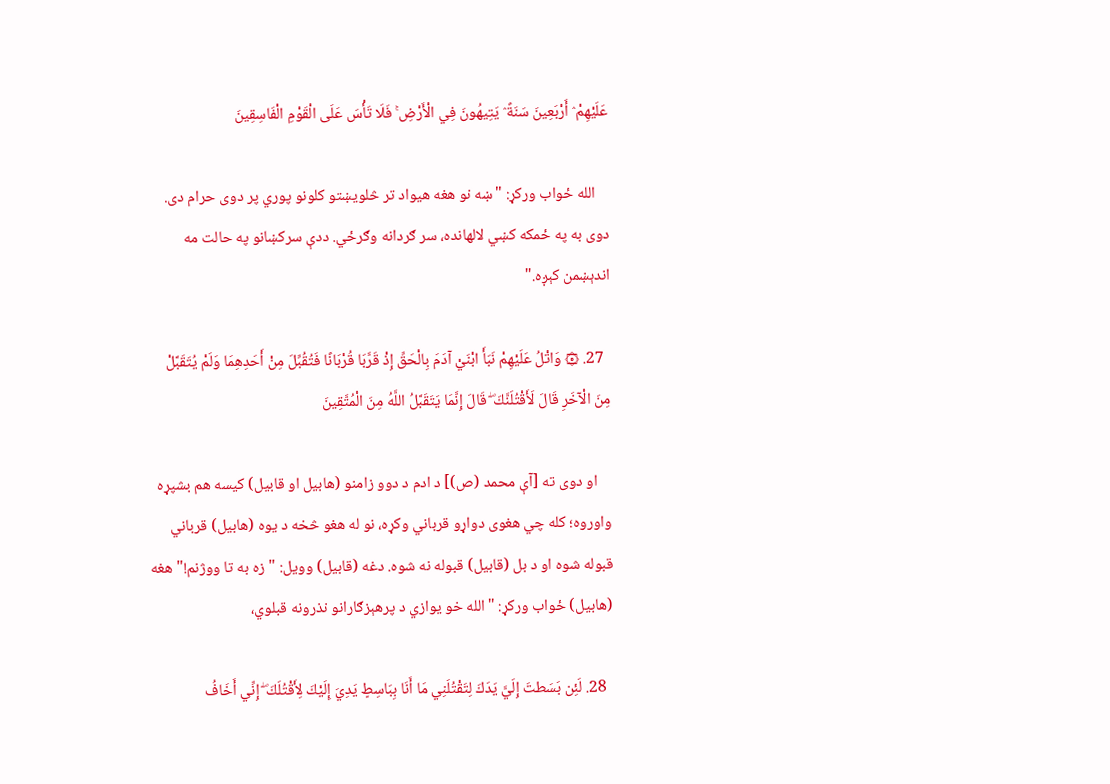عَلَيْهِمْ ۛ أَرْبَعِينَ سَنَةً ۛ يَتِيهُونَ فِي الْأَرْضِ ۚ فَلَا تَأْسَ عَلَى الْقَوْمِ الْفَاسِقِينَ

    الله ځواب ورکړ: "ښه نو هغه هیواد تر څلويښتو كلونو پوري پر دوى حرام دى. دوى به په ځمکه کښي لالهانده، سر ګردانه وګرځي. ددې سرکښانو په حالت مه اندېښمن کېږه."

  27. ۞ وَاتْلُ عَلَيْهِمْ نَبَأَ ابْنَيْ آدَمَ بِالْحَقِّ إِذْ قَرَّبَا قُرْبَانًا فَتُقُبِّلَ مِنْ أَحَدِهِمَا وَلَمْ يُتَقَبَّلْ مِنَ الْآخَرِ قَالَ لَأَقْتُلَنَّكَ ۖ قَالَ إِنَّمَا يَتَقَبَّلُ اللَّهُ مِنَ الْمُتَّقِينَ

    او دوى ته [آې محمد (ص)] د ادم د دوو زامنو (هابیل او قابیل) کیسه هم بشپړه واوروه؛ كله چي هغوى دواړو قرباني وکړه، نو له هغو څخه د يوه (هابیل) قرباني قبوله شوه او د بل (قابیل) قبوله نه شوه. دغه (قابیل) وويل: "زه به تا ووژنم!" هغه (هابیل) ځواب ورکړ: "الله خو یوازي د پرهېزګارانو نذرونه قبلوي،

  28. لَئِن بَسَطتَ إِلَيَّ يَدَكَ لِتَقْتُلَنِي مَا أَنَا بِبَاسِطٍ يَدِيَ إِلَيْكَ لِأَقْتُلَكَ ۖ إِنِّي أَخَافُ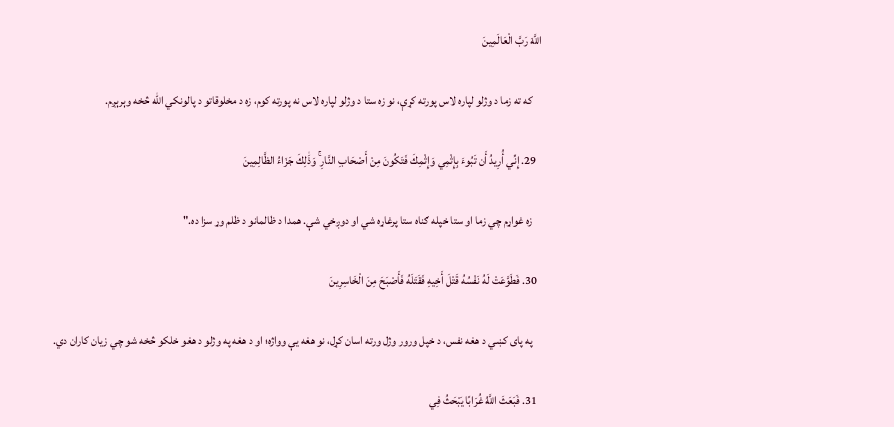اللَّهَ رَبَّ الْعَالَمِينَ

    كه ته زما د وژلو لپاره لاس پورته کړې، نو زه ستا د وژلو لپاره لاس نه پورته كوم، زه د مخلوقاتو د پالونکي الله څخه وېرېږم.

  29. إِنِّي أُرِيدُ أَن تَبُوءَ بِإِثْمِي وَإِثْمِكَ فَتَكُونَ مِنْ أَصْحَابِ النَّارِ ۚ وَذَٰلِكَ جَزَاءُ الظَّالِمِينَ

    زه غواړم چي زما او ستا خپله ګناه ستا پرغاړه شي او دوږخي شې. همدا د ظالمانو د ظلم وړ سزا ده."

  30. فَطَوَّعَتْ لَهُ نَفْسُهُ قَتْلَ أَخِيهِ فَقَتَلَهُ فَأَصْبَحَ مِنَ الْخَاسِرِينَ

    په پاى کښي د هغه نفس، د خپل ورور وژل ورته اسان کړل، نو هغه یې وواژه؛ او د هغه په وژلو د هغو خلكو څخه شو چي زيان كاران دي.

  31. فَبَعَثَ اللَّهُ غُرَابًا يَبْحَثُ فِي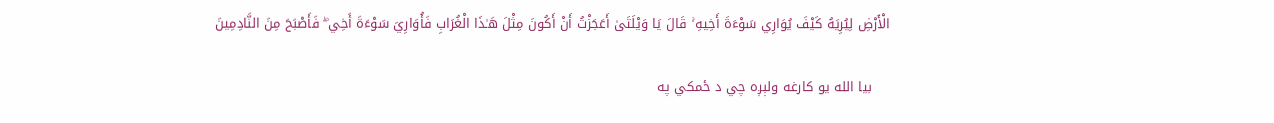الْأَرْضِ لِيُرِيَهُ كَيْفَ يُوَارِي سَوْءَةَ أَخِيهِ ۚ قَالَ يَا وَيْلَتَىٰ أَعَجَزْتُ أَنْ أَكُونَ مِثْلَ هَـٰذَا الْغُرَابِ فَأُوَارِيَ سَوْءَةَ أَخِي ۖ فَأَصْبَحَ مِنَ النَّادِمِينَ

    بيا الله يو كارغه ولېږه چي د ځمکي په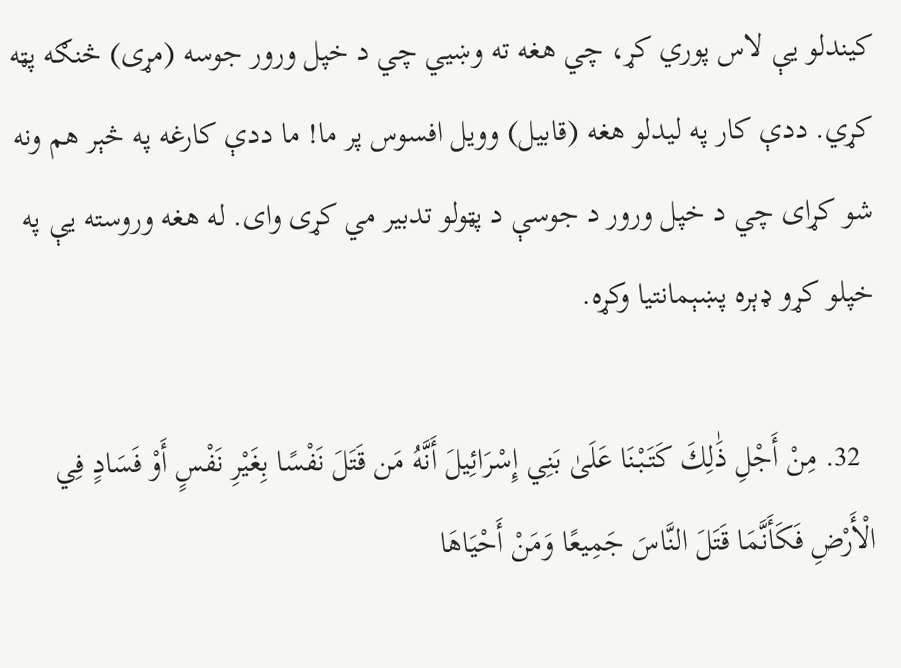كيندلو یې لاس پوري کړ، چي هغه ته وښيي چي د خپل ورور جوسه (مړی) څنګه پټه کړي. ددې كار په ليدلو هغه (قابیل) وويل افسوس پر ما! ما ددې كارغه په څېر هم ونه شو کړای چي د خپل ورور د جوسې د پټولو تدبير مي کړی واى. له هغه وروسته یې په خپلو کړو ډېره پښېمانتیا وکړه.

  32. مِنْ أَجْلِ ذَٰلِكَ كَتَبْنَا عَلَىٰ بَنِي إِسْرَائِيلَ أَنَّهُ مَن قَتَلَ نَفْسًا بِغَيْرِ نَفْسٍ أَوْ فَسَادٍ فِي الْأَرْضِ فَكَأَنَّمَا قَتَلَ النَّاسَ جَمِيعًا وَمَنْ أَحْيَاهَا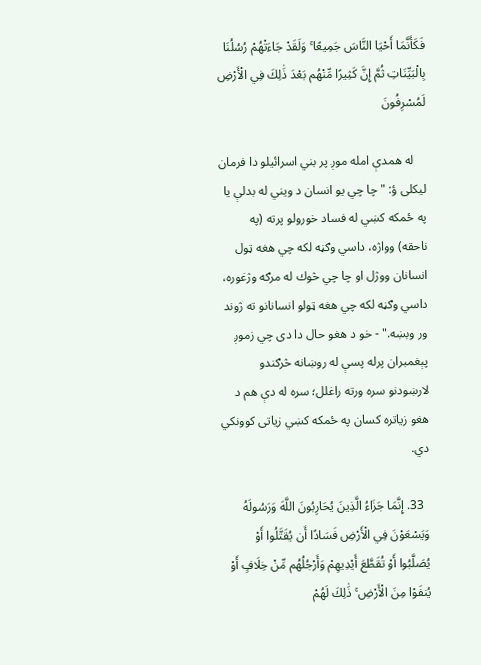فَكَأَنَّمَا أَحْيَا النَّاسَ جَمِيعًا ۚ وَلَقَدْ جَاءَتْهُمْ رُسُلُنَا بِالْبَيِّنَاتِ ثُمَّ إِنَّ كَثِيرًا مِّنْهُم بَعْدَ ذَٰلِكَ فِي الْأَرْضِ لَمُسْرِفُونَ

    له همدې امله موږ پر بني اسرائيلو دا فرمان ليكلى ؤ: "چا چي يو انسان د ويني له بدلې يا په ځمکه کښي له فساد خورولو پرته (په ناحقه) وواژه، داسي وګڼه لكه چي هغه ټول انسانان ووژل او چا چي څوك له مرګه وژغوره، داسي وګڼه لكه چي هغه ټولو انسانانو ته ژوند ور وبښه." - خو د هغو حال دا دى چي زموږ پېغمبران پرله پسې له روښانه څرګندو لارښودنو سره ورته راغلل؛ سره له دې هم د هغو زياتره كسان په ځمکه کښي زياتى كوونكي دي.

  33. إِنَّمَا جَزَاءُ الَّذِينَ يُحَارِبُونَ اللَّهَ وَرَسُولَهُ وَيَسْعَوْنَ فِي الْأَرْضِ فَسَادًا أَن يُقَتَّلُوا أَوْ يُصَلَّبُوا أَوْ تُقَطَّعَ أَيْدِيهِمْ وَأَرْجُلُهُم مِّنْ خِلَافٍ أَوْ يُنفَوْا مِنَ الْأَرْضِ ۚ ذَٰلِكَ لَهُمْ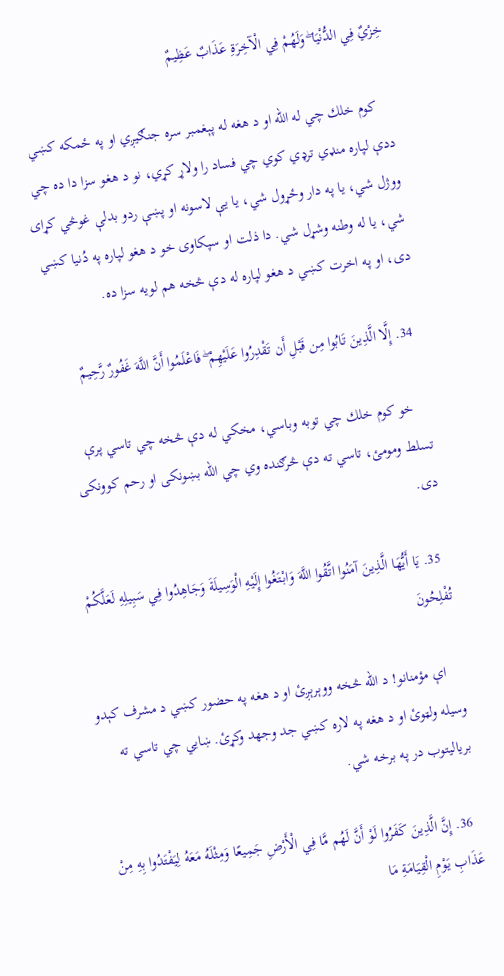خِزْيٌ فِي الدُّنْيَا ۖ وَلَهُمْ فِي الْآخِرَةِ عَذَابٌ عَظِيمٌ

    كوم خلك چي له الله او د هغه له پېغمبر سره جنګیږي او په ځمکه کښي ددې لپاره منډي ترډي كوي چي فساد را ولاړ کړي، نو د هغو سزا دا ده چي ووژل شي، يا په دار وځړول شي، يا يې لاسونه او پښې ردو بدلې غوڅي کړای شي، يا له وطنه وشړل شي. دا ذلت او سپكاوى خو د هغو لپاره په دُنيا کښي دى، او په اخرت کښي د هغو لپاره له دې څخه هم لويه سزا ده.

  34. إِلَّا الَّذِينَ تَابُوا مِن قَبْلِ أَن تَقْدِرُوا عَلَيْهِمْ ۖ فَاعْلَمُوا أَنَّ اللَّهَ غَفُورٌ رَّحِيمٌ

    خو كوم خلك چي توبه وباسي، مخکي له دې څخه چي تاسي پرې تسلط ومومئ، تاسي ته دې څرګنده وي چي الله بښونكى او رحم كوونكى دى.

  35. يَا أَيُّهَا الَّذِينَ آمَنُوا اتَّقُوا اللَّهَ وَابْتَغُوا إِلَيْهِ الْوَسِيلَةَ وَجَاهِدُوا فِي سَبِيلِهِ لَعَلَّكُمْ تُفْلِحُونَ

    اې مؤمنانو! د الله څخه ووېرېږئ او د هغه په حضور کښي د مشرف كېدو وسيله ولټوئ او د هغه په لاره کښي جد وجهد وکړئ. ښايي چي تاسي ته برياليتوب در په برخه شي.

  36. إِنَّ الَّذِينَ كَفَرُوا لَوْ أَنَّ لَهُم مَّا فِي الْأَرْضِ جَمِيعًا وَمِثْلَهُ مَعَهُ لِيَفْتَدُوا بِهِ مِنْ عَذَابِ يَوْمِ الْقِيَامَةِ مَا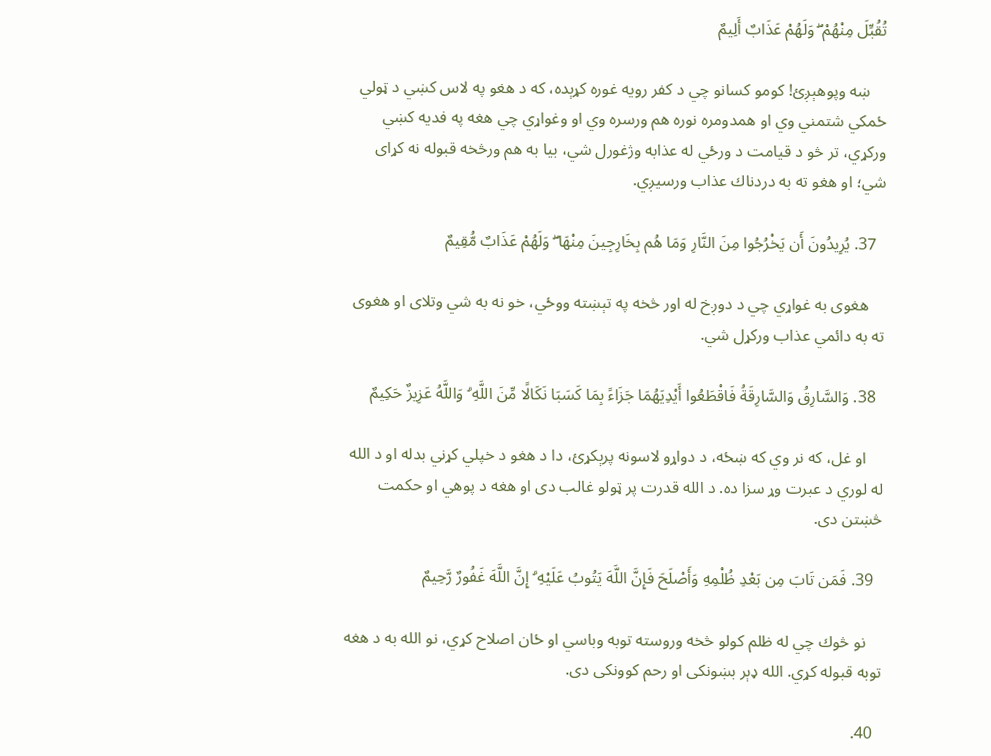تُقُبِّلَ مِنْهُمْ ۖ وَلَهُمْ عَذَابٌ أَلِيمٌ

    ښه وپوهېږئ! كومو كسانو چي د كفر رويه غوره کړېده، كه د هغو په لاس کښي د ټولي ځمکي شتمني وي او همدومره نوره هم ورسره وي او وغواړي چي هغه په فديه کښي ورکړي، تر څو د قيامت د ورځي له عذابه وژغورل شي، بيا به هم ورڅخه قبوله نه کړای شي؛ او هغو ته به دردناك عذاب ورسیږي.

  37. يُرِيدُونَ أَن يَخْرُجُوا مِنَ النَّارِ وَمَا هُم بِخَارِجِينَ مِنْهَا ۖ وَلَهُمْ عَذَابٌ مُّقِيمٌ

    هغوى به غواړي چي د دوږخ له اور څخه په تېښته ووځي، خو نه به شي وتلای او هغوى ته به دائمي عذاب ورکړل شي.

  38. وَالسَّارِقُ وَالسَّارِقَةُ فَاقْطَعُوا أَيْدِيَهُمَا جَزَاءً بِمَا كَسَبَا نَكَالًا مِّنَ اللَّهِ ۗ وَاللَّهُ عَزِيزٌ حَكِيمٌ

    او غل، كه نر وي كه ښځه، د دواړو لاسونه پرېکړئ، دا د هغو د خپلي کړني بدله او د الله له لوري د عبرت وړ سزا ده. د الله قدرت پر ټولو غالب دى او هغه د پوهي او حكمت څښتن دى.

  39. فَمَن تَابَ مِن بَعْدِ ظُلْمِهِ وَأَصْلَحَ فَإِنَّ اللَّهَ يَتُوبُ عَلَيْهِ ۗ إِنَّ اللَّهَ غَفُورٌ رَّحِيمٌ

    نو څوك چي له ظلم كولو څخه وروسته توبه وباسي او ځان اصلاح کړي، نو الله به د هغه توبه قبوله کړي. الله ډېر بښونكى او رحم كوونكى دى.

  40.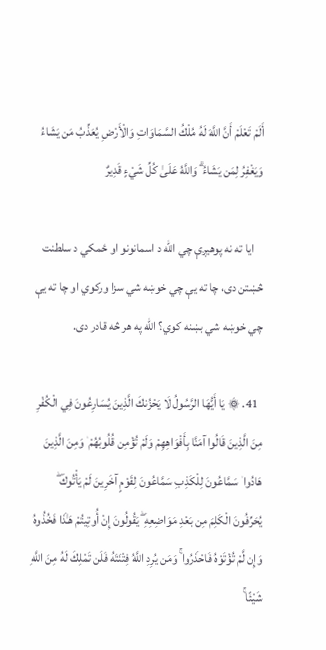أَلَمْ تَعْلَمْ أَنَّ اللَّهَ لَهُ مُلْكُ السَّمَاوَاتِ وَالْأَرْضِ يُعَذِّبُ مَن يَشَاءُ وَيَغْفِرُ لِمَن يَشَاءُ ۗ وَاللَّهُ عَلَىٰ كُلِّ شَيْءٍ قَدِيرٌ

    ايا ته نه پوهیږې چي الله د اسمانونو او ځمکي د سلطنت څښتن دى، چا ته یې چي خوښه شي سزا وركوي او چا ته یې چي خوښه شي بښنه كوي؟ الله په هر څه قادر دى.

  41. ۞ يَا أَيُّهَا الرَّسُولُ لَا يَحْزُنكَ الَّذِينَ يُسَارِعُونَ فِي الْكُفْرِ مِنَ الَّذِينَ قَالُوا آمَنَّا بِأَفْوَاهِهِمْ وَلَمْ تُؤْمِن قُلُوبُهُمْ ۛ وَمِنَ الَّذِينَ هَادُوا ۛ سَمَّاعُونَ لِلْكَذِبِ سَمَّاعُونَ لِقَوْمٍ آخَرِينَ لَمْ يَأْتُوكَ ۖ يُحَرِّفُونَ الْكَلِمَ مِن بَعْدِ مَوَاضِعِهِ ۖ يَقُولُونَ إِنْ أُوتِيتُمْ هَـٰذَا فَخُذُوهُ وَإِن لَّمْ تُؤْتَوْهُ فَاحْذَرُوا ۚ وَمَن يُرِدِ اللَّهُ فِتْنَتَهُ فَلَن تَمْلِكَ لَهُ مِنَ اللَّهِ شَيْئًا ۚ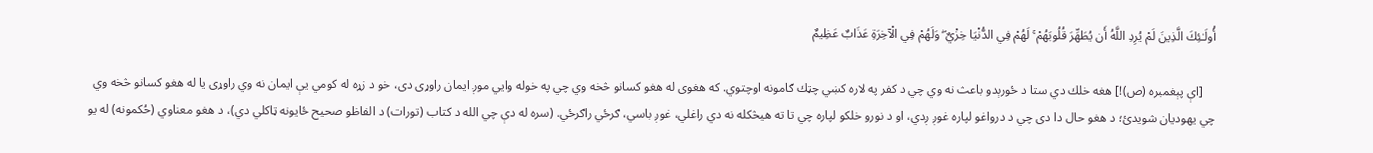أُولَـٰئِكَ الَّذِينَ لَمْ يُرِدِ اللَّهُ أَن يُطَهِّرَ قُلُوبَهُمْ ۚ لَهُمْ فِي الدُّنْيَا خِزْيٌ ۖ وَلَهُمْ فِي الْآخِرَةِ عَذَابٌ عَظِيمٌ

    [اې پېغمبره (ص)!] هغه خلك دي ستا د ځورېدو باعث نه وي چي د كفر په لاره کښي چټك ګامونه اوچتوي. كه هغوى له هغو كسانو څخه وي چي په خوله وايي موږ ايمان راوړى دى، خو د زړه له كومي یې ايمان نه وي راوړى يا له هغو كسانو څخه وي چي يهوديان شويدئ؛ د هغو حال دا دى چي د درواغو لپاره غوږ ږدي، او د نورو خلكو لپاره چي تا ته هیڅكله نه دي راغلي، غوږ باسي، ګرځي راګرځي. (سره له دې چي الله د کتاب (تورات) د الفاظو صحيح ځايونه ټاكلي دي)، د هغو معناوي (حُكمونه) له يو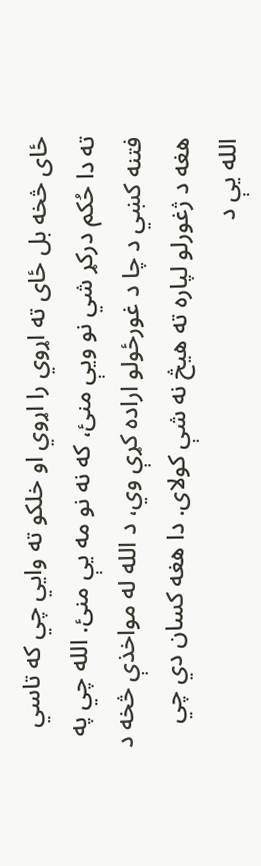ځاى څخه بل ځاى ته اړوي را اړوي او خلكو ته وايي چي كه تاسي ته دا حُكم درکړ شي نو ویې منئ، كه نه نو مه یې منئ. الله چي په فتنه کښي د چا د غورځولو اراده کړې وي، د الله له مواخذې څخه د هغه د ژغورلو لپاره ته هیڅ نه شې کولای. دا هغه كسان دي چي الله يې د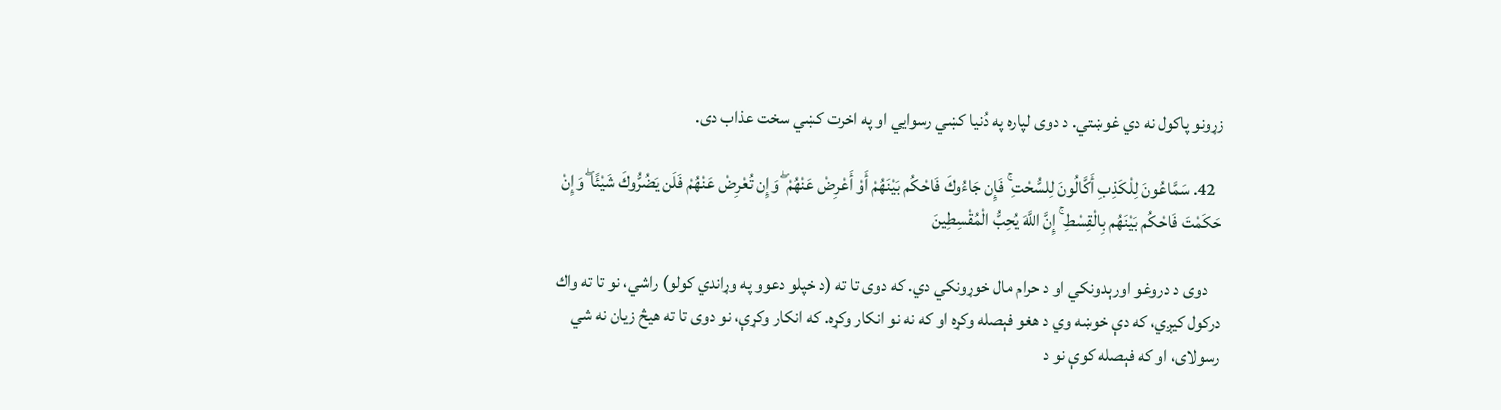زړونو پاكول نه دي غوښتي. د دوى لپاره په دُنيا کښي رسوايي او په اخرت کښي سخت عذاب دی.

  42. سَمَّاعُونَ لِلْكَذِبِ أَكَّالُونَ لِلسُّحْتِ ۚ فَإِن جَاءُوكَ فَاحْكُم بَيْنَهُمْ أَوْ أَعْرِضْ عَنْهُمْ ۖ وَإِن تُعْرِضْ عَنْهُمْ فَلَن يَضُرُّوكَ شَيْئًا ۖ وَإِنْ حَكَمْتَ فَاحْكُم بَيْنَهُم بِالْقِسْطِ ۚ إِنَّ اللَّهَ يُحِبُّ الْمُقْسِطِينَ

    دوى د دروغو اورېدونكي او د حرام مال خوړونكي دي. كه دوى تا ته (د خپلو دعوو په وړاندي كولو) راشي، نو تا ته واك دركول کیږي، كه دې خوښه وي د هغو فېصله وکړه او كه نه نو انكار وکړه. كه انكار وکړې، نو دوى تا ته هیڅ زيان نه شي رسولای، او كه فېصله كوې نو د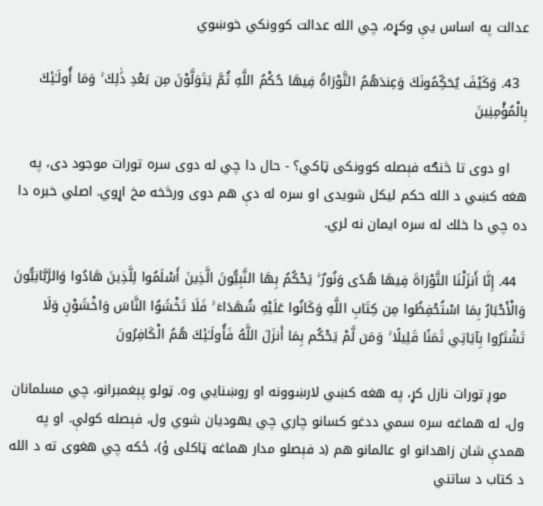عدالت په اساس یې وکړه، چي الله عدالت كوونكي خوښوي

  43. وَكَيْفَ يُحَكِّمُونَكَ وَعِندَهُمُ التَّوْرَاةُ فِيهَا حُكْمُ اللَّهِ ثُمَّ يَتَوَلَّوْنَ مِن بَعْدِ ذَٰلِكَ ۚ وَمَا أُولَـٰئِكَ بِالْمُؤْمِنِينَ

    او دوى تا څنګه فېصله كوونكى ټاكي؟ - حال دا چي له دوى سره تورات موجود دى، په هغه کښي د الله حكم ليكل شويدى او سره له دې هم دوى ورڅخه مخ اړوي. اصلي خبره دا ده چي دا خلك له سره ايمان نه لري.

  44. إِنَّا أَنزَلْنَا التَّوْرَاةَ فِيهَا هُدًى وَنُورٌ ۚ يَحْكُمُ بِهَا النَّبِيُّونَ الَّذِينَ أَسْلَمُوا لِلَّذِينَ هَادُوا وَالرَّبَّانِيُّونَ وَالْأَحْبَارُ بِمَا اسْتُحْفِظُوا مِن كِتَابِ اللَّهِ وَكَانُوا عَلَيْهِ شُهَدَاءَ ۚ فَلَا تَخْشَوُا النَّاسَ وَاخْشَوْنِ وَلَا تَشْتَرُوا بِآيَاتِي ثَمَنًا قَلِيلًا ۚ وَمَن لَّمْ يَحْكُم بِمَا أَنزَلَ اللَّهُ فَأُولَـٰئِكَ هُمُ الْكَافِرُونَ

    موږ تورات نازل کړ، په هغه کښي لارښوونه او روښنايي وه. ټولو پېغمبرانو، چي مسلمانان ول، له هماغه سره سمي ددغو كسانو چاري چي يهوديان شوي ول، فېصله كولې. او په همدې شان زاهدانو او عالمانو هم (د فېصلو مدار هماغه ټاكلى ؤ)، ځكه چي هغوى ته د الله د كتاب د ساتني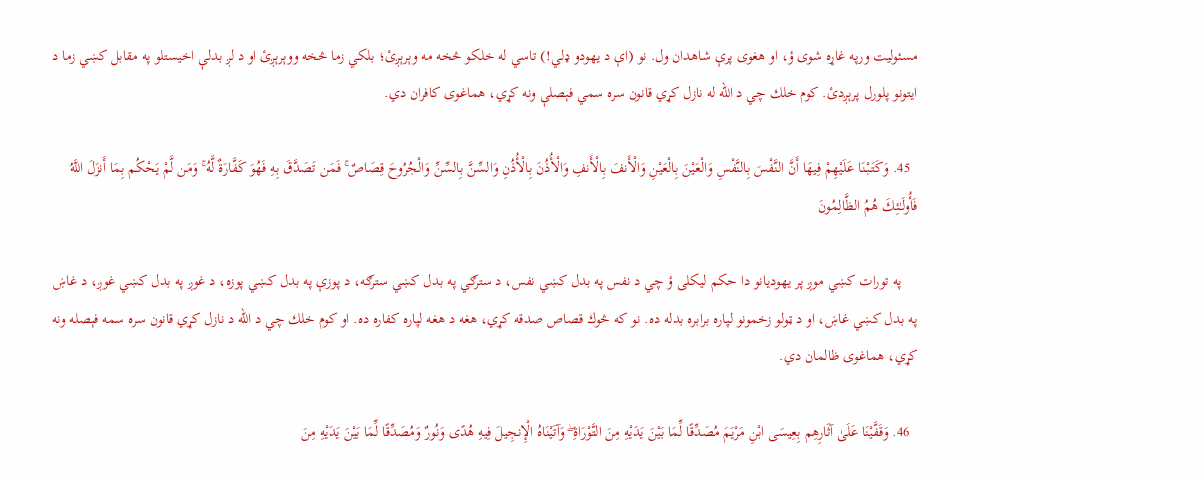مسئوليت ورپه غاړه شوى ؤ، او هغوی پرې شاهدان ول. نو (اې د يهودو ډلي!) تاسي له خلكو څخه مه وېرېږئ؛ بلکي زما څخه ووېرېږئ او د لږ بدلې اخيستلو په مقابل کښي زما د ايتونو پلورل پرېږدئ. كوم خلك چي د الله له نازل کړي قانون سره سمي فېصلې ونه کړي، هماغوى كافران دي.

  45. وَكَتَبْنَا عَلَيْهِمْ فِيهَا أَنَّ النَّفْسَ بِالنَّفْسِ وَالْعَيْنَ بِالْعَيْنِ وَالْأَنفَ بِالْأَنفِ وَالْأُذُنَ بِالْأُذُنِ وَالسِّنَّ بِالسِّنِّ وَالْجُرُوحَ قِصَاصٌ ۚ فَمَن تَصَدَّقَ بِهِ فَهُوَ كَفَّارَةٌ لَّهُ ۚ وَمَن لَّمْ يَحْكُم بِمَا أَنزَلَ اللَّهُ فَأُولَـٰئِكَ هُمُ الظَّالِمُونَ

    په تورات کښي موږ پر يهوديانو دا حكم ليكلى ؤ چي د نفس په بدل کښي نفس، د سترګي په بدل کښي سترګه، د پوزې په بدل کښي پوزه، د غوږ په بدل کښي غوږ، د غاښ په بدل کښي غاښ، او د ټولو زخمونو لپاره برابره بدله ده. نو كه څوك قصاص صدقه کړي، هغه د هغه لپاره كفاره ده. او كوم خلك چي د الله د نازل کړي قانون سره سمه فېصله ونه کړي، هماغوى ظالمان دي.

  46. وَقَفَّيْنَا عَلَىٰ آثَارِهِم بِعِيسَى ابْنِ مَرْيَمَ مُصَدِّقًا لِّمَا بَيْنَ يَدَيْهِ مِنَ التَّوْرَاةِ ۖ وَآتَيْنَاهُ الْإِنجِيلَ فِيهِ هُدًى وَنُورٌ وَمُصَدِّقًا لِّمَا بَيْنَ يَدَيْهِ مِنَ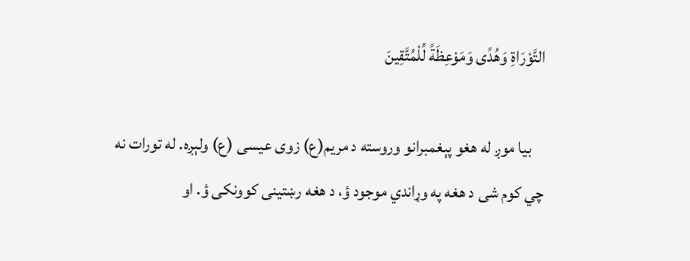التَّوْرَاةِ وَهُدًى وَمَوْعِظَةً لِّلْمُتَّقِينَ

    بيا موږ له هغو پېغمبرانو وروسته د مريم(ع) زوى عيسى (ع) ولېږه. له تورات نه چي كوم شى د هغه په وړاندي موجود ؤ، د هغه رښتينى كوونكى ؤ. او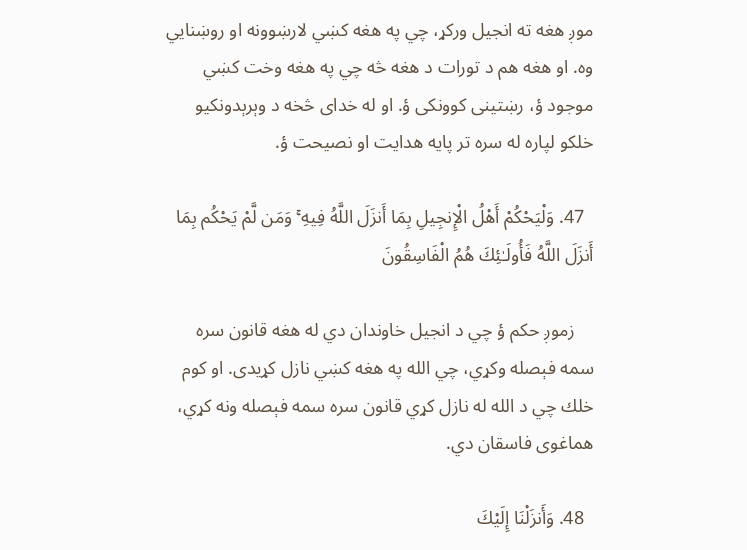موږ هغه ته انجيل ورکړ، چي په هغه کښي لارښوونه او روښنايي وه. او هغه هم د تورات د هغه څه چي په هغه وخت کښي موجود ؤ، رښتینی كوونكى ؤ. او له خداى څخه د وېرېدونكيو خلكو لپاره له سره تر پايه هدايت او نصيحت ؤ.

  47. وَلْيَحْكُمْ أَهْلُ الْإِنجِيلِ بِمَا أَنزَلَ اللَّهُ فِيهِ ۚ وَمَن لَّمْ يَحْكُم بِمَا أَنزَلَ اللَّهُ فَأُولَـٰئِكَ هُمُ الْفَاسِقُونَ

    زموږ حكم ؤ چي د انجيل خاوندان دي له هغه قانون سره سمه فېصله وکړي، چي الله په هغه کښي نازل کړيدى. او كوم خلك چي د الله له نازل کړي قانون سره سمه فېصله ونه کړي، هماغوى فاسقان دي.

  48. وَأَنزَلْنَا إِلَيْكَ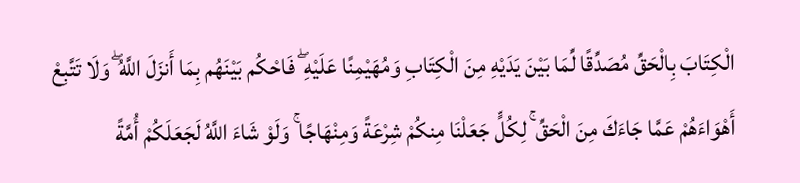الْكِتَابَ بِالْحَقِّ مُصَدِّقًا لِّمَا بَيْنَ يَدَيْهِ مِنَ الْكِتَابِ وَمُهَيْمِنًا عَلَيْهِ ۖ فَاحْكُم بَيْنَهُم بِمَا أَنزَلَ اللَّهُ ۖ وَلَا تَتَّبِعْ أَهْوَاءَهُمْ عَمَّا جَاءَكَ مِنَ الْحَقِّ ۚ لِكُلٍّ جَعَلْنَا مِنكُمْ شِرْعَةً وَمِنْهَاجًا ۚ وَلَوْ شَاءَ اللَّهُ لَجَعَلَكُمْ أُمَّةً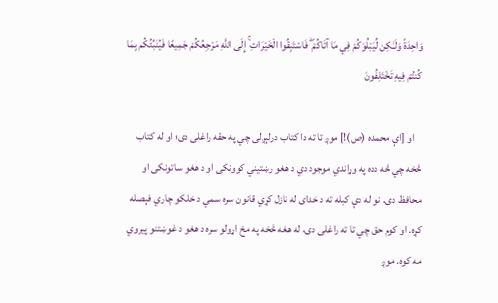وَاحِدَةً وَلَـٰكِن لِّيَبْلُوَكُمْ فِي مَا آتَاكُمْ ۖ فَاسْتَبِقُوا الْخَيْرَاتِ ۚ إِلَى اللَّهِ مَرْجِعُكُمْ جَمِيعًا فَيُنَبِّئُكُم بِمَا كُنتُمْ فِيهِ تَخْتَلِفُونَ

    او [اې محمده (ص)!] موږ تا ته دا كتاب درلېږلی چي په حقه راغلى دى؛ او له كتاب څخه چي څه دده په وړاندي موجود دي د هغو رښتيني كوونكى او د هغو ساتونكى او محافظ دى. نو له دې كبله ته د خداى له نازل کړي قانون سره سمي د خلكو چاري فېصله کړه. او كوم حق چي تا ته راغلى دى، له هغه څخه په مخ اړولو سره د هغو د غوښتنو پيروي مه كوه. موږ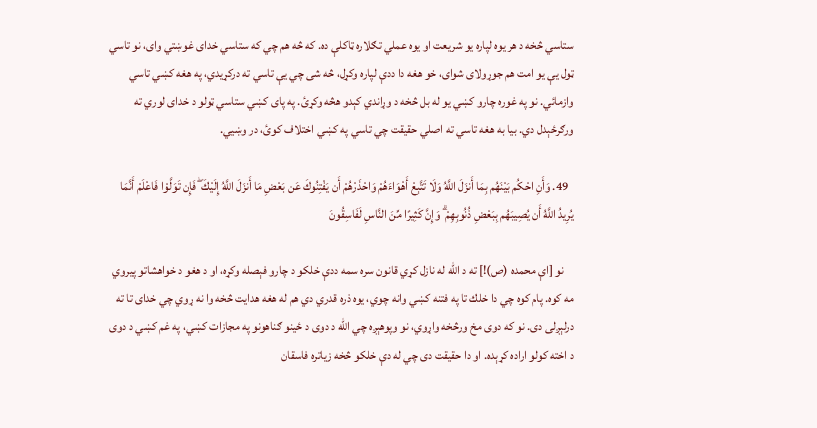ستاسي څخه د هر يوه لپاره يو شريعت او يوه عملي تګلاره ټاكلې ده. كه څه هم چي كه ستاسي خداى غوښتي واى، نو تاسي ټول یې يو امت هم جوړولای شوای، خو هغه دا ددې لپاره وکړل، څه شى چي یې تاسي ته درکړيدي، په هغه کښي تاسي وازمائي. نو په غوره چارو کښي يو له بل څخه د وړاندي كېدو هڅه وکړئ. په پاى کښي ستاسي ټولو د خداى لوري ته ورګرځېدل دي. بيا به هغه تاسي ته اصلي حقيقت چي تاسي په کښي اختلاف كوئ، در وښيي.

  49. وَأَنِ احْكُم بَيْنَهُم بِمَا أَنزَلَ اللَّهُ وَلَا تَتَّبِعْ أَهْوَاءَهُمْ وَاحْذَرْهُمْ أَن يَفْتِنُوكَ عَن بَعْضِ مَا أَنزَلَ اللَّهُ إِلَيْكَ ۖ فَإِن تَوَلَّوْا فَاعْلَمْ أَنَّمَا يُرِيدُ اللَّهُ أَن يُصِيبَهُم بِبَعْضِ ذُنُوبِهِمْ ۗ وَإِنَّ كَثِيرًا مِّنَ النَّاسِ لَفَاسِقُونَ

    نو [اې محمده (ص)!] ته د الله له نازل کړي قانون سره سمه ددې خلكو د چارو فېصله وکړه، او د هغو د خواهشاتو پيروي مه كوه. پام كوه چي دا خلك تا په فتنه کښي وانه چوي، يوه ذره قدري دي هم له هغه هدايت څخه وا نه ړوي چي خداى تا ته درلېږلی دى. نو كه دوى مخ ورڅخه واړوي، نو وپوهېږه چي الله د دوى د ځينو ګناهونو په مجازات کښي، په غم کښي د دوى د اخته کولو اراده کړېده. او دا حقيقت دى چي له دې خلكو څخه زياتره فاسقان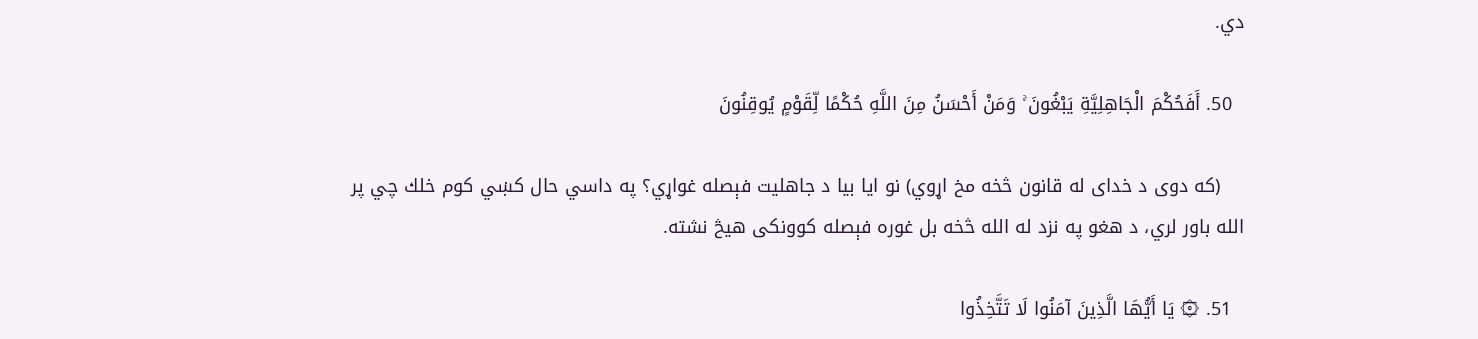دي.

  50. أَفَحُكْمَ الْجَاهِلِيَّةِ يَبْغُونَ ۚ وَمَنْ أَحْسَنُ مِنَ اللَّهِ حُكْمًا لِّقَوْمٍ يُوقِنُونَ

    (كه دوى د خداى له قانون څخه مخ اړوي) نو ايا بيا د جاهليت فېصله غواړي؟ په داسي حال کښي كوم خلك چي پر الله باور لري، د هغو په نزد له الله څخه بل غوره فېصله كوونكى هیڅ نشته.

  51. ۞ يَا أَيُّهَا الَّذِينَ آمَنُوا لَا تَتَّخِذُوا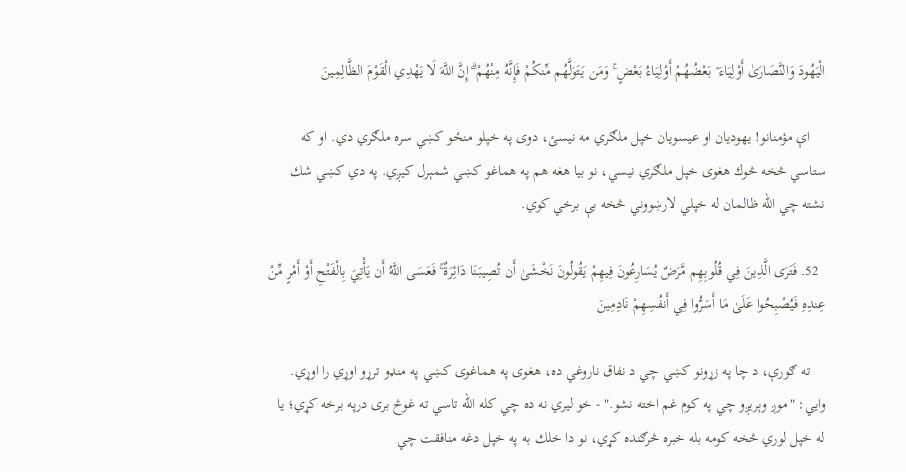الْيَهُودَ وَالنَّصَارَىٰ أَوْلِيَاءَ ۘ بَعْضُهُمْ أَوْلِيَاءُ بَعْضٍ ۚ وَمَن يَتَوَلَّهُم مِّنكُمْ فَإِنَّهُ مِنْهُمْ ۗ إِنَّ اللَّهَ لَا يَهْدِي الْقَوْمَ الظَّالِمِينَ

    اې مؤمنانو! يهوديان او عيسويان خپل ملګري مه نيسئ، دوى په خپلو منځو کښي سره ملګري دي. او كه ستاسي څخه څوك هغوى خپل ملګري نيسي، نو بيا هغه هم په هماغو کښي شمېرل کیږي. په دي کښي شك نشته چي الله ظالمان له خپلي لارښووني څخه بې برخي كوي.

  52. فَتَرَى الَّذِينَ فِي قُلُوبِهِم مَّرَضٌ يُسَارِعُونَ فِيهِمْ يَقُولُونَ نَخْشَىٰ أَن تُصِيبَنَا دَائِرَةٌ ۚ فَعَسَى اللَّهُ أَن يَأْتِيَ بِالْفَتْحِ أَوْ أَمْرٍ مِّنْ عِندِهِ فَيُصْبِحُوا عَلَىٰ مَا أَسَرُّوا فِي أَنفُسِهِمْ نَادِمِينَ

    ته ګورې، د چا په زړونو کښي چي د نفاق ناروغي ده، هغوى په هماغوى کښي په منډو ترړو اوړي را اوړي. وايي: "موږ وېریږو چي په كوم غم اخته نشو." - خو لیري نه ده چي كله الله تاسي ته غوڅ برى درپه برخه کړي؛ يا له خپل لوري څخه كومه بله خبره څرګنده کړي، نو دا خلك به په خپل دغه منافقت چي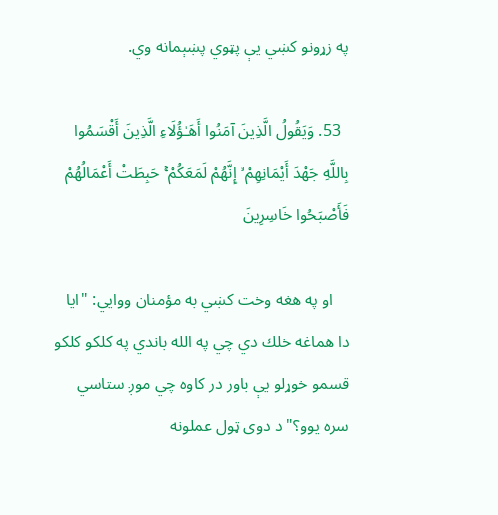په زړونو کښي یې پټوي پښېمانه وي.

  53. وَيَقُولُ الَّذِينَ آمَنُوا أَهَـٰؤُلَاءِ الَّذِينَ أَقْسَمُوا بِاللَّهِ جَهْدَ أَيْمَانِهِمْ ۙ إِنَّهُمْ لَمَعَكُمْ ۚ حَبِطَتْ أَعْمَالُهُمْ فَأَصْبَحُوا خَاسِرِينَ

    او په هغه وخت کښي به مؤمنان ووايي: "ايا دا هماغه خلك دي چي په الله باندي په كلكو كلكو قسمو خوړلو یې باور در کاوه چي موږ ستاسي سره يوو؟" د دوی ټول عملونه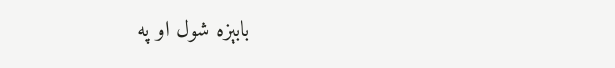بابېزه شول او په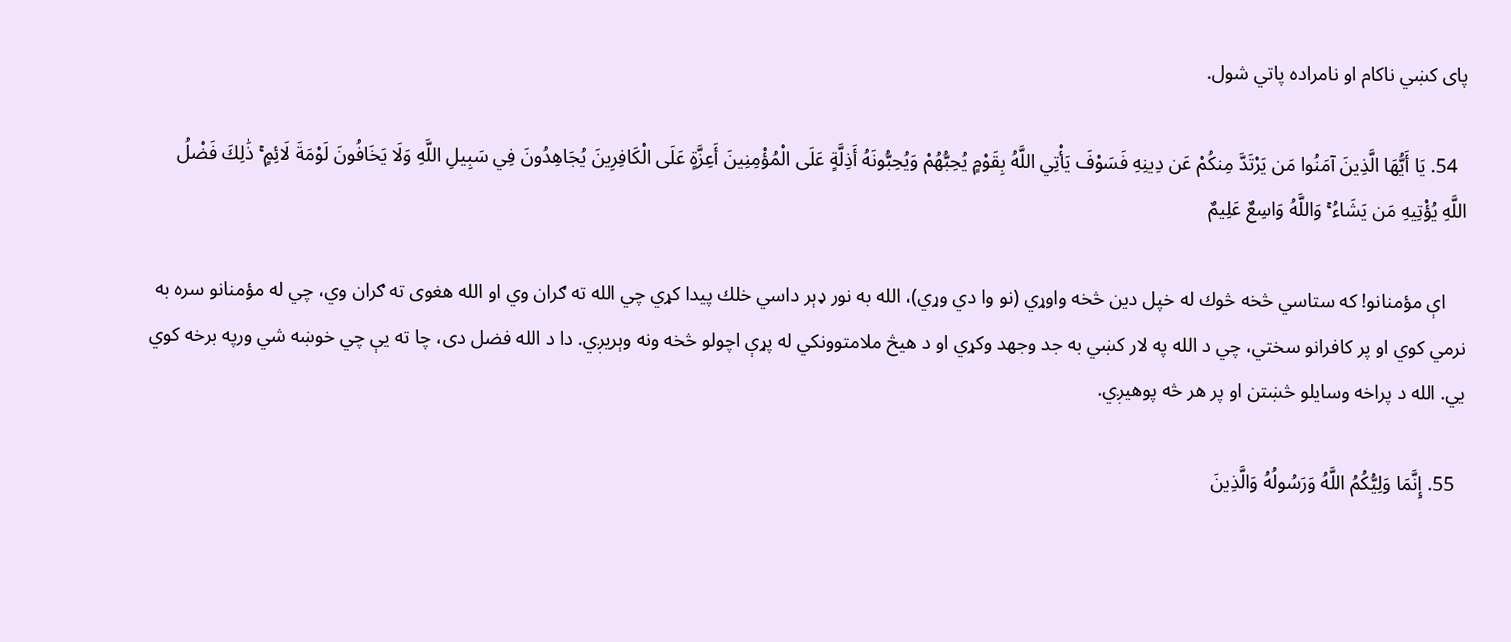پاى کښي ناكام او نامراده پاتي شول.

  54. يَا أَيُّهَا الَّذِينَ آمَنُوا مَن يَرْتَدَّ مِنكُمْ عَن دِينِهِ فَسَوْفَ يَأْتِي اللَّهُ بِقَوْمٍ يُحِبُّهُمْ وَيُحِبُّونَهُ أَذِلَّةٍ عَلَى الْمُؤْمِنِينَ أَعِزَّةٍ عَلَى الْكَافِرِينَ يُجَاهِدُونَ فِي سَبِيلِ اللَّهِ وَلَا يَخَافُونَ لَوْمَةَ لَائِمٍ ۚ ذَٰلِكَ فَضْلُ اللَّهِ يُؤْتِيهِ مَن يَشَاءُ ۚ وَاللَّهُ وَاسِعٌ عَلِيمٌ

    اې مؤمنانو! كه ستاسي څخه څوك له خپل دين څخه واوړي (نو وا دي وړي)، الله به نور ډېر داسي خلك پيدا کړي چي الله ته ګران وي او الله هغوى ته ګران وي، چي له مؤمنانو سره به نرمي كوي او پر كافرانو سختي، چي د الله په لار کښي به جد وجهد وکړي او د هیڅ ملامتوونكي له پړې اچولو څخه ونه وېریږي. دا د الله فضل دى، چا ته یې چي خوښه شي ورپه برخه كوي يي. الله د پراخه وسايلو څښتن او پر هر څه پوهیږي.

  55. إِنَّمَا وَلِيُّكُمُ اللَّهُ وَرَسُولُهُ وَالَّذِينَ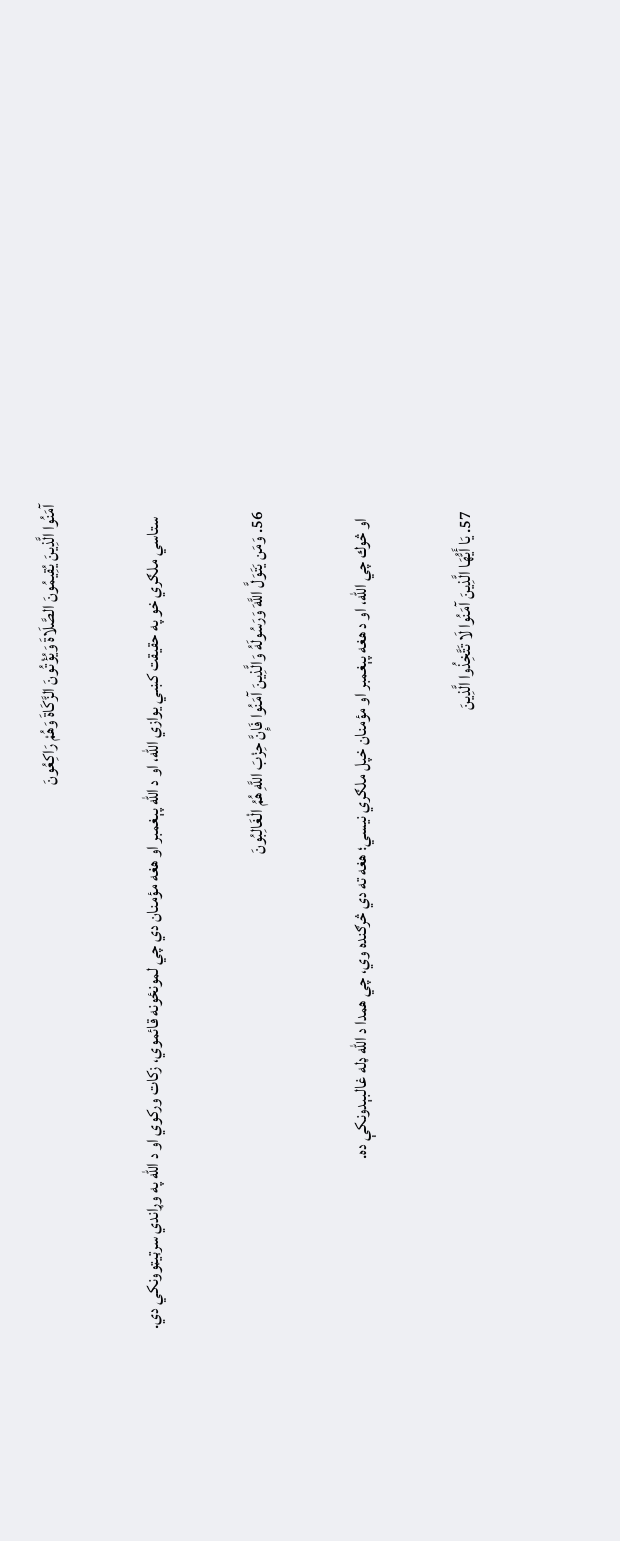آمَنُوا الَّذِينَ يُقِيمُونَ الصَّلَاةَ وَيُؤْتُونَ الزَّكَاةَ وَهُمْ رَاكِعُونَ

    ستاسي ملګري خو په حقيقت کښي یوازي الله، او د الله پېغمبر او هغه مؤمنان دي چي لمونځونه قائموي، زكات وركوي او د الله په وړاندي سرټيټوونكي دي.

  56. وَمَن يَتَوَلَّ اللَّهَ وَرَسُولَهُ وَالَّذِينَ آمَنُوا فَإِنَّ حِزْبَ اللَّهِ هُمُ الْغَالِبُونَ

    او څوك چي الله، او د هغه پېغمبر او مؤمنان خپل ملګري نيسي؛ هغه ته دي څرګنده وي، چي همدا د الله ډله غالبېدونكې ده.

  57. يَا أَيُّهَا الَّذِينَ آمَنُوا لَا تَتَّخِذُوا الَّذِينَ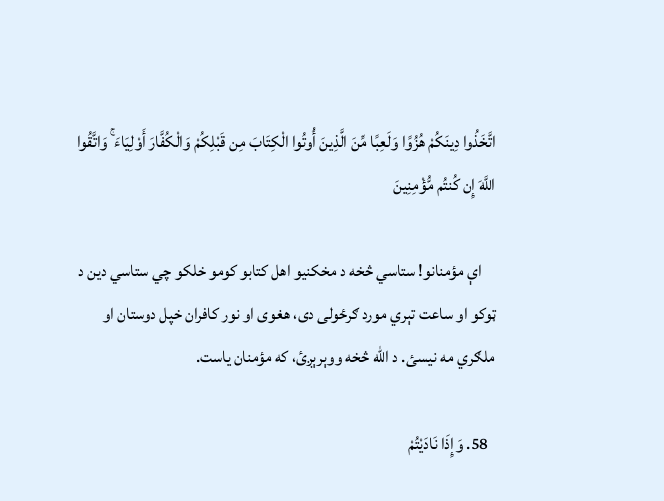اتَّخَذُوا دِينَكُمْ هُزُوًا وَلَعِبًا مِّنَ الَّذِينَ أُوتُوا الْكِتَابَ مِن قَبْلِكُمْ وَالْكُفَّارَ أَوْلِيَاءَ ۚ وَاتَّقُوا اللَّهَ إِن كُنتُم مُّؤْمِنِينَ

    اې مؤمنانو! ستاسي څخه د مخکنیو اهل كتابو كومو خلكو چي ستاسي دين د ټوكو او ساعت تېري مورد ګرځولى دى، هغوى او نور كافران خپل دوستان او ملګري مه نيسئ. د الله څخه ووېرېږئ، كه مؤمنان ياست.

  58. وَإِذَا نَادَيْتُمْ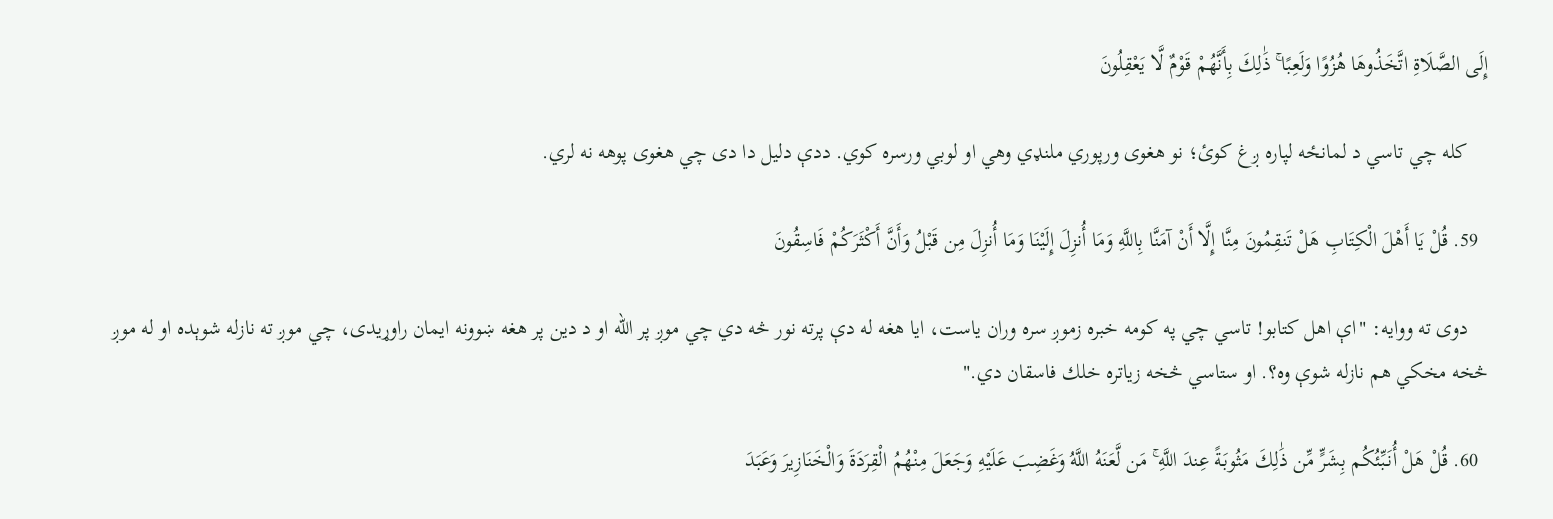إِلَى الصَّلَاةِ اتَّخَذُوهَا هُزُوًا وَلَعِبًا ۚ ذَٰلِكَ بِأَنَّهُمْ قَوْمٌ لَّا يَعْقِلُونَ

    كله چي تاسي د لمانځه لپاره ږغ كوئ؛ نو هغوى ورپوري ملنډي وهي او لوبي ورسره كوي. ددې دليل دا دى چي هغوی پوهه نه لري.

  59. قُلْ يَا أَهْلَ الْكِتَابِ هَلْ تَنقِمُونَ مِنَّا إِلَّا أَنْ آمَنَّا بِاللَّهِ وَمَا أُنزِلَ إِلَيْنَا وَمَا أُنزِلَ مِن قَبْلُ وَأَنَّ أَكْثَرَكُمْ فَاسِقُونَ

    دوی ته ووايه: "اې اهل كتابو! تاسي چي په كومه خبره زموږ سره وران ياست، ایا هغه له دې پرته نور څه دي چي موږ پر الله او د دين پر هغه ښوونه ايمان راوړيدى، چي موږ ته نازله شوېده او له موږ څخه مخکي هم نازله شوې وه؟. او ستاسي څخه زياتره خلك فاسقان دي."

  60. قُلْ هَلْ أُنَبِّئُكُم بِشَرٍّ مِّن ذَٰلِكَ مَثُوبَةً عِندَ اللَّهِ ۚ مَن لَّعَنَهُ اللَّهُ وَغَضِبَ عَلَيْهِ وَجَعَلَ مِنْهُمُ الْقِرَدَةَ وَالْخَنَازِيرَ وَعَبَدَ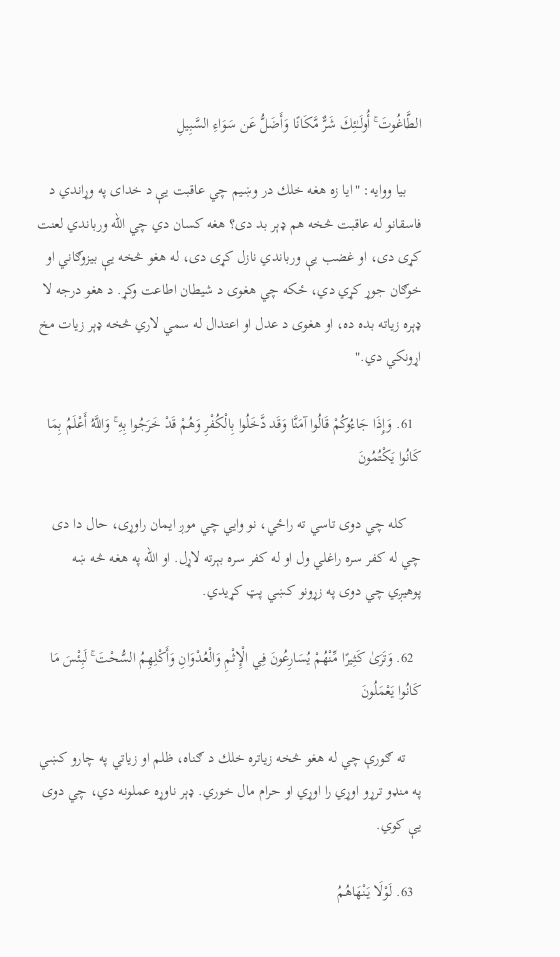الطَّاغُوتَ ۚ أُولَـٰئِكَ شَرٌّ مَّكَانًا وَأَضَلُّ عَن سَوَاءِ السَّبِيلِ

    بيا ووايه: "ايا زه هغه خلك در وښيم چي عاقبت يې د خداى په وړاندي د فاسقانو له عاقبت څخه هم ډېر بد دى؟ هغه كسان دي چي الله ورباندي لعنت کړی دی، او غضب یې ورباندي نازل کړی دی، له هغو څخه یې بيزوګاني او خوګان جوړ کړي دي، ځکه چي هغوی د شیطان اطاعت وکړ. د هغو درجه لا ډېره زياته بده ده، او هغوى د عدل او اعتدال له سمي لاري څخه ډېر زيات مخ اړونکي دي."

  61. وَإِذَا جَاءُوكُمْ قَالُوا آمَنَّا وَقَد دَّخَلُوا بِالْكُفْرِ وَهُمْ قَدْ خَرَجُوا بِهِ ۚ وَاللَّهُ أَعْلَمُ بِمَا كَانُوا يَكْتُمُونَ

    كله چي دوى تاسي ته راځي، نو وايي چي موږ ايمان راوړى، حال دا دى چي له كفر سره راغلي ول او له كفر سره بېرته لاړل. او الله په هغه څه ښه پوهیږي چي دوى په زړونو کښي پټ کړيدي.

  62. وَتَرَىٰ كَثِيرًا مِّنْهُمْ يُسَارِعُونَ فِي الْإِثْمِ وَالْعُدْوَانِ وَأَكْلِهِمُ السُّحْتَ ۚ لَبِئْسَ مَا كَانُوا يَعْمَلُونَ

    ته ګورې چي له هغو څخه زياتره خلك د ګناه، ظلم او زياتي په چارو کښي په منډو ترړو اوړي را اوړي او حرام مال خوري. ډېر ناوړه عملونه دي، چي دوى یې كوي.

  63. لَوْلَا يَنْهَاهُمُ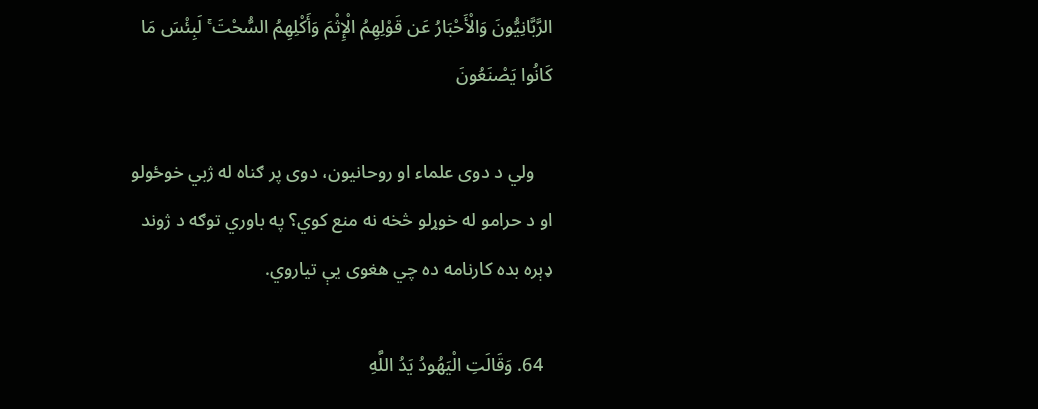الرَّبَّانِيُّونَ وَالْأَحْبَارُ عَن قَوْلِهِمُ الْإِثْمَ وَأَكْلِهِمُ السُّحْتَ ۚ لَبِئْسَ مَا كَانُوا يَصْنَعُونَ

    ولي د دوى علماء او روحانيون، دوى پر ګناه له ژبي خوځولو او د حرامو له خوړلو څخه نه منع كوي؟ په باوري توګه د ژوند ډېره بده كارنامه ده چي هغوى یې تياروي.

  64. وَقَالَتِ الْيَهُودُ يَدُ اللَّهِ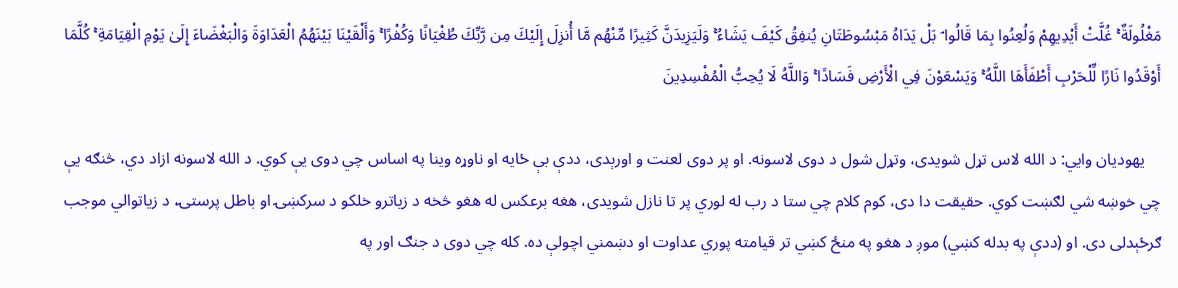مَغْلُولَةٌ ۚ غُلَّتْ أَيْدِيهِمْ وَلُعِنُوا بِمَا قَالُوا ۘ بَلْ يَدَاهُ مَبْسُوطَتَانِ يُنفِقُ كَيْفَ يَشَاءُ ۚ وَلَيَزِيدَنَّ كَثِيرًا مِّنْهُم مَّا أُنزِلَ إِلَيْكَ مِن رَّبِّكَ طُغْيَانًا وَكُفْرًا ۚ وَأَلْقَيْنَا بَيْنَهُمُ الْعَدَاوَةَ وَالْبَغْضَاءَ إِلَىٰ يَوْمِ الْقِيَامَةِ ۚ كُلَّمَا أَوْقَدُوا نَارًا لِّلْحَرْبِ أَطْفَأَهَا اللَّهُ ۚ وَيَسْعَوْنَ فِي الْأَرْضِ فَسَادًا ۚ وَاللَّهُ لَا يُحِبُّ الْمُفْسِدِينَ

    يهوديان وايي: د الله لاس تړل شويدى، وتړل شول د دوى لاسونه. او پر دوى لعنت و اورېدی، ددې بې ځايه او ناوړه وينا په اساس چي دوى یې كوي. د الله لاسونه ازاد دي، څنګه یې چي خوښه شي لګښت كوي. حقيقت دا دى، كوم کلام چي ستا د رب له لوري پر تا نازل شويدى، هغه برعكس له هغو څخه د زياترو خلكو د سركښۍ او باطل پرستۍ، د زياتوالي موجب ګرځېدلى دى. او (ددې په بدله کښي) موږ د هغو په منځ کښي تر قيامته پوري عداوت او دښمني اچولې ده. كله چي دوى د جنګ اور په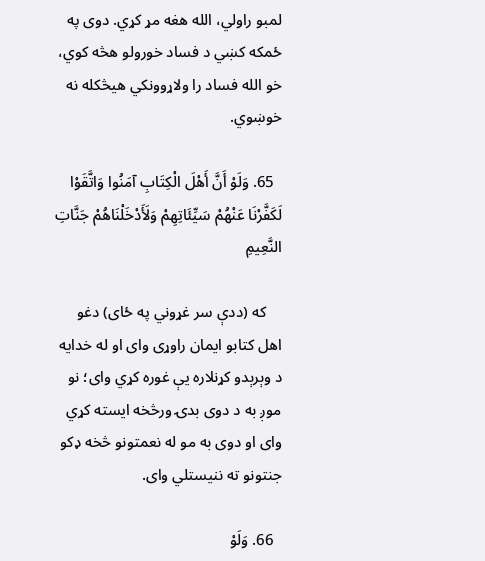لمبو راولي، الله هغه مړ کړي. دوى په ځمکه کښي د فساد خورولو هڅه كوي، خو الله فساد را ولاړوونكي هیڅكله نه خوښوي.

  65. وَلَوْ أَنَّ أَهْلَ الْكِتَابِ آمَنُوا وَاتَّقَوْا لَكَفَّرْنَا عَنْهُمْ سَيِّئَاتِهِمْ وَلَأَدْخَلْنَاهُمْ جَنَّاتِ النَّعِيمِ

    كه (ددې سر غړوني په ځاى) دغو اهل كتابو ايمان راوړى واى او له خدايه د وېرېدو کړنلاره یې غوره کړي واى؛ نو موږ به د دوى بدۍ ورڅخه ايسته کړي وای او دوى به مو له نعمتونو څخه ډکو جنتونو ته ننيستلي واى.

  66. وَلَوْ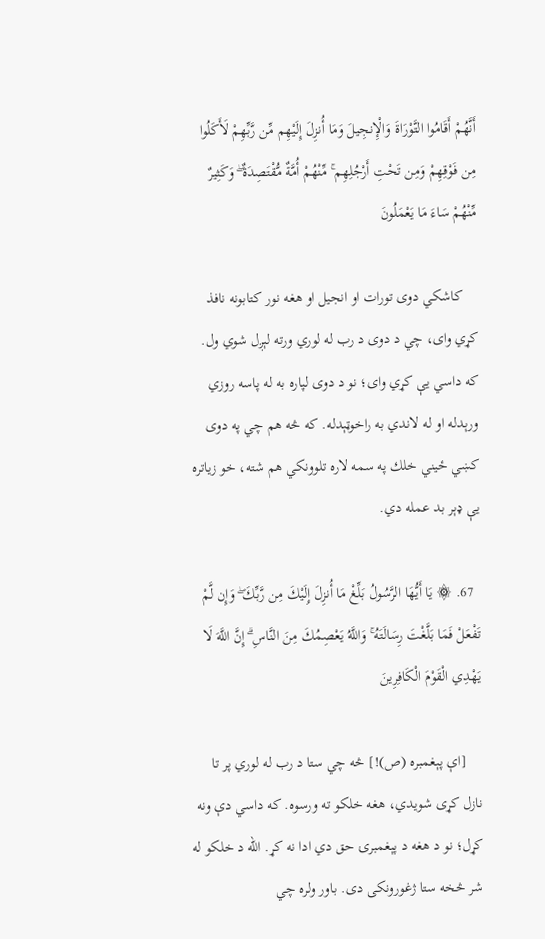أَنَّهُمْ أَقَامُوا التَّوْرَاةَ وَالْإِنجِيلَ وَمَا أُنزِلَ إِلَيْهِم مِّن رَّبِّهِمْ لَأَكَلُوا مِن فَوْقِهِمْ وَمِن تَحْتِ أَرْجُلِهِم ۚ مِّنْهُمْ أُمَّةٌ مُّقْتَصِدَةٌ ۖ وَكَثِيرٌ مِّنْهُمْ سَاءَ مَا يَعْمَلُونَ

    كاشكي دوى تورات او انجيل او هغه نور كتابونه نافذ کړي واى، چي د دوى د رب له لوري ورته لېږل شوي ول. كه داسي یې کړي واى؛ نو د دوى لپاره به له پاسه روزي ورېدله او له لاندي به راخوټېدله. كه څه هم چي په دوى کښي ځیني خلك په سمه لاره تلوونكي هم شته، خو زياتره يې ډېر بد عمله دي.

  67. ۞ يَا أَيُّهَا الرَّسُولُ بَلِّغْ مَا أُنزِلَ إِلَيْكَ مِن رَّبِّكَ ۖ وَإِن لَّمْ تَفْعَلْ فَمَا بَلَّغْتَ رِسَالَتَهُ ۚ وَاللَّهُ يَعْصِمُكَ مِنَ النَّاسِ ۗ إِنَّ اللَّهَ لَا يَهْدِي الْقَوْمَ الْكَافِرِينَ

    [اې پېغمبره (ص)!] څه چي ستا د رب له لوري پر تا نازل کړی شويدي، هغه خلكو ته ورسوه. كه داسي دې ونه کړل؛ نو د هغه د پېغمبرۍ حق دي ادا نه کړ. الله د خلكو له شر څخه ستا ژغورونكى دى. باور ولره چي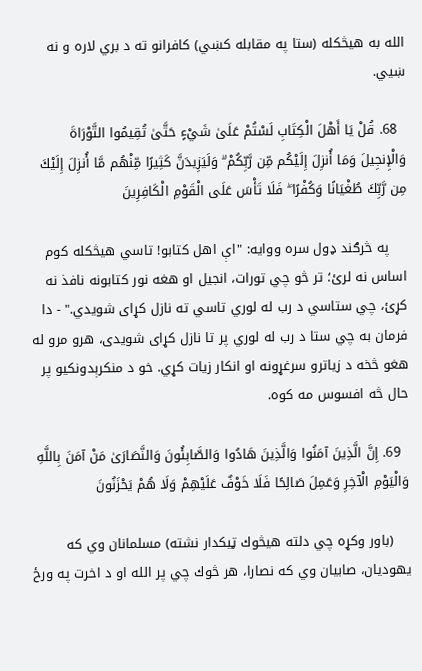الله به هیڅكله (ستا په مقابله کښي) كافرانو ته د بري لاره و نه ښيي.

  68. قُلْ يَا أَهْلَ الْكِتَابِ لَسْتُمْ عَلَىٰ شَيْءٍ حَتَّىٰ تُقِيمُوا التَّوْرَاةَ وَالْإِنجِيلَ وَمَا أُنزِلَ إِلَيْكُم مِّن رَّبِّكُمْ ۗ وَلَيَزِيدَنَّ كَثِيرًا مِّنْهُم مَّا أُنزِلَ إِلَيْكَ مِن رَّبِّكَ طُغْيَانًا وَكُفْرًا ۖ فَلَا تَأْسَ عَلَى الْقَوْمِ الْكَافِرِينَ

    په څرګند ډول سره ووايه: "اې اهل كتابو! تاسي هیڅكله كوم اساس نه لرئ؛ تر څو چي تورات، انجيل او هغه نور كتابونه نافذ نه کړئ، چي ستاسي د رب له لوري تاسي ته نازل کړای شويدي." - دا فرمان به چي ستا د رب له لوري پر تا نازل کړای شويدى، هرو مرو له هغو څخه د زياترو سرغړونه او انكار زيات کړي. خو د منكرېدونكيو پر حال څه افسوس مه كوه.

  69. إِنَّ الَّذِينَ آمَنُوا وَالَّذِينَ هَادُوا وَالصَّابِئُونَ وَالنَّصَارَىٰ مَنْ آمَنَ بِاللَّهِ وَالْيَوْمِ الْآخِرِ وَعَمِلَ صَالِحًا فَلَا خَوْفٌ عَلَيْهِمْ وَلَا هُمْ يَحْزَنُونَ

    (باور وکړه چي دلته هیڅوك ټيكدار نشته) مسلمانان وي كه يهوديان، صابيان وي كه نصارا، هر څوك چي پر الله او د اخرت په ورځ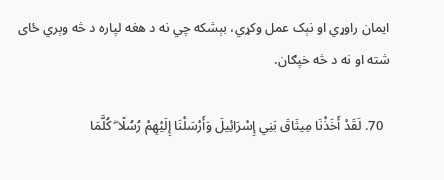ايمان راوړي او نېک عمل وکړي، بېشكه چي نه د هغه لپاره د څه وېري ځاى شته او نه د څه خپګان.

  70. لَقَدْ أَخَذْنَا مِيثَاقَ بَنِي إِسْرَائِيلَ وَأَرْسَلْنَا إِلَيْهِمْ رُسُلًا ۖ كُلَّمَا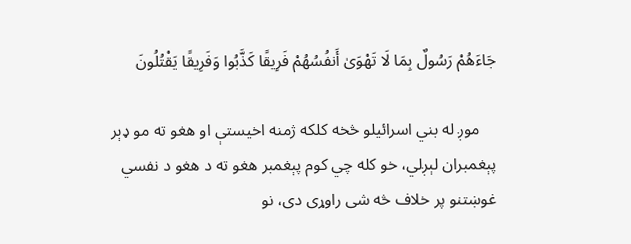جَاءَهُمْ رَسُولٌ بِمَا لَا تَهْوَىٰ أَنفُسُهُمْ فَرِيقًا كَذَّبُوا وَفَرِيقًا يَقْتُلُونَ

    موږ له بني اسرائيلو څخه كلكه ژمنه اخيستې او هغو ته مو ډېر پېغمبران لېږلي، خو كله چي كوم پېغمبر هغو ته د هغو د نفسي غوښتنو پر خلاف څه شى راوړی دى، نو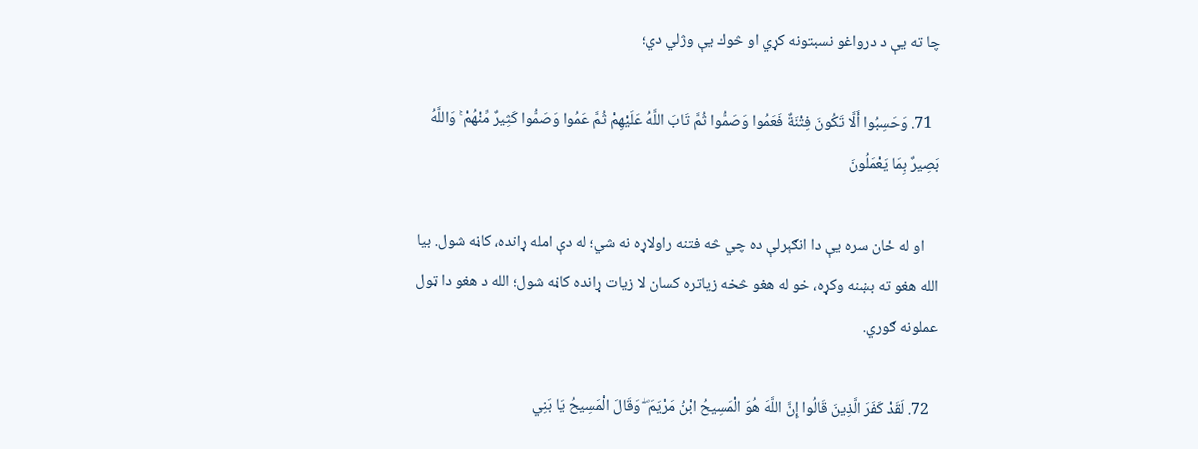چا ته یې د درواغو نسبتونه کړي او څوك یې وژلي دي؛

  71. وَحَسِبُوا أَلَّا تَكُونَ فِتْنَةٌ فَعَمُوا وَصَمُّوا ثُمَّ تَابَ اللَّهُ عَلَيْهِمْ ثُمَّ عَمُوا وَصَمُّوا كَثِيرٌ مِّنْهُمْ ۚ وَاللَّهُ بَصِيرٌ بِمَا يَعْمَلُونَ

    او له ځان سره یې دا انګېرلې ده چي څه فتنه راولاړه نه شي؛ له دې امله ړانده، كاڼه شول. بيا الله هغو ته بښنه وکړه، خو له هغو څخه زياتره كسان لا زيات ړانده كاڼه شول؛ الله د هغو دا ټول عملونه ګوري.

  72. لَقَدْ كَفَرَ الَّذِينَ قَالُوا إِنَّ اللَّهَ هُوَ الْمَسِيحُ ابْنُ مَرْيَمَ ۖ وَقَالَ الْمَسِيحُ يَا بَنِي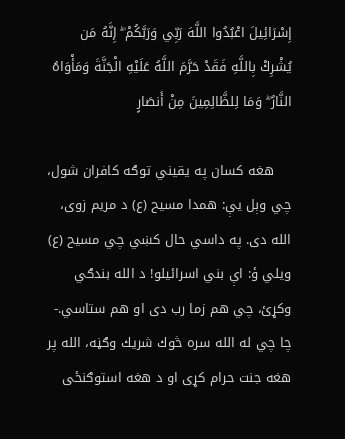إِسْرَائِيلَ اعْبُدُوا اللَّهَ رَبِّي وَرَبَّكُمْ ۖ إِنَّهُ مَن يُشْرِكْ بِاللَّهِ فَقَدْ حَرَّمَ اللَّهُ عَلَيْهِ الْجَنَّةَ وَمَأْوَاهُ النَّارُ ۖ وَمَا لِلظَّالِمِينَ مِنْ أَنصَارٍ

    هغه كسان په يقيني توګه كافران شول، چي وېل یې: همدا مسيح (ع) د مریم زوی، الله دى. په داسي حال کښي چي مسيح (ع) ويلي ؤ: اې بني اسرائيلو! د الله بندګي وکړئ، چي هم زما رب دى او هم ستاسي.- چا چي له الله سره څوك شريك وګڼه، الله پر هغه جنت حرام کړی او د هغه استوګنځى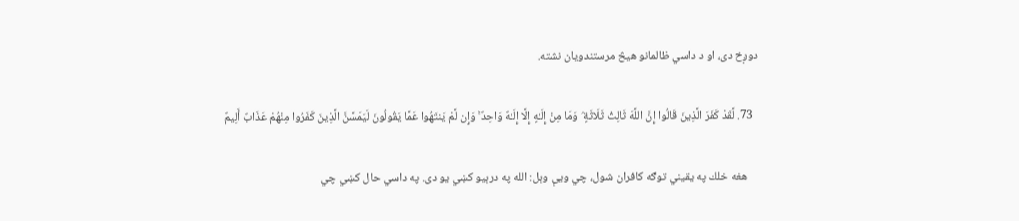دوږخ دى، او د داسي ظالمانو هیڅ مرستندويان نشته.

  73. لَّقَدْ كَفَرَ الَّذِينَ قَالُوا إِنَّ اللَّهَ ثَالِثُ ثَلَاثَةٍ ۘ وَمَا مِنْ إِلَـٰهٍ إِلَّا إِلَـٰهٌ وَاحِدٌ ۚ وَإِن لَّمْ يَنتَهُوا عَمَّا يَقُولُونَ لَيَمَسَّنَّ الَّذِينَ كَفَرُوا مِنْهُمْ عَذَابٌ أَلِيمٌ

    هغه خلك په يقيني توګه كافران شول، چي ویې وېل: الله په درېيو کښي يو دى. په داسي حال کښي چي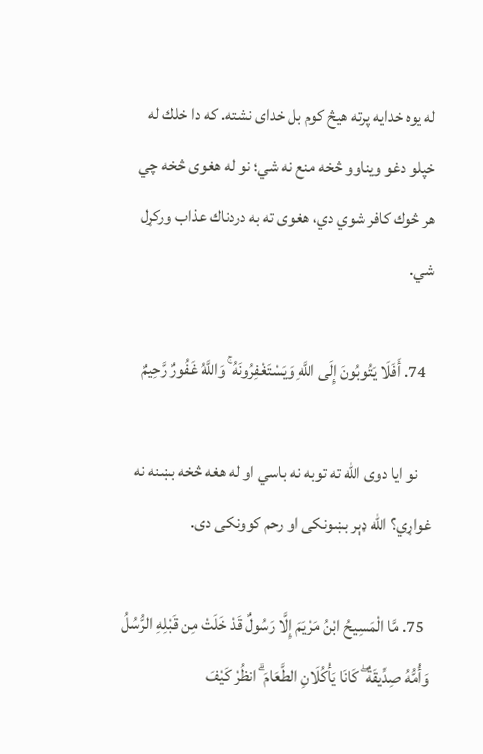له يوه خدايه پرته هیڅ كوم بل خداى نشته. كه دا خلك له خپلو دغو ويناوو څخه منع نه شي؛ نو له هغوى څخه چي هر څوك كافر شوي دي، هغوى ته به دردناك عذاب ورکړل شي.

  74. أَفَلَا يَتُوبُونَ إِلَى اللَّهِ وَيَسْتَغْفِرُونَهُ ۚ وَاللَّهُ غَفُورٌ رَّحِيمٌ

    نو ايا دوى الله ته توبه نه باسي او له هغه څخه بښنه نه غواړي؟ الله ډېر بښونکی او رحم كوونكى دى.

  75. مَّا الْمَسِيحُ ابْنُ مَرْيَمَ إِلَّا رَسُولٌ قَدْ خَلَتْ مِن قَبْلِهِ الرُّسُلُ وَأُمُّهُ صِدِّيقَةٌ ۖ كَانَا يَأْكُلَانِ الطَّعَامَ ۗ انظُرْ كَيْفَ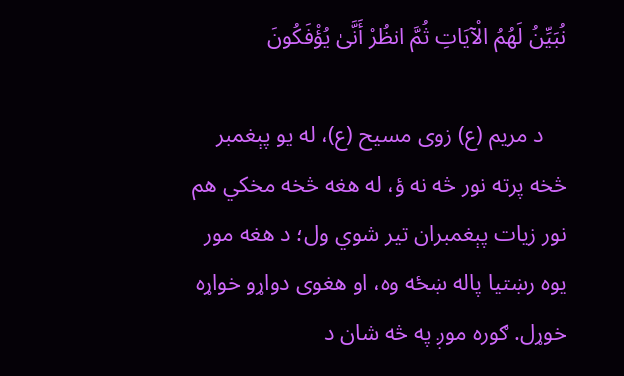نُبَيِّنُ لَهُمُ الْآيَاتِ ثُمَّ انظُرْ أَنَّىٰ يُؤْفَكُونَ

    د مریم (ع) زوی مسيح (ع)، له يو پېغمبر څخه پرته نور څه نه ؤ، له هغه څخه مخکي هم نور زيات پېغمبران تير شوي ول؛ د هغه مور يوه رښتيا پاله ښځه وه، او هغوى دواړو خواړه خوړل. ګوره موږ په څه شان د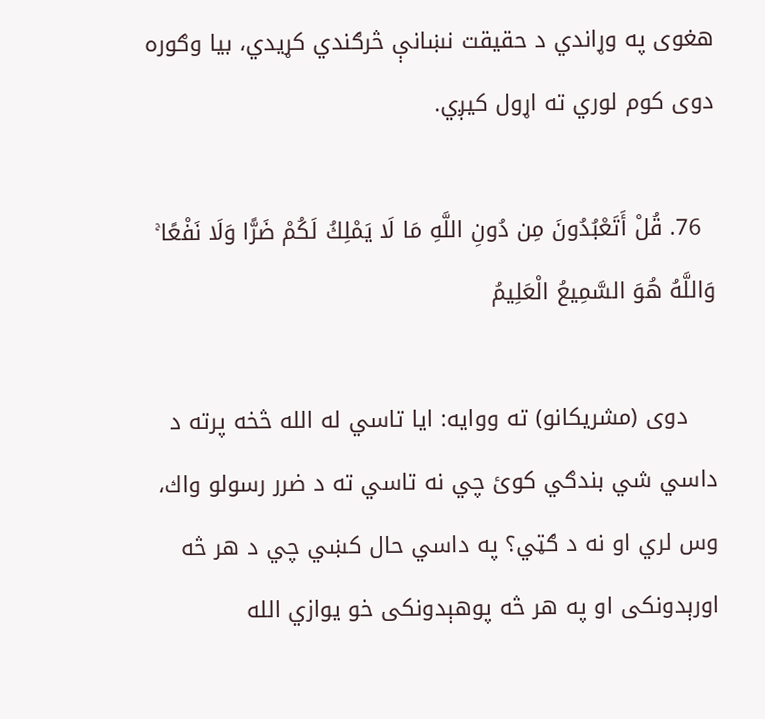هغوى په وړاندي د حقيقت نښانې څرګندي کړيدي، بيا وګوره دوى كوم لوري ته اړول کیږي.

  76. قُلْ أَتَعْبُدُونَ مِن دُونِ اللَّهِ مَا لَا يَمْلِكُ لَكُمْ ضَرًّا وَلَا نَفْعًا ۚ وَاللَّهُ هُوَ السَّمِيعُ الْعَلِيمُ

    دوى (مشریکانو) ته ووايه: ايا تاسي له الله څخه پرته د داسي شي بندګي كوئ چي نه تاسي ته د ضرر رسولو واك، وس لري او نه د ګټي؟ په داسي حال کښي چي د هر څه اورېدونكى او په هر څه پوهېدونكى خو یوازي الله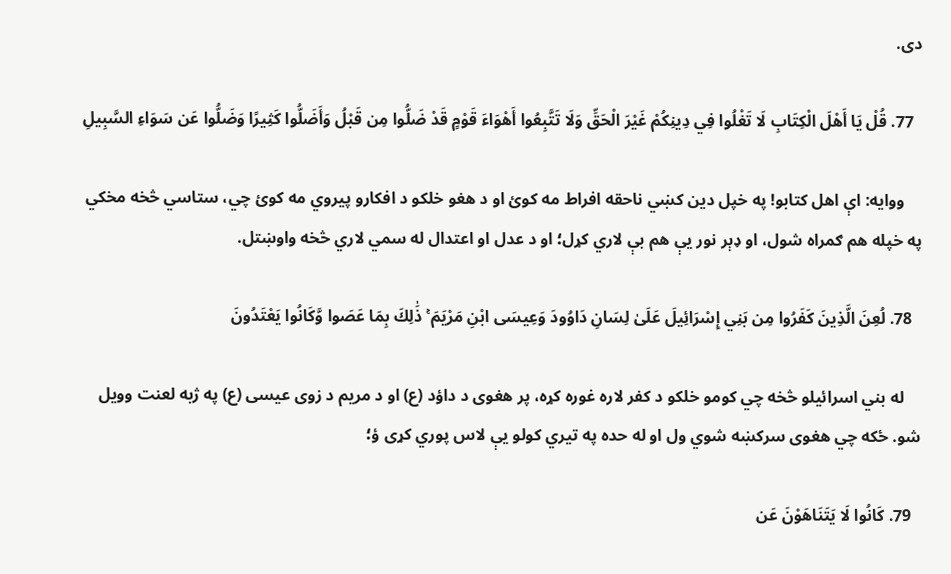دى.

  77. قُلْ يَا أَهْلَ الْكِتَابِ لَا تَغْلُوا فِي دِينِكُمْ غَيْرَ الْحَقِّ وَلَا تَتَّبِعُوا أَهْوَاءَ قَوْمٍ قَدْ ضَلُّوا مِن قَبْلُ وَأَضَلُّوا كَثِيرًا وَضَلُّوا عَن سَوَاءِ السَّبِيلِ

    ووايه: اې اهل كتابو! په خپل دين کښي ناحقه افراط مه كوئ او د هغو خلكو د افكارو پيروي مه كوئ چي، ستاسي څخه مخکي په خپله هم ګمراه شول، او ډېر نور یې هم بې لاري کړل؛ او د عدل او اعتدال له سمي لاري څخه واوښتل.

  78. لُعِنَ الَّذِينَ كَفَرُوا مِن بَنِي إِسْرَائِيلَ عَلَىٰ لِسَانِ دَاوُودَ وَعِيسَى ابْنِ مَرْيَمَ ۚ ذَٰلِكَ بِمَا عَصَوا وَّكَانُوا يَعْتَدُونَ

    له بني اسرائيلو څخه چي كومو خلكو د كفر لاره غوره کړه، پر هغوى د داؤد (ع) او د مریم د زوی عيسى (ع) په ژبه لعنت وويل شو. ځكه چي هغوى سركښه شوي ول او له حده په تيري كولو یې لاس پوري کړی ؤ؛

  79. كَانُوا لَا يَتَنَاهَوْنَ عَن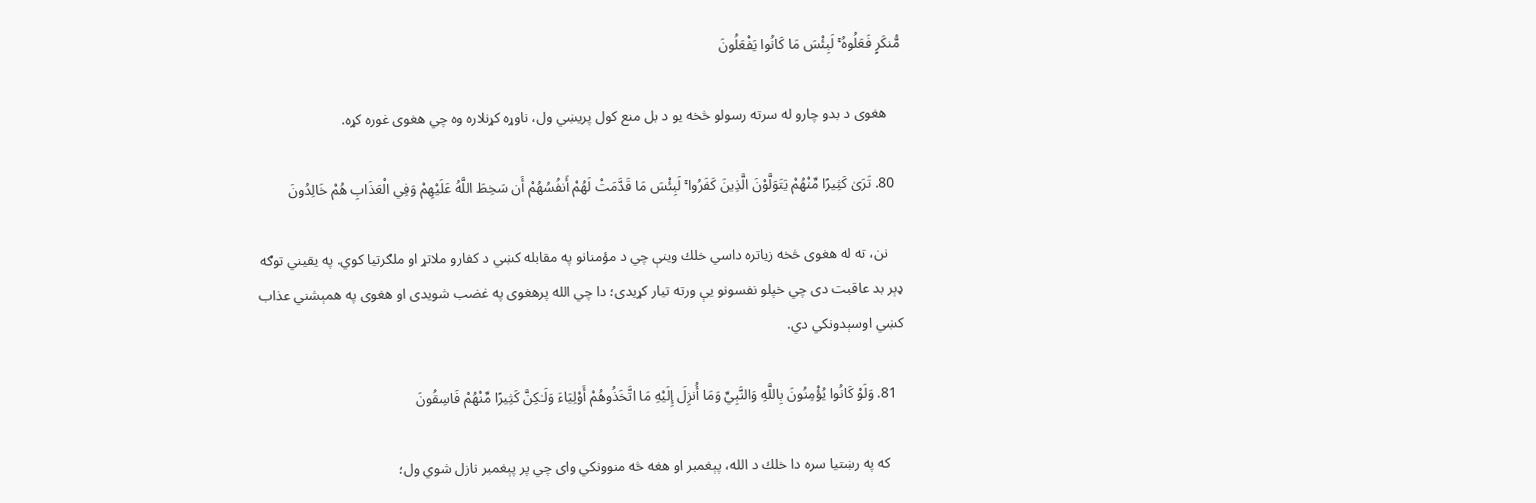مُّنكَرٍ فَعَلُوهُ ۚ لَبِئْسَ مَا كَانُوا يَفْعَلُونَ

    هغوى د بدو چارو له سرته رسولو څخه يو د بل منع كول پريښي ول، ناوړه کړنلاره وه چي هغوى غوره کړه.

  80. تَرَىٰ كَثِيرًا مِّنْهُمْ يَتَوَلَّوْنَ الَّذِينَ كَفَرُوا ۚ لَبِئْسَ مَا قَدَّمَتْ لَهُمْ أَنفُسُهُمْ أَن سَخِطَ اللَّهُ عَلَيْهِمْ وَفِي الْعَذَابِ هُمْ خَالِدُونَ

    نن، ته له هغوى څخه زياتره داسي خلك وينې چي د مؤمنانو په مقابله کښي د كفارو ملاتړ او ملګرتيا كوي. په يقيني توګه ډېر بد عاقبت دى چي خپلو نفسونو يې ورته تيار کړيدى؛ دا چي الله پرهغوى په غضب شويدى او هغوى په همېشني عذاب کښي اوسېدونكي دي.

  81. وَلَوْ كَانُوا يُؤْمِنُونَ بِاللَّهِ وَالنَّبِيِّ وَمَا أُنزِلَ إِلَيْهِ مَا اتَّخَذُوهُمْ أَوْلِيَاءَ وَلَـٰكِنَّ كَثِيرًا مِّنْهُمْ فَاسِقُونَ

    كه په رښتيا سره دا خلك د الله، پېغمبر او هغه څه منوونكي واى چي پر پېغمبر نازل شوي ول؛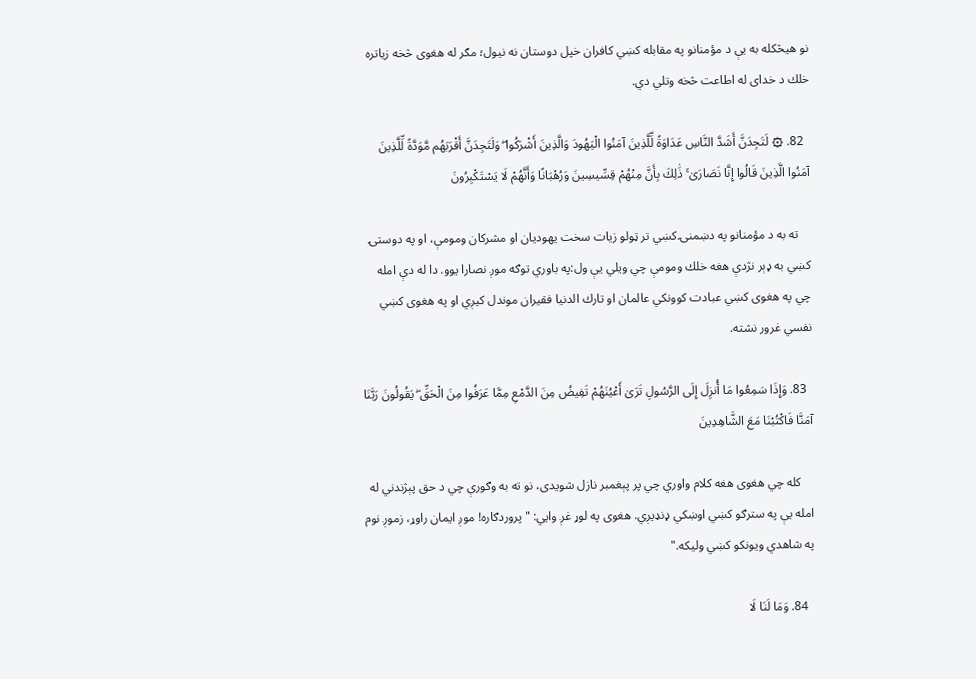نو هیڅكله به یې د مؤمنانو په مقابله کښي كافران خپل دوستان نه نيول؛ مګر له هغوى څخه زياتره خلك د خداى له اطاعت څخه وتلي دي.

  82. ۞ لَتَجِدَنَّ أَشَدَّ النَّاسِ عَدَاوَةً لِّلَّذِينَ آمَنُوا الْيَهُودَ وَالَّذِينَ أَشْرَكُوا ۖ وَلَتَجِدَنَّ أَقْرَبَهُم مَّوَدَّةً لِّلَّذِينَ آمَنُوا الَّذِينَ قَالُوا إِنَّا نَصَارَىٰ ۚ ذَٰلِكَ بِأَنَّ مِنْهُمْ قِسِّيسِينَ وَرُهْبَانًا وَأَنَّهُمْ لَا يَسْتَكْبِرُونَ

    ته به د مؤمنانو په دښمنۍ کښي تر ټولو زيات سخت يهوديان او مشركان ومومې، او په دوستۍ کښي به ډېر نژدې هغه خلك ومومې چي ويلي يې ول:په باوري توګه موږ نصارا يوو. دا له دې امله چي په هغوى کښي عبادت كوونكي عالمان او تارك الدنيا فقيران موندل کیږي او په هغوى کښي نفسي غرور نشته.

  83. وَإِذَا سَمِعُوا مَا أُنزِلَ إِلَى الرَّسُولِ تَرَىٰ أَعْيُنَهُمْ تَفِيضُ مِنَ الدَّمْعِ مِمَّا عَرَفُوا مِنَ الْحَقِّ ۖ يَقُولُونَ رَبَّنَا آمَنَّا فَاكْتُبْنَا مَعَ الشَّاهِدِينَ

    كله چي هغوى هغه کلام واوري چي پر پېغمبر نازل شويدى، نو ته به وګورې چي د حق پېژندني له امله يې په سترګو کښي اوښكي ډنډیږي. هغوى په لوړ غږ وايي: "پروردګاره! موږ ايمان راوړ، زموږ نوم په شاهدي ويونكو کښي وليكه."

  84. وَمَا لَنَا لَا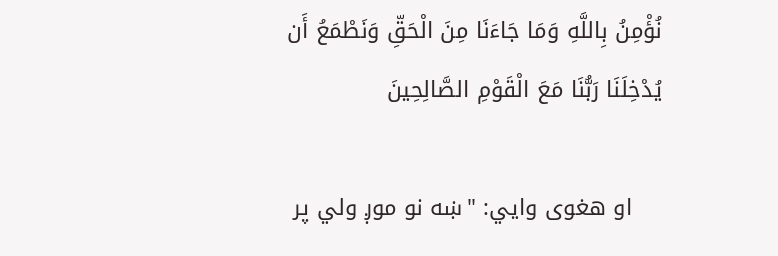نُؤْمِنُ بِاللَّهِ وَمَا جَاءَنَا مِنَ الْحَقِّ وَنَطْمَعُ أَن يُدْخِلَنَا رَبُّنَا مَعَ الْقَوْمِ الصَّالِحِينَ

    او هغوی وايي: "ښه نو موږ ولي پر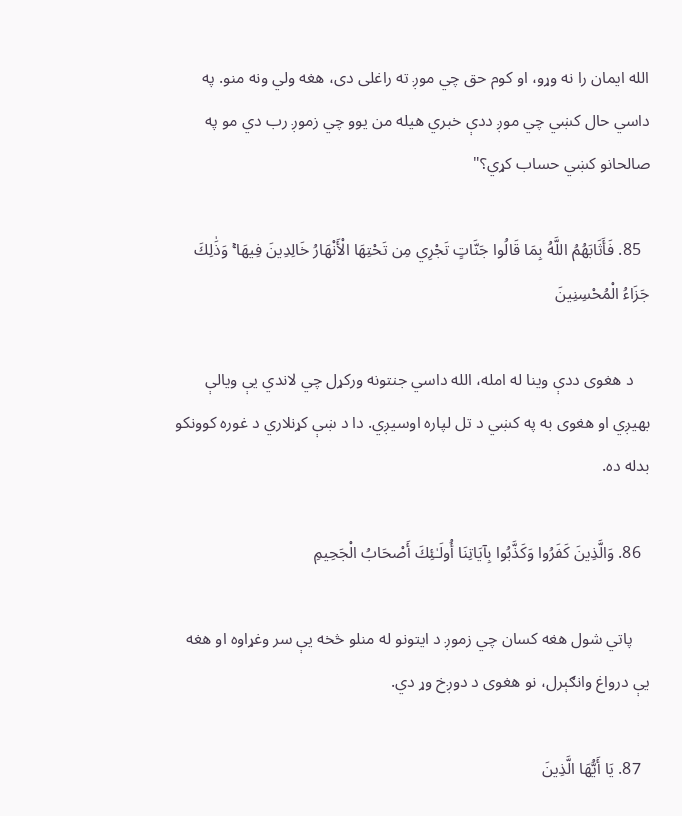الله ايمان را نه وړو، او كوم حق چي موږ ته راغلى دى، هغه ولي ونه منو. په داسي حال کښي چي موږ ددې خبري هيله من يوو چي زموږ رب دي مو په صالحانو کښي حساب کړي؟"

  85. فَأَثَابَهُمُ اللَّهُ بِمَا قَالُوا جَنَّاتٍ تَجْرِي مِن تَحْتِهَا الْأَنْهَارُ خَالِدِينَ فِيهَا ۚ وَذَٰلِكَ جَزَاءُ الْمُحْسِنِينَ

    د هغوى ددې وينا له امله، الله داسي جنتونه ورکړل چي لاندي يې ویالې بهيږي او هغوى به په کښي د تل لپاره اوسیږي. دا د ښې کړنلاري د غوره كوونكو بدله ده.

  86. وَالَّذِينَ كَفَرُوا وَكَذَّبُوا بِآيَاتِنَا أُولَـٰئِكَ أَصْحَابُ الْجَحِيمِ

    پاتي شول هغه كسان چي زموږ د ايتونو له منلو څخه يې سر وغړاوه او هغه یې درواغ وانګېرل، نو هغوى د دوږخ وړ دي.

  87. يَا أَيُّهَا الَّذِينَ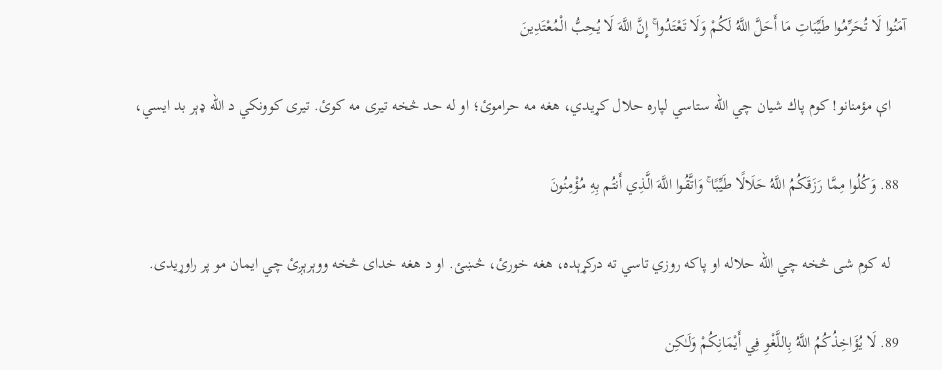آمَنُوا لَا تُحَرِّمُوا طَيِّبَاتِ مَا أَحَلَّ اللَّهُ لَكُمْ وَلَا تَعْتَدُوا ۚ إِنَّ اللَّهَ لَا يُحِبُّ الْمُعْتَدِينَ

    اې مؤمنانو! كوم پاك شيان چي الله ستاسي لپاره حلال کړيدي، هغه مه حراموئ؛ او له حد څخه تيرى مه كوئ. تيرى كوونكي د الله ډېر بد ايسي،

  88. وَكُلُوا مِمَّا رَزَقَكُمُ اللَّهُ حَلَالًا طَيِّبًا ۚ وَاتَّقُوا اللَّهَ الَّذِي أَنتُم بِهِ مُؤْمِنُونَ

    له کوم شى څخه چي الله حلاله او پاکه روزي تاسي ته درکړېده، هغه خورئ، څښئ. او د هغه خداى څخه ووېرېږئ چي ايمان مو پر راوړيدى.

  89. لَا يُؤَاخِذُكُمُ اللَّهُ بِاللَّغْوِ فِي أَيْمَانِكُمْ وَلَـٰكِن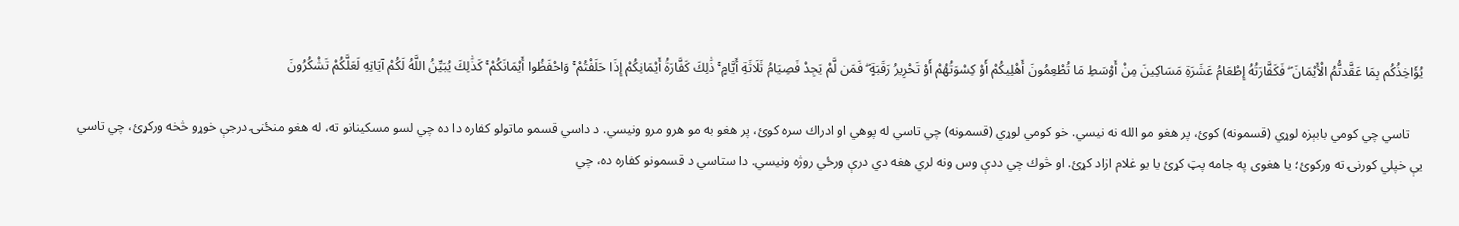يُؤَاخِذُكُم بِمَا عَقَّدتُّمُ الْأَيْمَانَ ۖ فَكَفَّارَتُهُ إِطْعَامُ عَشَرَةِ مَسَاكِينَ مِنْ أَوْسَطِ مَا تُطْعِمُونَ أَهْلِيكُمْ أَوْ كِسْوَتُهُمْ أَوْ تَحْرِيرُ رَقَبَةٍ ۖ فَمَن لَّمْ يَجِدْ فَصِيَامُ ثَلَاثَةِ أَيَّامٍ ۚ ذَٰلِكَ كَفَّارَةُ أَيْمَانِكُمْ إِذَا حَلَفْتُمْ ۚ وَاحْفَظُوا أَيْمَانَكُمْ ۚ كَذَٰلِكَ يُبَيِّنُ اللَّهُ لَكُمْ آيَاتِهِ لَعَلَّكُمْ تَشْكُرُونَ

    تاسي چي کومي بابېزه لوړي (قسمونه) كوئ، پر هغو مو الله نه نيسي. خو کومي لوړي (قسمونه) چي تاسي له پوهي او ادراك سره كوئ، پر هغو به مو هرو مرو ونيسي. د داسي قسمو ماتولو كفاره دا ده چي لسو مسكينانو ته، له هغو منځنۍ درجې خوړو څخه ورکړئ، چي تاسي یې خپلي كورنۍ ته وركوئ؛ يا هغوى په جامه پټ کړئ يا يو غلام ازاد کړئ. او څوك چي ددې وس ونه لري هغه دي درې ورځي روژه ونيسي. دا ستاسي د قسمونو كفاره ده، چي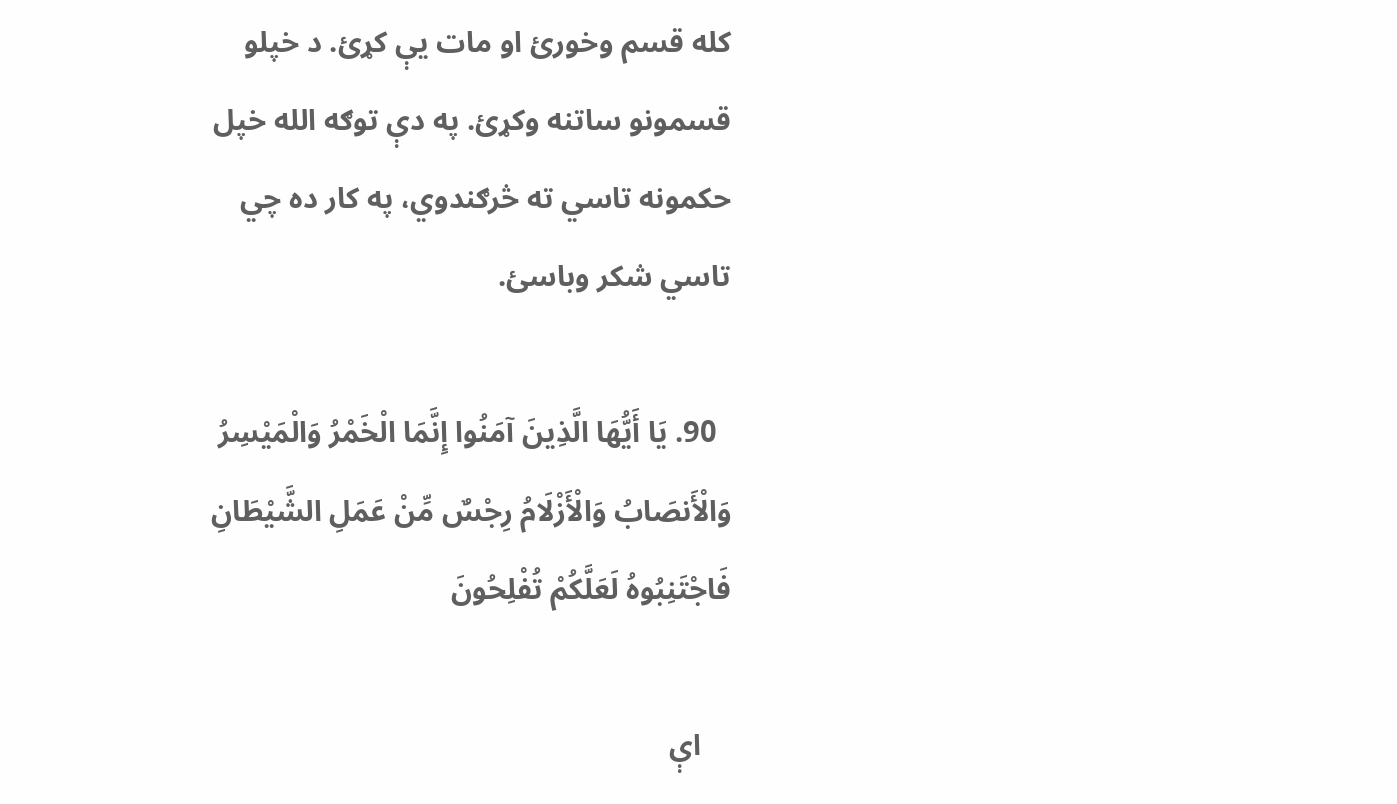كله قسم وخورئ او مات یې کړئ. د خپلو قسمونو ساتنه وکړئ. په دې توګه الله خپل حكمونه تاسي ته څرګندوي، په كار ده چي تاسي شكر وباسئ.

  90. يَا أَيُّهَا الَّذِينَ آمَنُوا إِنَّمَا الْخَمْرُ وَالْمَيْسِرُ وَالْأَنصَابُ وَالْأَزْلَامُ رِجْسٌ مِّنْ عَمَلِ الشَّيْطَانِ فَاجْتَنِبُوهُ لَعَلَّكُمْ تُفْلِحُونَ

    اې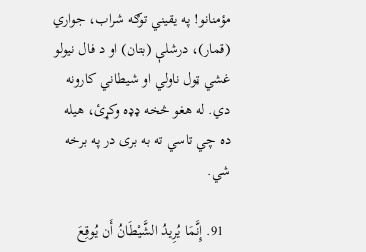مؤمنانو! په یقیني توګه شراب، جواري (قمار)، درشلې (بتان) او د فال نيولو غشي ټول ناولي او شيطاني كارونه دي. له هغو څخه ډډه وکړئ، هيله ده چي تاسي ته به برى در په برخه شي.

  91. إِنَّمَا يُرِيدُ الشَّيْطَانُ أَن يُوقِعَ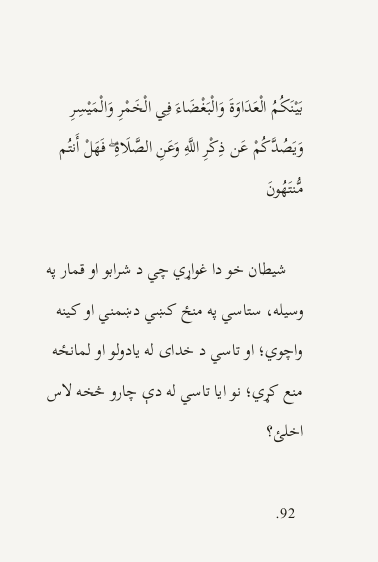بَيْنَكُمُ الْعَدَاوَةَ وَالْبَغْضَاءَ فِي الْخَمْرِ وَالْمَيْسِرِ وَيَصُدَّكُمْ عَن ذِكْرِ اللَّهِ وَعَنِ الصَّلَاةِ ۖ فَهَلْ أَنتُم مُّنتَهُونَ

    شيطان خو دا غواړي چي د شرابو او قمار په وسیله، ستاسي په منځ کښي دښمني او كينه واچوي؛ او تاسي د خداى له يادولو او لمانځه منع کړي؛ نو ايا تاسي له دې چارو څخه لاس اخلئ؟

  92.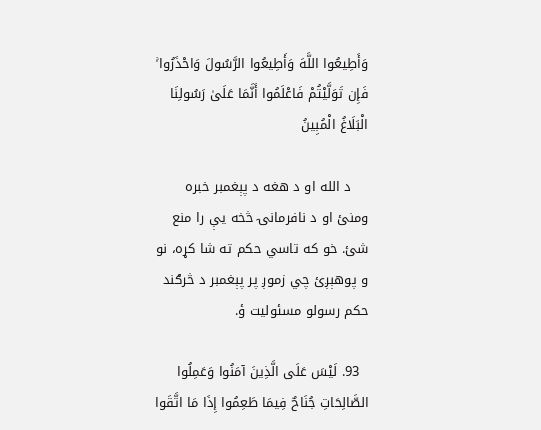وَأَطِيعُوا اللَّهَ وَأَطِيعُوا الرَّسُولَ وَاحْذَرُوا ۚ فَإِن تَوَلَّيْتُمْ فَاعْلَمُوا أَنَّمَا عَلَىٰ رَسُولِنَا الْبَلَاغُ الْمُبِينُ

    د الله او د هغه د پېغمبر خبره ومنئ او د نافرمانۍ څخه یې را منع شئ. خو كه تاسي حكم ته شا کړه، نو و پوهېږئ چي زموږ پر پېغمبر د څرګند حكم رسولو مسئوليت ؤ.

  93. لَيْسَ عَلَى الَّذِينَ آمَنُوا وَعَمِلُوا الصَّالِحَاتِ جُنَاحٌ فِيمَا طَعِمُوا إِذَا مَا اتَّقَوا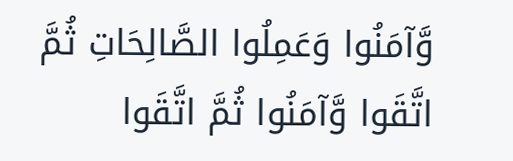وَّآمَنُوا وَعَمِلُوا الصَّالِحَاتِ ثُمَّ اتَّقَوا وَّآمَنُوا ثُمَّ اتَّقَوا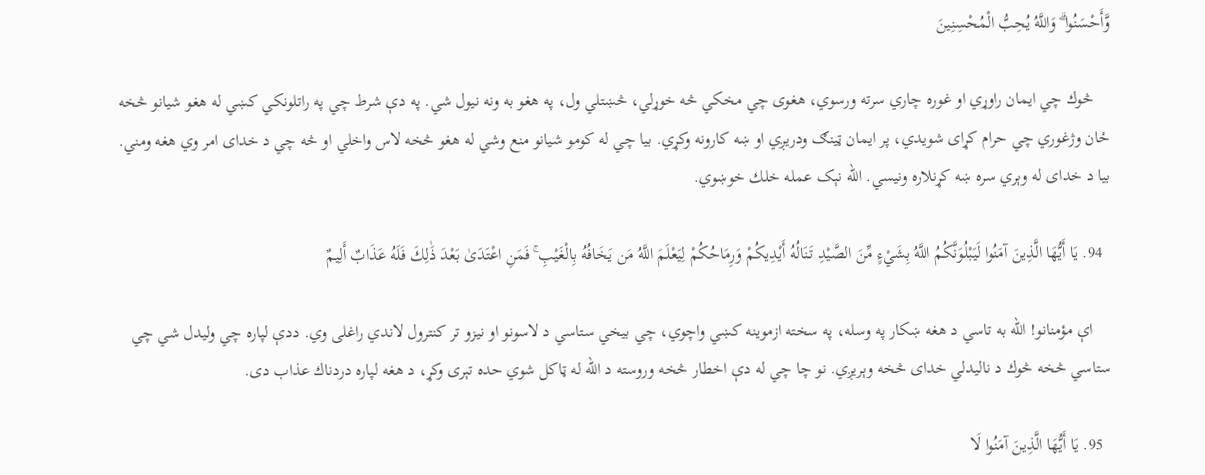وَّأَحْسَنُوا ۗ وَاللَّهُ يُحِبُّ الْمُحْسِنِينَ

    څوك چي ايمان راوړي او غوره چاري سرته ورسوي، هغوى چي مخکي څه خوړلي، څښتلي ول، په هغو به ونه نيول شي. په دې شرط چي په راتلونکي کښي له هغو شيانو څخه ځان وژغوري چي حرام کړای شويدي، پر ايمان ټينګ ودريږي او ښه كارونه وکړي. بيا چي له كومو شيانو منع وشي له هغو څخه لاس واخلي او څه چي د خداى امر وي هغه ومني. بيا د خداى له وېري سره ښه کړنلاره ونيسي. الله نېک عمله خلك خوښوي.

  94. يَا أَيُّهَا الَّذِينَ آمَنُوا لَيَبْلُوَنَّكُمُ اللَّهُ بِشَيْءٍ مِّنَ الصَّيْدِ تَنَالُهُ أَيْدِيكُمْ وَرِمَاحُكُمْ لِيَعْلَمَ اللَّهُ مَن يَخَافُهُ بِالْغَيْبِ ۚ فَمَنِ اعْتَدَىٰ بَعْدَ ذَٰلِكَ فَلَهُ عَذَابٌ أَلِيمٌ

    اې مؤمنانو! الله به تاسي د هغه ښكار په وسله، په سخته ازموينه کښي واچوي، چي بيخي ستاسي د لاسونو او نيزو تر كنترول لاندي راغلى وي. ددې لپاره چي وليدل شي چي ستاسي څخه څوك د ناليدلي خدای څخه وېریږي. نو چا چي له دې اخطار څخه وروسته د الله له ټاكل شوي حده تېرى وکړ، د هغه لپاره دردناك عذاب دى.

  95. يَا أَيُّهَا الَّذِينَ آمَنُوا لَا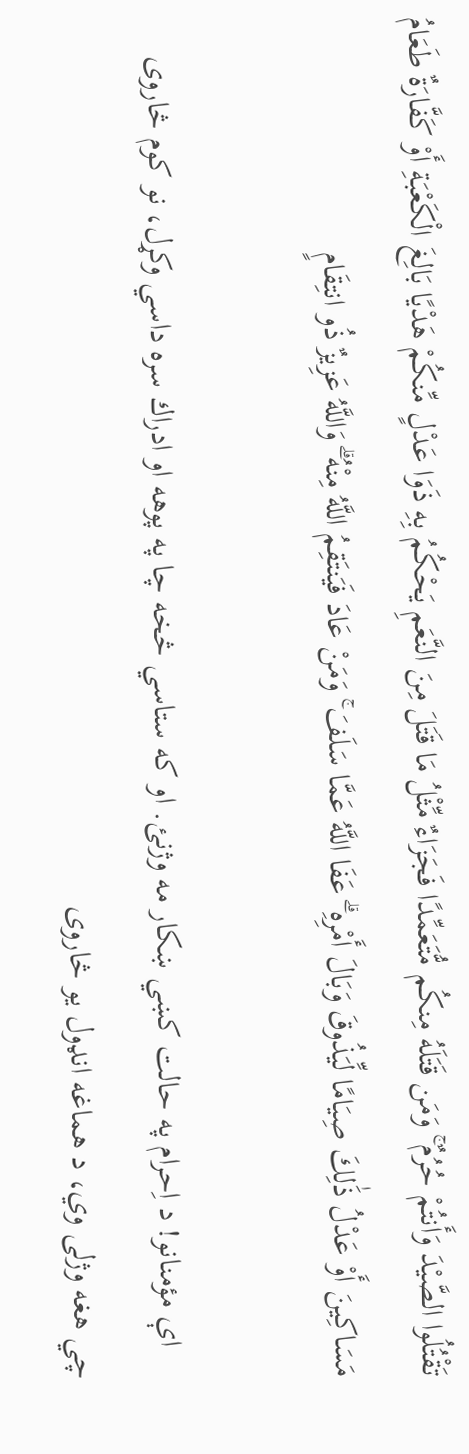تَقْتُلُوا الصَّيْدَ وَأَنتُمْ حُرُمٌ ۚ وَمَن قَتَلَهُ مِنكُم مُّتَعَمِّدًا فَجَزَاءٌ مِّثْلُ مَا قَتَلَ مِنَ النَّعَمِ يَحْكُمُ بِهِ ذَوَا عَدْلٍ مِّنكُمْ هَدْيًا بَالِغَ الْكَعْبَةِ أَوْ كَفَّارَةٌ طَعَامُ مَسَاكِينَ أَوْ عَدْلُ ذَٰلِكَ صِيَامًا لِّيَذُوقَ وَبَالَ أَمْرِهِ ۗ عَفَا اللَّهُ عَمَّا سَلَفَ ۚ وَمَنْ عَادَ فَيَنتَقِمُ اللَّهُ مِنْهُ ۗ وَاللَّهُ عَزِيزٌ ذُو انتِقَامٍ

    اې مؤمنانو! د اِحرام په حالت کښي ښكار مه وژنئ. او كه ستاسي څخه چا په پوهه او ادراك سره داسي وکړل، نو كوم څاروى چي هغه وژلى وي، د هماغه انډول يو څاروى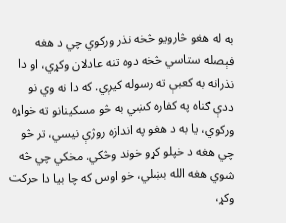به له هغو څارويو څخه نذر وركوي چي د هغه فېصله ستاسي څخه دوه تنه عادلان وکړي، او دا نذرانه به كعبې ته رسوله کیږي. كه دا نه وي نو ددې ګناه په كفاره کښي به څو مسكينانو ته خواړه وركوي، يا به د هغو په اندازه روژې نيسي، تر څو چي هغه د خپلو کړو خوند وڅكي. مخکي چي څه شوي هغه الله بښلي، خو اوس كه چا بيا دا حركت وکړ،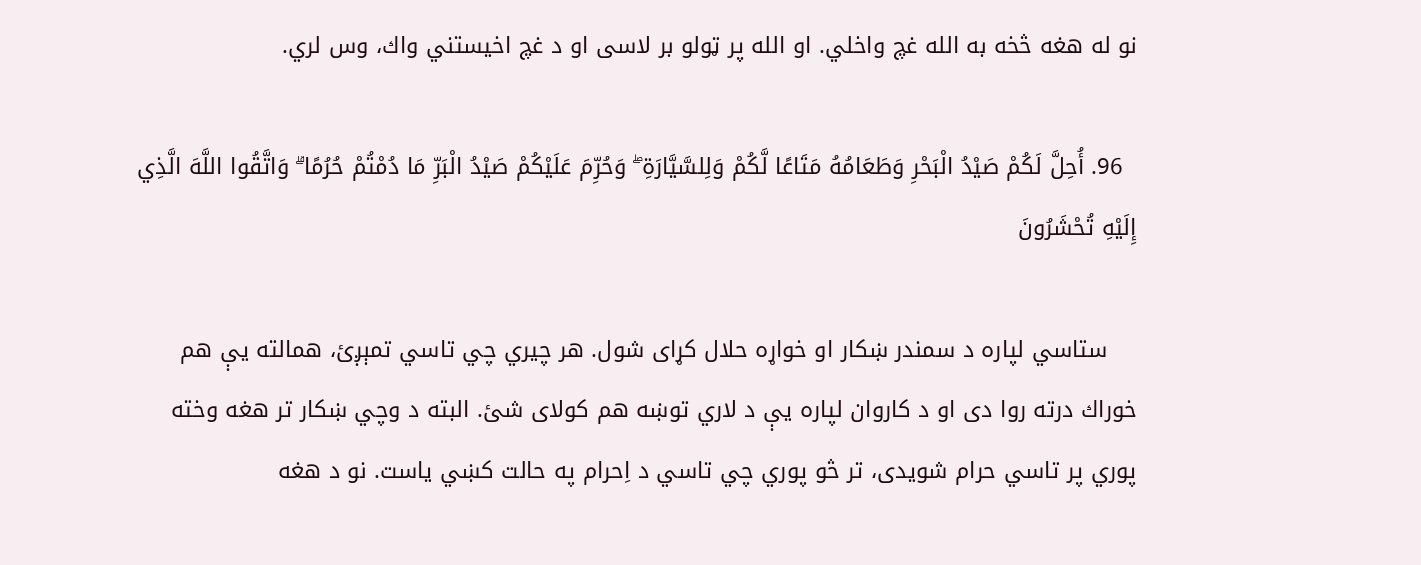نو له هغه څخه به الله غچ واخلي. او الله پر ټولو بر لاسی او د غچ اخيستني واك، وس لري.

  96. أُحِلَّ لَكُمْ صَيْدُ الْبَحْرِ وَطَعَامُهُ مَتَاعًا لَّكُمْ وَلِلسَّيَّارَةِ ۖ وَحُرِّمَ عَلَيْكُمْ صَيْدُ الْبَرِّ مَا دُمْتُمْ حُرُمًا ۗ وَاتَّقُوا اللَّهَ الَّذِي إِلَيْهِ تُحْشَرُونَ

    ستاسي لپاره د سمندر ښكار او خواړه حلال کړای شول. هر چيري چي تاسي تمېږئ، همالته یې هم خوراك درته روا دى او د كاروان لپاره یې د لاري توښه هم کولای شئ. البته د وچي ښكار تر هغه وخته پوري پر تاسي حرام شويدى، تر څو پوري چي تاسي د اِحرام په حالت کښي ياست. نو د هغه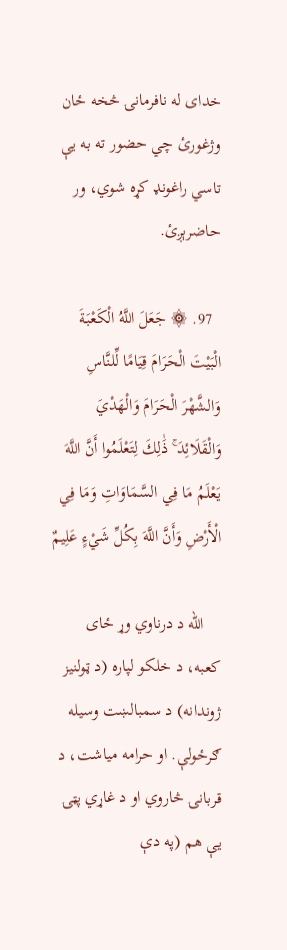خداى له نافرمانۍ څخه ځان وژغورئ چي حضور ته به يې تاسي راغونډ کړه شوي، ور حاضرېږئ.

  97. ۞ جَعَلَ اللَّهُ الْكَعْبَةَ الْبَيْتَ الْحَرَامَ قِيَامًا لِّلنَّاسِ وَالشَّهْرَ الْحَرَامَ وَالْهَدْيَ وَالْقَلَائِدَ ۚ ذَٰلِكَ لِتَعْلَمُوا أَنَّ اللَّهَ يَعْلَمُ مَا فِي السَّمَاوَاتِ وَمَا فِي الْأَرْضِ وَأَنَّ اللَّهَ بِكُلِّ شَيْءٍ عَلِيمٌ

    الله د درناوي وړ ځاى كعبه، د خلكو لپاره (د ټولنيز ژوندانه) د سمبالښت وسيله ګرځولې. او حرامه مياشت، د قربانۍ څاروي او د غاړي پټۍ یې هم (په دې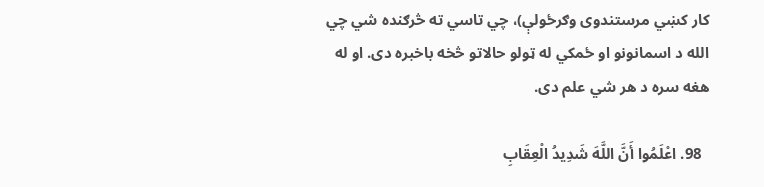كار کښي مرستندوى وګرځولې)، چي تاسي ته څرګنده شي چي الله د اسمانونو او ځمکي له ټولو حالاتو څخه باخبره دى. او له هغه سره د هر شي علم دى.

  98. اعْلَمُوا أَنَّ اللَّهَ شَدِيدُ الْعِقَابِ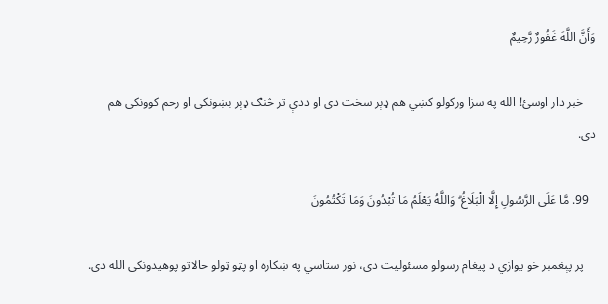وَأَنَّ اللَّهَ غَفُورٌ رَّحِيمٌ

    خبر دار اوسئ! الله په سزا وركولو کښي هم ډېر سخت دى او ددې تر څنګ ډېر بښونكى او رحم كوونكى هم دى.

  99. مَّا عَلَى الرَّسُولِ إِلَّا الْبَلَاغُ ۗ وَاللَّهُ يَعْلَمُ مَا تُبْدُونَ وَمَا تَكْتُمُونَ

    پر پېغمبر خو یوازي د پيغام رسولو مسئوليت دى، نور ستاسي په ښكاره او پټو ټولو حالاتو پوهيدونكى الله دى.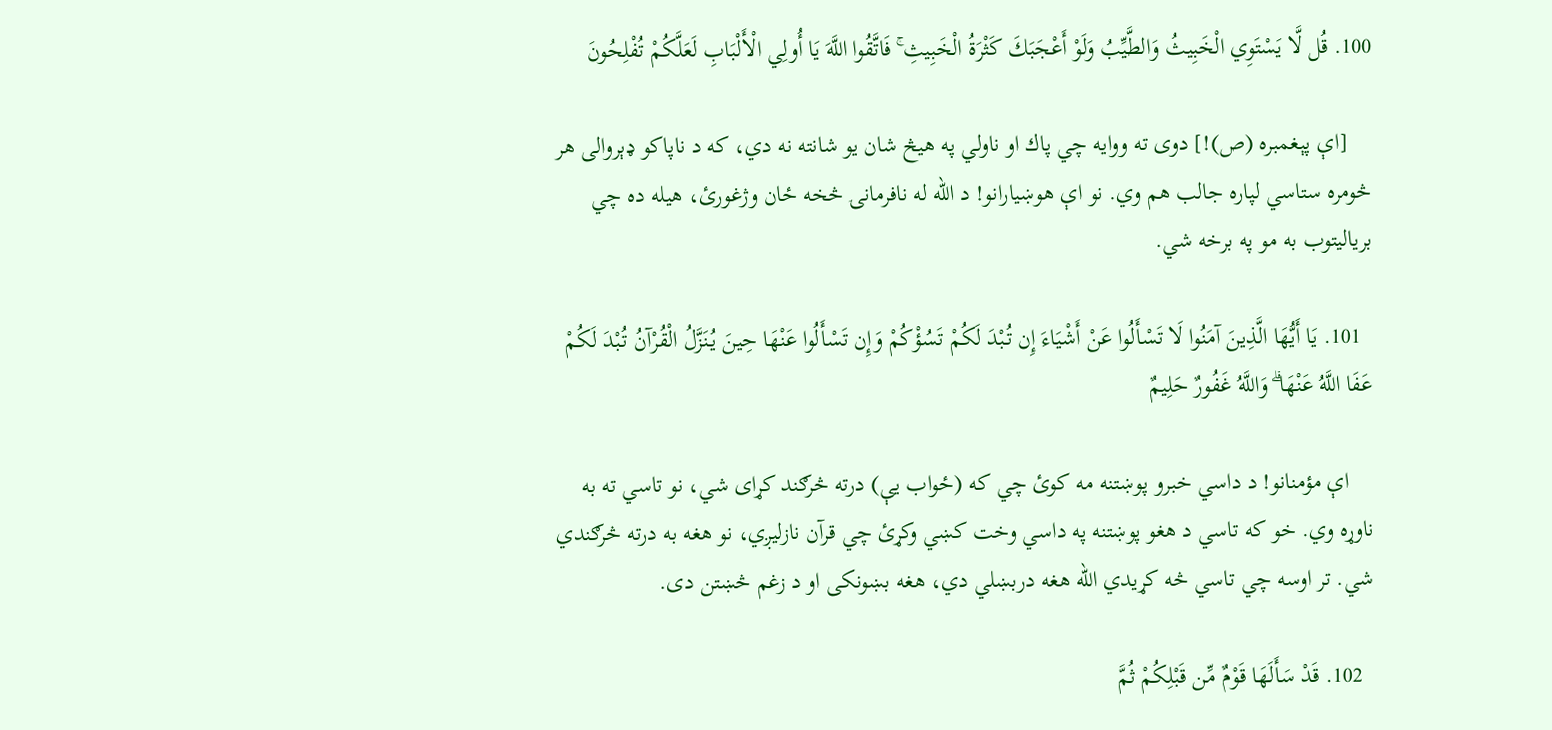100. قُل لَّا يَسْتَوِي الْخَبِيثُ وَالطَّيِّبُ وَلَوْ أَعْجَبَكَ كَثْرَةُ الْخَبِيثِ ۚ فَاتَّقُوا اللَّهَ يَا أُولِي الْأَلْبَابِ لَعَلَّكُمْ تُفْلِحُونَ

    [اې پېغمبره (ص)!] دوى ته ووايه چي پاك او ناولي په هیڅ شان يو شانته نه دي، كه د ناپاكو ډېروالى هر څومره ستاسي لپاره جالب هم وي. نو اې هوښيارانو! د الله له نافرمانۍ څخه ځان وژغورئ، هيله ده چي برياليتوب به مو په برخه شي.

  101. يَا أَيُّهَا الَّذِينَ آمَنُوا لَا تَسْأَلُوا عَنْ أَشْيَاءَ إِن تُبْدَ لَكُمْ تَسُؤْكُمْ وَإِن تَسْأَلُوا عَنْهَا حِينَ يُنَزَّلُ الْقُرْآنُ تُبْدَ لَكُمْ عَفَا اللَّهُ عَنْهَا ۗ وَاللَّهُ غَفُورٌ حَلِيمٌ

    اې مؤمنانو! د داسي خبرو پوښتنه مه كوئ چي كه (ځواب يې) درته څرګند کړای شي، نو تاسي ته به ناوړه وي. خو كه تاسي د هغو پوښتنه په داسي وخت کښي وکړئ چي قرآن نازلیږي، نو هغه به درته څرګندي شي. تر اوسه چي تاسي څه کړيدي الله هغه دربښلي دي، هغه بښونكى او د زغم څښتن دى.

  102. قَدْ سَأَلَهَا قَوْمٌ مِّن قَبْلِكُمْ ثُمَّ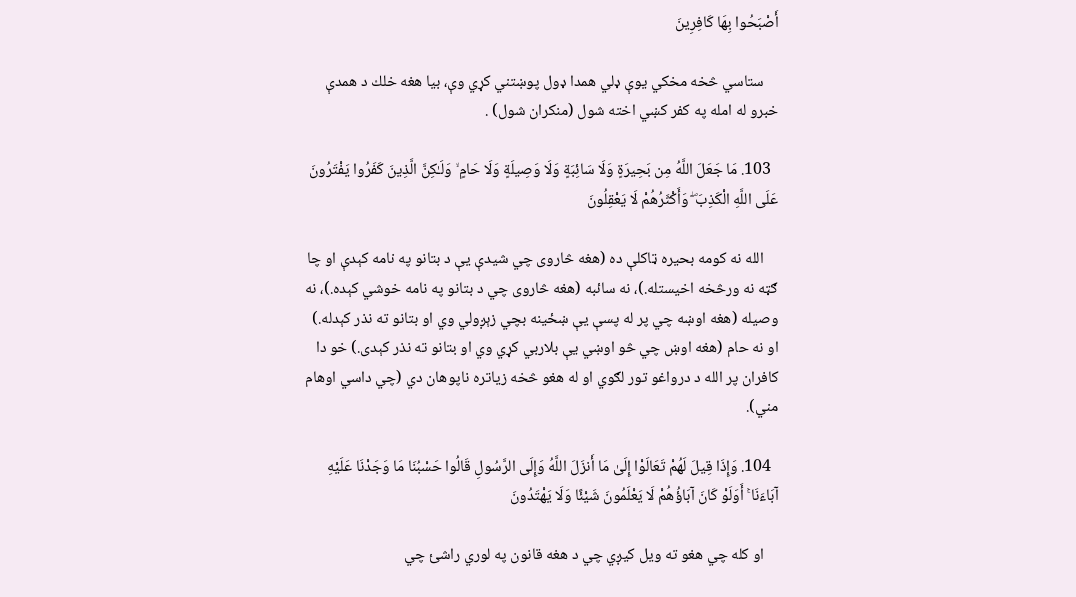أَصْبَحُوا بِهَا كَافِرِينَ

    ستاسي څخه مخکي يوې ډلي همدا ډول پوښتني کړي وې، بيا هغه خلك د همدې خبرو له امله په كفر کښي اخته شول (منکران شول) .

  103. مَا جَعَلَ اللَّهُ مِن بَحِيرَةٍ وَلَا سَائِبَةٍ وَلَا وَصِيلَةٍ وَلَا حَامٍ ۙ وَلَـٰكِنَّ الَّذِينَ كَفَرُوا يَفْتَرُونَ عَلَى اللَّهِ الْكَذِبَ ۖ وَأَكْثَرُهُمْ لَا يَعْقِلُونَ

    الله نه كومه بحيره ټاكلې ده (هغه څاروى چي شيدې یې د بتانو په نامه كېدې او چا ګټه نه ورڅخه اخيستله.)، نه سائبه (هغه څاروى چي د بتانو په نامه خوشي كېده.)، نه وصيله (هغه اوښه چي پر له پسې یې ښځينه بچي زېږولي وي او بتانو ته نذر كېدله.) او نه حام (هغه اوښ چي څو اوښي یې بلاربي کړي وي او بتانو ته نذر كېدی.) خو دا كافران پر الله د درواغو تور لګوي او له هغو څخه زياتره ناپوهان دي (چي داسي اوهام مني).

  104. وَإِذَا قِيلَ لَهُمْ تَعَالَوْا إِلَىٰ مَا أَنزَلَ اللَّهُ وَإِلَى الرَّسُولِ قَالُوا حَسْبُنَا مَا وَجَدْنَا عَلَيْهِ آبَاءَنَا ۚ أَوَلَوْ كَانَ آبَاؤُهُمْ لَا يَعْلَمُونَ شَيْئًا وَلَا يَهْتَدُونَ

    او كله چي هغو ته ويل کیږي چي د هغه قانون په لوري راشئ چي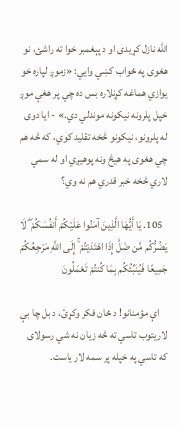الله نازل کړيدى او د پېغمبر خوا ته راشئ، نو هغوى په ځواب کښي وايي: «زموږ لپاره خو یوازي هماغه کړنلاره بس ده چي پر هغې موږ خپل پلرونه نیکونه موندلي دي.» - ايا دوى له پلرونو، نیکونو څخه تقليد كوي، كه څه هم چي هغوى په هیڅ ونه پوهیږي او له سمي لاري څخه خبر قدري هم نه وي؟

  105. يَا أَيُّهَا الَّذِينَ آمَنُوا عَلَيْكُمْ أَنفُسَكُمْ ۖ لَا يَضُرُّكُم مَّن ضَلَّ إِذَا اهْتَدَيْتُمْ ۚ إِلَى اللَّهِ مَرْجِعُكُمْ جَمِيعًا فَيُنَبِّئُكُم بِمَا كُنتُمْ تَعْمَلُونَ

    اې مؤمنانو! د ځان فكر وکړئ، د بل چا بې لاريتوب تاسي ته څه زيان نه شي رسولای كه تاسي په خپله پر سمه لار ياست.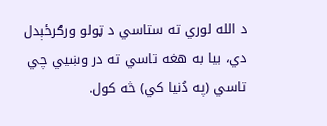د الله لوري ته ستاسي د ټولو ورګرځېدل دي، بيا به هغه تاسي ته در وښيي چي تاسي (په دُنیا کي) څه كول.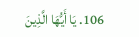106. يَا أَيُّهَا الَّذِينَ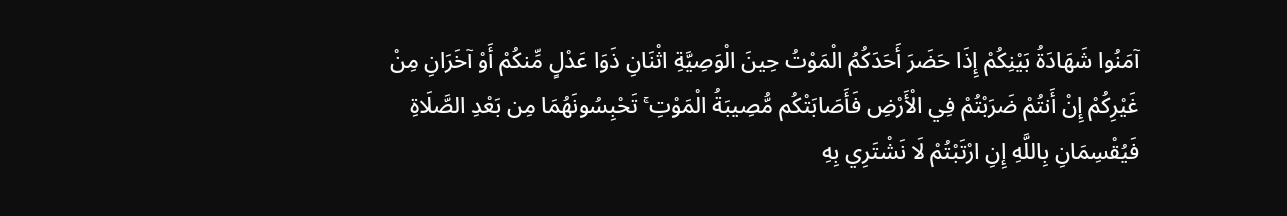آمَنُوا شَهَادَةُ بَيْنِكُمْ إِذَا حَضَرَ أَحَدَكُمُ الْمَوْتُ حِينَ الْوَصِيَّةِ اثْنَانِ ذَوَا عَدْلٍ مِّنكُمْ أَوْ آخَرَانِ مِنْ غَيْرِكُمْ إِنْ أَنتُمْ ضَرَبْتُمْ فِي الْأَرْضِ فَأَصَابَتْكُم مُّصِيبَةُ الْمَوْتِ ۚ تَحْبِسُونَهُمَا مِن بَعْدِ الصَّلَاةِ فَيُقْسِمَانِ بِاللَّهِ إِنِ ارْتَبْتُمْ لَا نَشْتَرِي بِهِ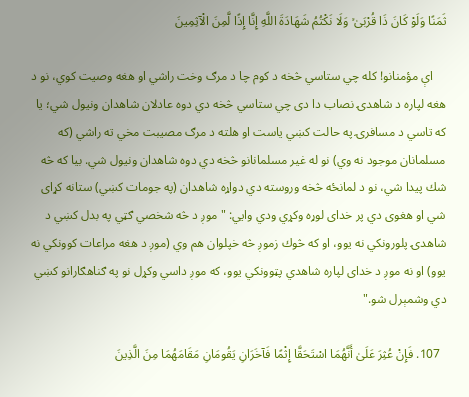ثَمَنًا وَلَوْ كَانَ ذَا قُرْبَىٰ ۙ وَلَا نَكْتُمُ شَهَادَةَ اللَّهِ إِنَّا إِذًا لَّمِنَ الْآثِمِينَ

    اې مؤمنانو! كله چي ستاسي څخه د كوم چا د مرګ وخت راشي او هغه وصيت كوي، نو د هغه لپاره د شاهدۍ نصاب دا دى چي ستاسي څخه دي دوه عادلان شاهدان ونيول شي؛ يا كه تاسي د مسافرۍ په حالت کښي ياست او هلته د مرګ مصيبت مخي ته راشي (كه مسلمانان موجود نه وي) نو له غير مسلمانانو څخه دي دوه شاهدان ونيول شي. بيا كه څه شك پيدا شي، نو د لمانځه څخه وروسته دي دواړه شاهدان (په جومات کښي) ستانه کړای شي او هغوى دي پر خداى لوړه وکړي ودي وايي: "موږ د څه شخصي ګټي په بدل کښي د شاهدۍ پلورونكي نه يوو، او كه څوك زموږ څه خپلوان هم وي (موږ د هغه مراعات كوونكي نه يوو) او نه موږ د خداى لپاره شاهدي پټوونكي يوو، كه موږ داسي وکړل نو په ګناهګارانو کښي دي وشمېرل شو."

  107. فَإِنْ عُثِرَ عَلَىٰ أَنَّهُمَا اسْتَحَقَّا إِثْمًا فَآخَرَانِ يَقُومَانِ مَقَامَهُمَا مِنَ الَّذِينَ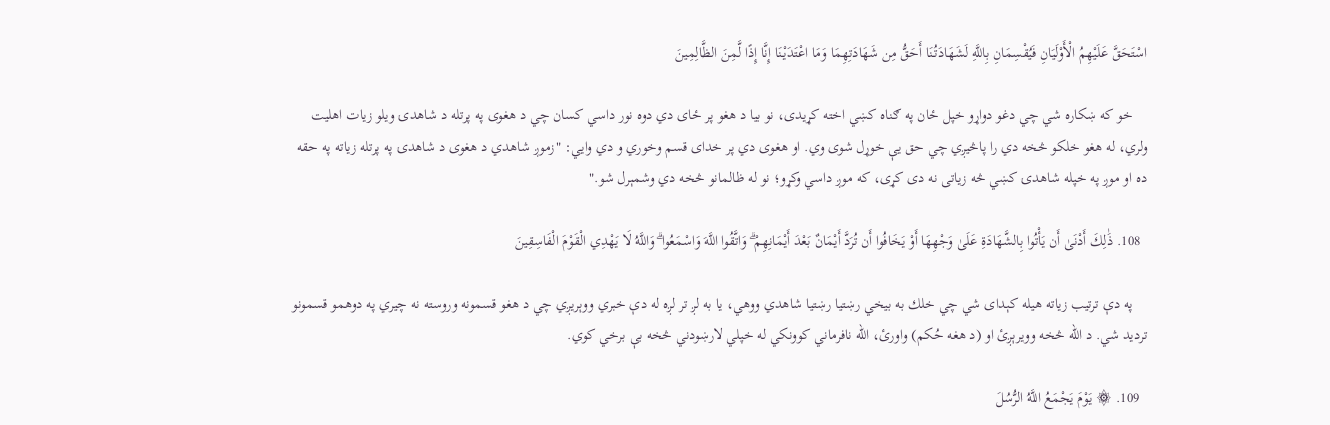اسْتَحَقَّ عَلَيْهِمُ الْأَوْلَيَانِ فَيُقْسِمَانِ بِاللَّهِ لَشَهَادَتُنَا أَحَقُّ مِن شَهَادَتِهِمَا وَمَا اعْتَدَيْنَا إِنَّا إِذًا لَّمِنَ الظَّالِمِينَ

    خو كه ښكاره شي چي دغو دواړو خپل ځان په ګناه کښي اخته کړيدى، نو بيا د هغو پر ځاى دي دوه نور داسي كسان چي د هغوى په پرتله د شاهدۍ ويلو زيات اهليت ولري، له هغو خلكو څخه دي را پاڅیږي چي حق يې خوړل شوى وي. او هغوى دي پر خداى قسم وخوري و دي وايي: "زموږ شاهدي د هغوى د شاهدۍ په پرتله زياته په حقه ده او موږ په خپله شاهدۍ کښي څه زياتى نه دى کړی، كه موږ داسي وکړو؛ نو له ظالمانو څخه دي وشمېرل شو."

  108. ذَٰلِكَ أَدْنَىٰ أَن يَأْتُوا بِالشَّهَادَةِ عَلَىٰ وَجْهِهَا أَوْ يَخَافُوا أَن تُرَدَّ أَيْمَانٌ بَعْدَ أَيْمَانِهِمْ ۗ وَاتَّقُوا اللَّهَ وَاسْمَعُوا ۗ وَاللَّهُ لَا يَهْدِي الْقَوْمَ الْفَاسِقِينَ

    په دې ترتيب زياته هيله کېدای شي چي خلك به بيخي رښتيا رښتيا شاهدي ووهي، يا به لږ تر لږه له دې خبري ووېريږي چي د هغو قسمونه وروسته نه چيري په دوهمو قسمونو ترديد شي. د الله څخه وويرېږئ او (د هغه حُکم) واورئ، الله نافرماني كوونكي له خپلي لارښودني څخه بې برخي كوي.

  109. ۞ يَوْمَ يَجْمَعُ اللَّهُ الرُّسُلَ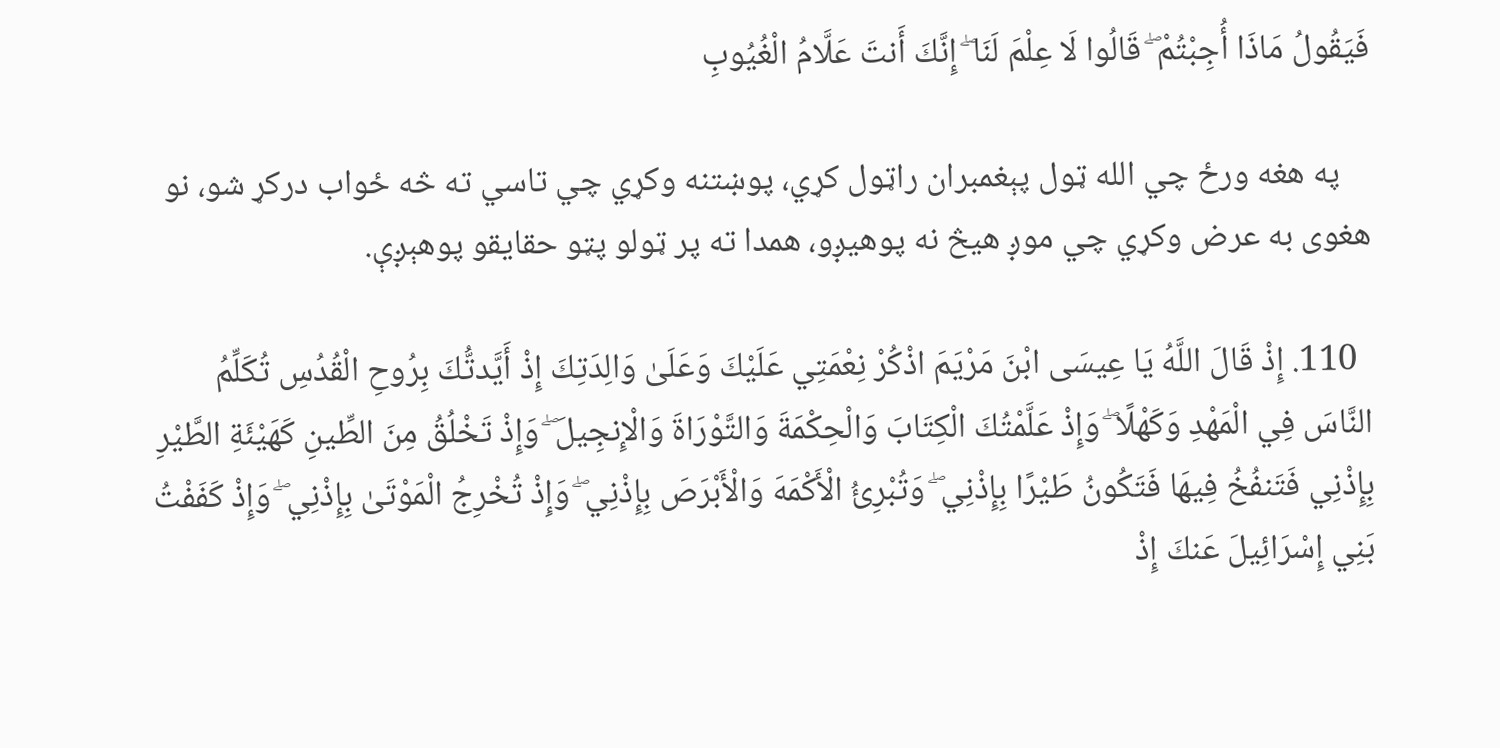فَيَقُولُ مَاذَا أُجِبْتُمْ ۖ قَالُوا لَا عِلْمَ لَنَا ۖ إِنَّكَ أَنتَ عَلَّامُ الْغُيُوبِ

    په هغه ورځ چي الله ټول پېغمبران راټول کړي، پوښتنه وکړي چي تاسي ته څه ځواب درکړ شو، نو هغوى به عرض وکړي چي موږ هیڅ نه پوهیږو، همدا ته پر ټولو پټو حقايقو پوهېږې.

  110. إِذْ قَالَ اللَّهُ يَا عِيسَى ابْنَ مَرْيَمَ اذْكُرْ نِعْمَتِي عَلَيْكَ وَعَلَىٰ وَالِدَتِكَ إِذْ أَيَّدتُّكَ بِرُوحِ الْقُدُسِ تُكَلِّمُ النَّاسَ فِي الْمَهْدِ وَكَهْلًا ۖ وَإِذْ عَلَّمْتُكَ الْكِتَابَ وَالْحِكْمَةَ وَالتَّوْرَاةَ وَالْإِنجِيلَ ۖ وَإِذْ تَخْلُقُ مِنَ الطِّينِ كَهَيْئَةِ الطَّيْرِ بِإِذْنِي فَتَنفُخُ فِيهَا فَتَكُونُ طَيْرًا بِإِذْنِي ۖ وَتُبْرِئُ الْأَكْمَهَ وَالْأَبْرَصَ بِإِذْنِي ۖ وَإِذْ تُخْرِجُ الْمَوْتَىٰ بِإِذْنِي ۖ وَإِذْ كَفَفْتُ بَنِي إِسْرَائِيلَ عَنكَ إِذْ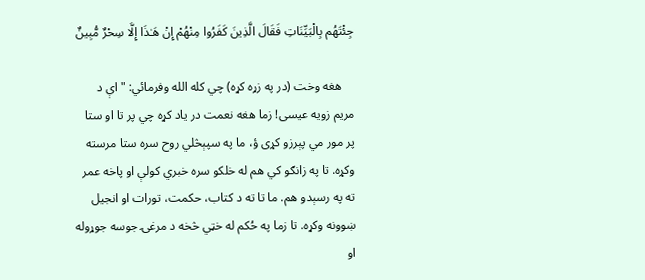جِئْتَهُم بِالْبَيِّنَاتِ فَقَالَ الَّذِينَ كَفَرُوا مِنْهُمْ إِنْ هَـٰذَا إِلَّا سِحْرٌ مُّبِينٌ

    هغه وخت (در په زړه کړه) چي كله الله وفرمائي: "اې د مريم زويه عيسى! زما هغه نعمت در ياد کړه چي پر تا او ستا پر مور مي پېرزو کړی ؤ، ما په سپېڅلي روح سره ستا مرسته وکړه. تا په زانګو کي هم له خلكو سره خبري كولې او پاخه عمر ته په رسېدو هم. ما تا ته د كتاب، حكمت، تورات او انجيل ښوونه وکړه. تا زما په حُكم له خټي څخه د مرغۍ جوسه جوړوله او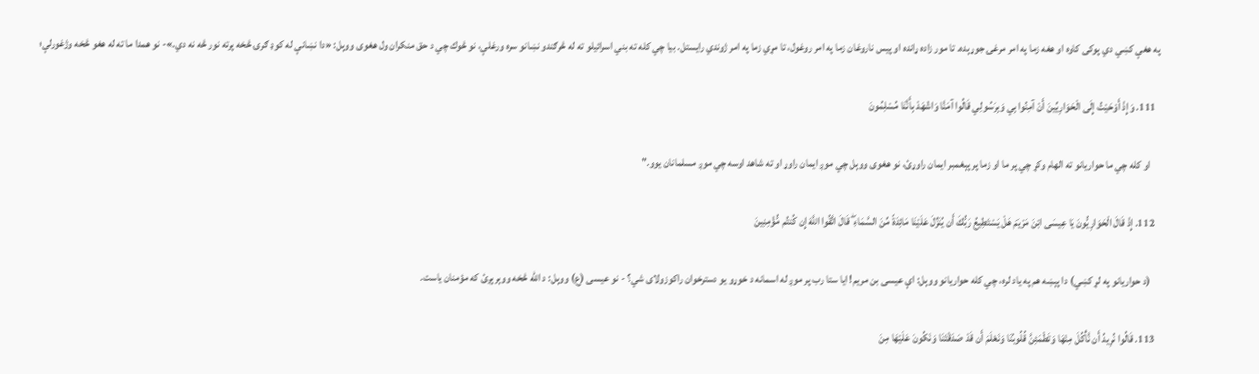په هغې کښي دي پوكى کاوه او هغه زما په امر مرغۍ جوړېده. تا مور زاده ړانده او پيس ناروغان زما په امر روغول، تا مړي زما په امر ژوندي رايستل. بيا چي كله ته بني اسرائيلو ته له څرګندو نښانو سره ورغلې، نو څوك چي د حق منكران ول هغوى ووېل: «دا نښانې له كوډ ګرۍ څخه پرته نور څه نه دي.»- نو همدا ما ته له هغو څخه وژغورلې؛

  111. وَإِذْ أَوْحَيْتُ إِلَى الْحَوَارِيِّينَ أَنْ آمِنُوا بِي وَبِرَسُولِي قَالُوا آمَنَّا وَاشْهَدْ بِأَنَّنَا مُسْلِمُونَ

    او كله چي ما حواريانو ته الهام وکړ چي پر ما او زما پر پېغمبر ايمان راوړئ، نو هغوى ووېل چي موږ ايمان راوړ او ته شاهد اوسه چي موږ مسلمانان يوو."

  112. إِذْ قَالَ الْحَوَارِيُّونَ يَا عِيسَى ابْنَ مَرْيَمَ هَلْ يَسْتَطِيعُ رَبُّكَ أَن يُنَزِّلَ عَلَيْنَا مَائِدَةً مِّنَ السَّمَاءِ ۖ قَالَ اتَّقُوا اللَّهَ إِن كُنتُم مُّؤْمِنِينَ

    (د حواريانو په لړ کښي) دا پېښه هم په ياد لره، چي كله حواريانو ووېل: اې عيسى بن مريم! ايا ستا رب پر موږ له اسمانه د خوړو يو دسترخوان راكوزولاى شي؟ - نو عيسى (ع) ووېل: د الله څخه ووېرېږئ كه مؤمنان ياست.

  113. قَالُوا نُرِيدُ أَن نَّأْكُلَ مِنْهَا وَتَطْمَئِنَّ قُلُوبُنَا وَنَعْلَمَ أَن قَدْ صَدَقْتَنَا وَنَكُونَ عَلَيْهَا مِنَ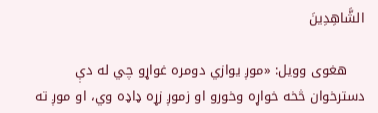الشَّاهِدِينَ

    هغوى وويل: «موږ یوازي دومره غواړو چي له دې دسترخوان څخه خواړه وخورو او زموږ زړه ډاډه وي، او موږ ته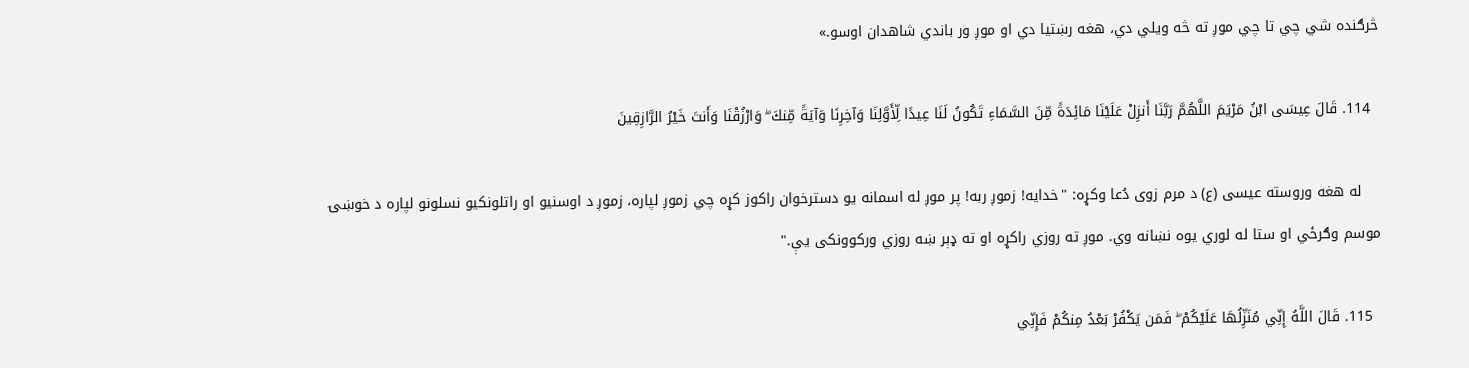څرګنده شي چي تا چي موږ ته څه ويلي دي، هغه رښتيا دي او موږ ور باندي شاهدان اوسو.»

  114. قَالَ عِيسَى ابْنُ مَرْيَمَ اللَّهُمَّ رَبَّنَا أَنزِلْ عَلَيْنَا مَائِدَةً مِّنَ السَّمَاءِ تَكُونُ لَنَا عِيدًا لِّأَوَّلِنَا وَآخِرِنَا وَآيَةً مِّنكَ ۖ وَارْزُقْنَا وَأَنتَ خَيْرُ الرَّازِقِينَ

    له هغه وروسته عيسى (ع) د مرم زوی دُعا وکړه: "خدايه! زموږ ربه! پر موږ له اسمانه يو دسترخوان راكوز کړه چي زموږ لپاره، زموږ د اوسنيو او راتلونكيو نسلونو لپاره د خوښۍ موسم وګرځي او ستا له لوري يوه نښانه وي. موږ ته روزي راکړه او ته ډېر ښه روزي ورکوونکی یې."

  115. قَالَ اللَّهُ إِنِّي مُنَزِّلُهَا عَلَيْكُمْ ۖ فَمَن يَكْفُرْ بَعْدُ مِنكُمْ فَإِنِّي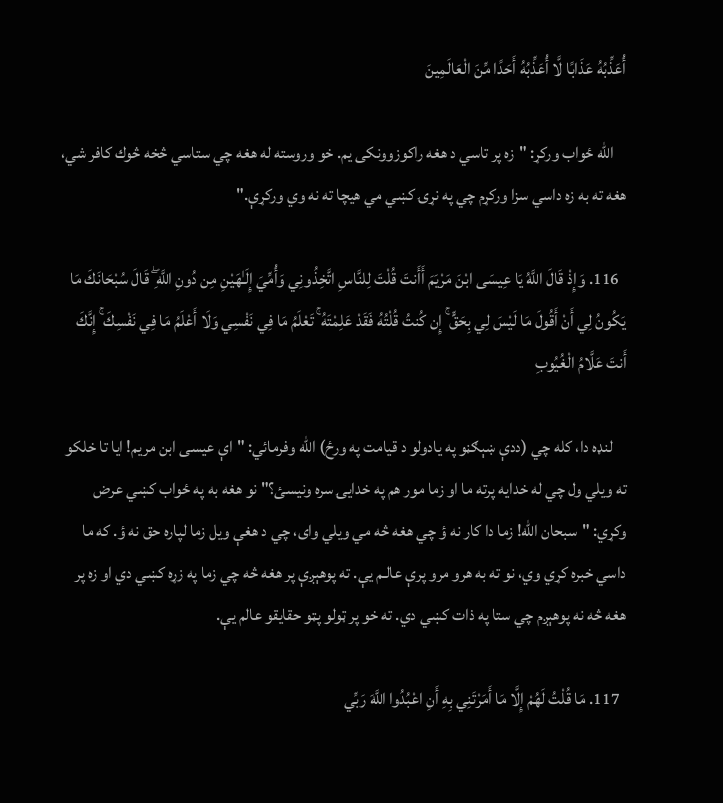أُعَذِّبُهُ عَذَابًا لَّا أُعَذِّبُهُ أَحَدًا مِّنَ الْعَالَمِينَ

    الله ځواب ورکړ: "زه پر تاسي د هغه راكوزوونكى يم. خو وروسته له هغه چي ستاسي څخه څوك كافر شي، هغه ته به زه داسي سزا ورکړم چي په نړۍ کښي مي هيچا ته نه وي ورکړې."

  116. وَإِذْ قَالَ اللَّهُ يَا عِيسَى ابْنَ مَرْيَمَ أَأَنتَ قُلْتَ لِلنَّاسِ اتَّخِذُونِي وَأُمِّيَ إِلَـٰهَيْنِ مِن دُونِ اللَّهِ ۖ قَالَ سُبْحَانَكَ مَا يَكُونُ لِي أَنْ أَقُولَ مَا لَيْسَ لِي بِحَقٍّ ۚ إِن كُنتُ قُلْتُهُ فَقَدْ عَلِمْتَهُ ۚ تَعْلَمُ مَا فِي نَفْسِي وَلَا أَعْلَمُ مَا فِي نَفْسِكَ ۚ إِنَّكَ أَنتَ عَلَّامُ الْغُيُوبِ

    لنډه دا، كله چي (ددې ښېګڼو په يادولو د قیامت په ورځ) الله وفرمائي: "اې عيسى ابن مريم! ايا تا خلكو ته ويلي ول چي له خدايه پرته ما او زما مور هم په خدايۍ سره ونيسئ؟" نو هغه به په ځواب کښي عرض وکړي: "سبحان الله! زما دا كار نه ؤ چي هغه څه مي ويلي واى، چي د هغې ويل زما لپاره حق نه ؤ. كه ما داسي خبره کړي وي، نو ته به هرو مرو پرې عالـم یې. ته پوهېږې پر هغه څه چي زما په زړه کښي دي او زه پر هغه څه نه پوهېږم چي ستا په ذات کښي دي. ته خو پر ټولو پټو حقايقو عالم یې.

  117. مَا قُلْتُ لَهُمْ إِلَّا مَا أَمَرْتَنِي بِهِ أَنِ اعْبُدُوا اللَّهَ رَبِّي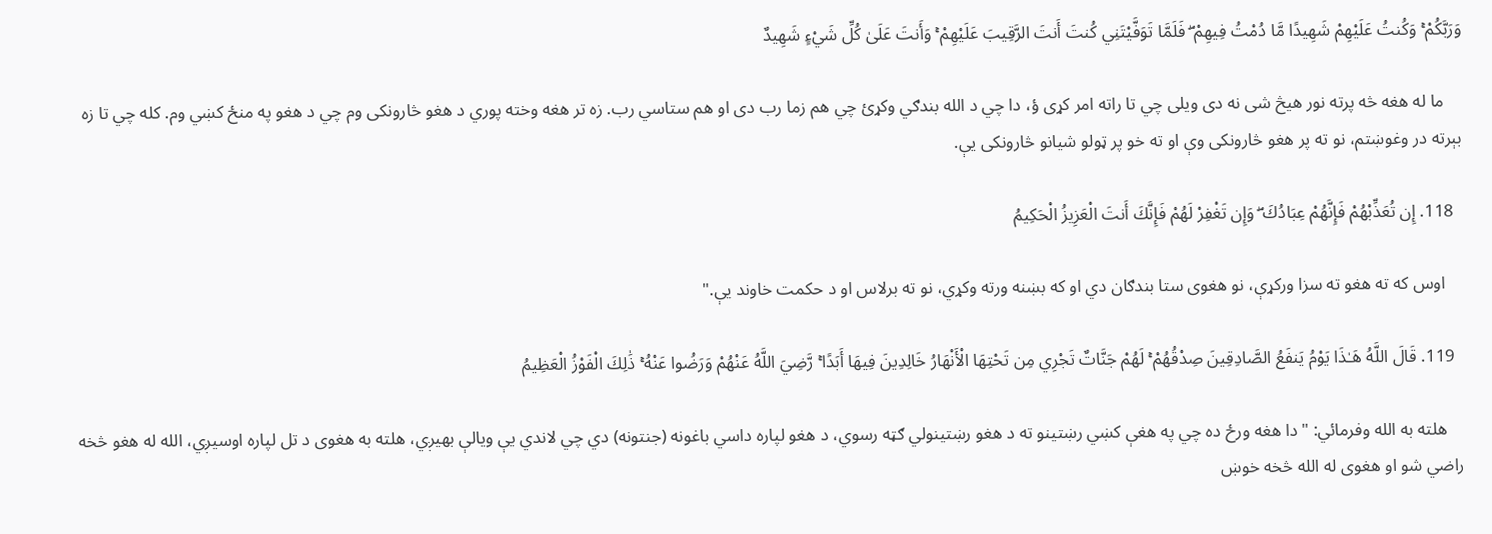وَرَبَّكُمْ ۚ وَكُنتُ عَلَيْهِمْ شَهِيدًا مَّا دُمْتُ فِيهِمْ ۖ فَلَمَّا تَوَفَّيْتَنِي كُنتَ أَنتَ الرَّقِيبَ عَلَيْهِمْ ۚ وَأَنتَ عَلَىٰ كُلِّ شَيْءٍ شَهِيدٌ

    ما له هغه څه پرته نور هیڅ شی نه دی ويلی چي تا راته امر کړی ؤ، دا چي د الله بندګي وکړئ چي هم زما رب دى او هم ستاسي رب. زه تر هغه وخته پوري د هغو څارونكى وم چي د هغو په منځ کښي وم. كله چي تا زه بېرته در وغوښتم، نو ته پر هغو څارونكى وې او ته خو پر ټولو شيانو څارونكى یې.

  118. إِن تُعَذِّبْهُمْ فَإِنَّهُمْ عِبَادُكَ ۖ وَإِن تَغْفِرْ لَهُمْ فَإِنَّكَ أَنتَ الْعَزِيزُ الْحَكِيمُ

    اوس كه ته هغو ته سزا ورکړې، نو هغوی ستا بندګان دي او كه بښنه ورته وکړي، نو ته برلاس او د حكمت خاوند یې."

  119. قَالَ اللَّهُ هَـٰذَا يَوْمُ يَنفَعُ الصَّادِقِينَ صِدْقُهُمْ ۚ لَهُمْ جَنَّاتٌ تَجْرِي مِن تَحْتِهَا الْأَنْهَارُ خَالِدِينَ فِيهَا أَبَدًا ۚ رَّضِيَ اللَّهُ عَنْهُمْ وَرَضُوا عَنْهُ ۚ ذَٰلِكَ الْفَوْزُ الْعَظِيمُ

    هلته به الله وفرمائي: "دا هغه ورځ ده چي په هغې کښي رښتينو ته د هغو رښتينولي ګټه رسوي، د هغو لپاره داسي باغونه (جنتونه) دي چي لاندي يې ویالې بهيږي، هلته به هغوى د تل لپاره اوسیږي، الله له هغو څخه راضي شو او هغوى له الله څخه خوښ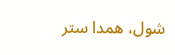شول، همدا ستر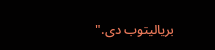برياليتوب دى."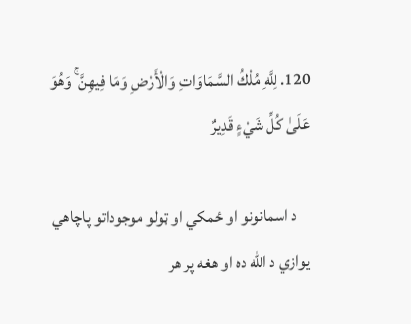120. لِلَّهِ مُلْكُ السَّمَاوَاتِ وَالْأَرْضِ وَمَا فِيهِنَّ ۚ وَهُوَ عَلَىٰ كُلِّ شَيْءٍ قَدِيرٌ

    د اسمانونو او ځمکي او ټولو موجوداتو پاچاهي یوازي د الله ده او هغه پر هر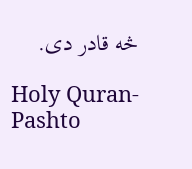څه قادر دى.

Holy Quran-Pashto